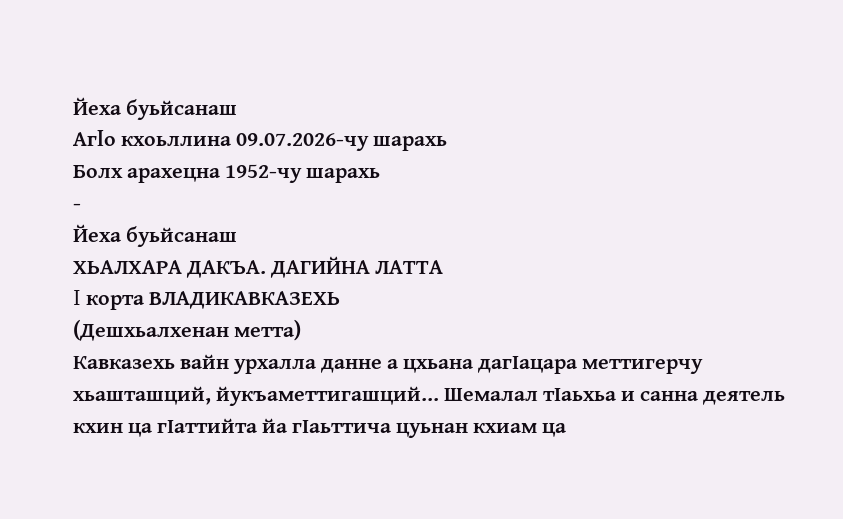Йеха буьйсанаш
Агӏо кхоьллина 09.07.2026-чу шарахь
Болх арахецна 1952-чу шарахь
-
Йеха буьйсанаш
ХЬАЛХАРА ДАКЪА. ДАГИЙНА ЛАТТА
I корта ВЛАДИКАВКАЗЕХЬ
(Дешхьалхенан метта)
Кавказехь вайн урхалла данне а цхьана дагӀацара меттигерчу хьашташций, йукъаметтигашций... Шемалал тӀаьхьа и санна деятель кхин ца гӀаттийта йа гӀаьттича цуьнан кхиам ца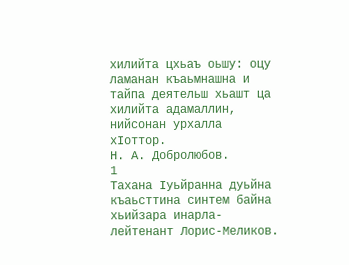хилийта цхьаъ оьшу: оцу ламанан къаьмнашна и тайпа деятельш хьашт ца хилийта адамаллин, нийсонан урхалла хӀоттор.
Н. А. Добролюбов.
1
Тахана Ӏуьйранна дуьйна къаьсттина синтем байна хьийзара инарла-лейтенант Лорис-Меликов.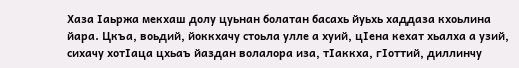Хаза Ӏаьржа мекхаш долу цуьнан болатан басахь йуьхь хаддаза кхоьлина йара. Цкъа, воьдий, йоккхачу стоьла улле а хуий, цӀена кехат хьалха а узий, сихачу хотӀаца цхьаъ йаздан волалора иза, тӀаккха, гӀоттий, диллинчу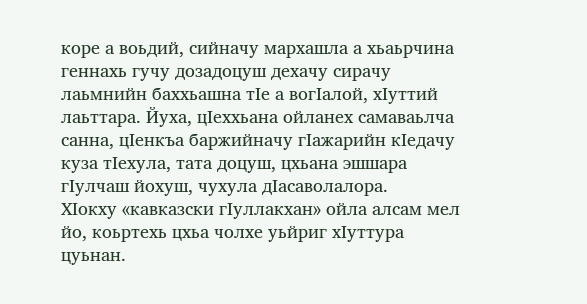коре а воьдий, сийначу мархашла а хьаьрчина геннахь гучу дозадоцуш дехачу сирачу лаьмнийн баххьашна тӀе а вогӀалой, хӀуттий лаьттара. Йуха, цӀеххьана ойланех самаваьлча санна, цӀенкъа баржийначу гӀажарийн кӀедачу куза тӀехула, тата доцуш, цхьана эшшара гӀулчаш йохуш, чухула дӀасаволалора.
ХӀокху «кавказски гӀуллакхан» ойла алсам мел йо, коьртехь цхьа чолхе уьйриг хӀуттура цуьнан.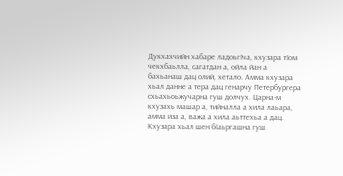Дукхахчийн хабаре ладоьгӀча, кхузара тӀом чекхбаьлла, сагатдан а, ойла йан а бахьанаш дац олий, хетало. Амма кхузара хьал данне а тера дац генарчу Петербургера схьахьоьжучарна гуш долчух. Царна-м кхузахь машар а, тийналла а хила лаьара, амма иза а, важа а хила аьттехьа а дац. Кхузара хьал шен бӀаьргашна гуш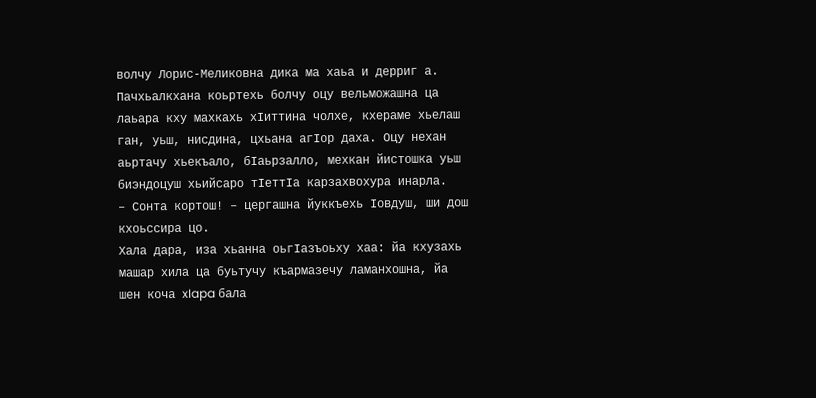волчу Лорис-Меликовна дика ма хаьа и дерриг а. Пачхьалкхана коьртехь болчу оцу вельможашна ца лаьара кху махкахь хӀиттина чолхе, кхераме хьелаш ган, уьш, нисдина, цхьана агӀор даха. Оцу нехан аьртачу хьекъало, бӀаьрзалло, мехкан йистошка уьш биэндоцуш хьийсаро тӀеттӀа карзахвохура инарла.
– Сонта кортош! – цергашна йуккъехь Ӏовдуш, ши дош кхоьссира цо.
Хала дара, иза хьанна оьгӀазъоьху хаа: йа кхузахь машар хила ца буьтучу къармазечу ламанхошна, йа шен коча xIapa бала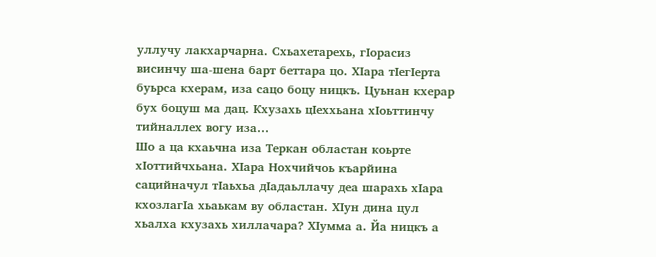уллучу лакхарчарна. Схьахетарехь, гӀорасиз висинчу ша-шена барт беттара цо. ХӀара тӀегӀерта буьрса кхерам, иза сацо боцу ницкъ. Цуьнан кхерар бух боцуш ма дац. Кхузахь цӀеххьана хӀоьттинчу тийналлех вогу иза…
Шо а ца кхаьчна иза Теркан областан коьрте хӀоттийчхьана. ХӀара Нохчийчоь къарйина сацийначул тӀаьхьа дӀадаьллачу деа шарахь хӀара кхозлагӀа хьаькам ву областан. ХӀун дина цул хьалха кхузахь хиллачара? ХӀумма а. Йа ницкъ а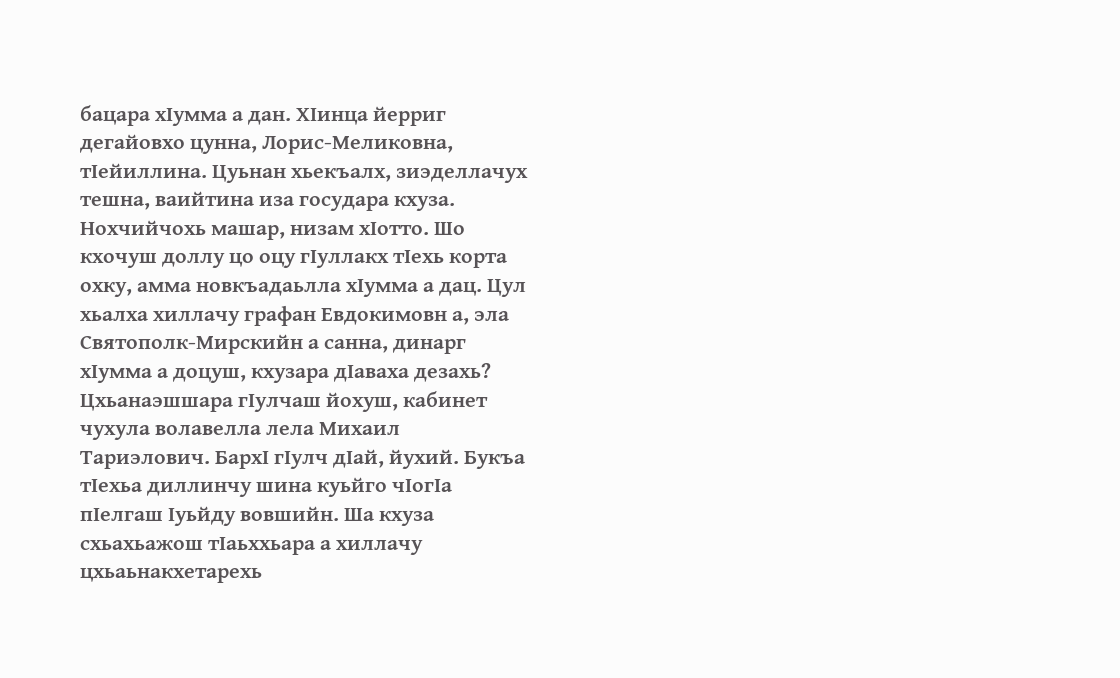бацара хӀумма а дан. ХӀинца йерриг дегайовхо цунна, Лорис-Меликовна, тӀейиллина. Цуьнан хьекъалх, зиэделлачух тешна, ваийтина иза государа кхуза. Нохчийчохь машар, низам хӀотто. Шо кхочуш доллу цо оцу гӀуллакх тӀехь корта охку, амма новкъадаьлла хӀумма а дац. Цул хьалха хиллачу графан Евдокимовн а, эла Святополк-Мирскийн а санна, динарг хӀумма а доцуш, кхузара дӀаваха дезахь?
Цхьанаэшшара гӀулчаш йохуш, кабинет чухула волавелла лела Михаил Тариэлович. БархӀ гӀулч дӀай, йухий. Букъа тӀехьа диллинчу шина куьйго чӀогӀа пӀелгаш Ӏуьйду вовшийн. Ша кхуза схьахьажош тӀаьххьара а хиллачу цхьаьнакхетарехь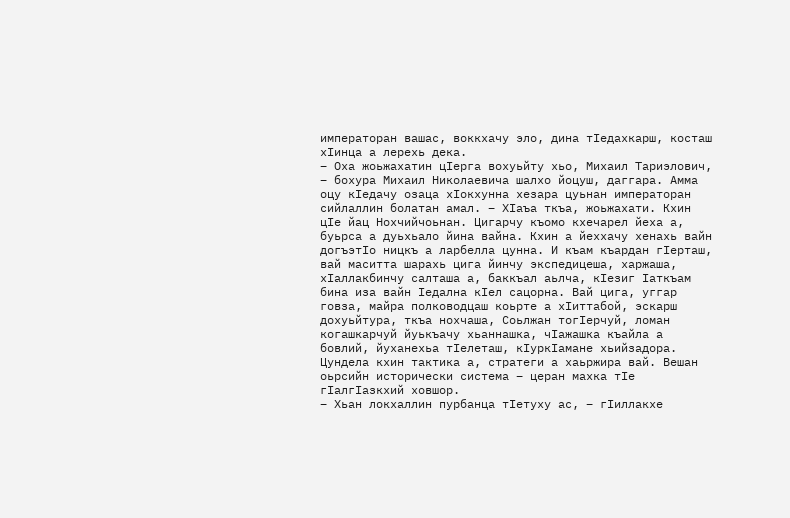императоран вашас, воккхачу эло, дина тӀедахкарш, косташ хӀинца а лерехь дека.
– Оха жоьжахатин цӀерга вохуьйту хьо, Михаил Тариэлович, – бохура Михаил Николаевича шалхо йоцуш, даггара. Амма оцу кӀедачу озаца хӀокхунна хезара цуьнан императоран сийлаллин болатан амал. – ХӀаъа ткъа, жоьжахати. Кхин цӀе йац Нохчийчоьнан. Цигарчу къомо кхечарел йеха а, буьрса а дуьхьало йина вайна. Кхин а йеххачу хенахь вайн догъэтӀо ницкъ а ларбелла цунна. И къам къардан гӀерташ, вай маситта шарахь цига йинчу экспедицеша, харжаша, хӀаллакбинчу салташа а, баккъал аьлча, кӀезиг Ӏаткъам бина иза вайн Ӏедална кӀел сацорна. Вай цига, уггар говза, майра полководцаш коьрте а хӀиттабой, эскарш дохуьйтура, ткъа нохчаша, Соьлжан тогӀерчуй, ломан когашкарчуй йуькъачу хьаннашка, чӀажашка къайла а бовлий, йуханехьа тӀелеташ, кӀуркӀамане хьийзадора. Цундела кхин тактика а, стратеги а хаьржира вай. Вешан оьрсийн исторически система – церан махка тӀе гӀалгӀазкхий ховшор.
– Хьан локхаллин пурбанца тӀетуху ас, – гӀиллакхе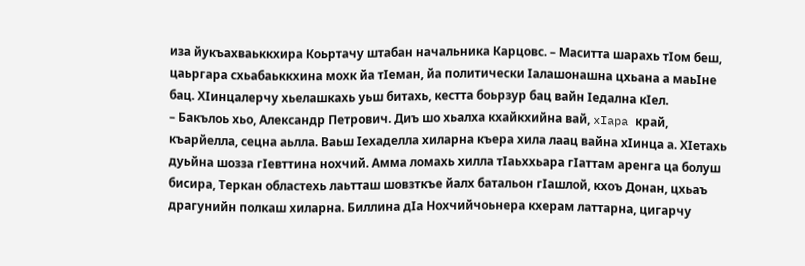иза йукъахваьккхира Коьртачу штабан начальника Карцовс. – Маситта шарахь тӀом беш, цаьргара схьабаьккхина мохк йа тӀеман, йа политически Ӏалашонашна цхьана а маьӀне бац. ХӀинцалерчу хьелашкахь уьш битахь, кестта боьрзур бац вайн Ӏедална кӀел.
– Бакълоь хьо, Александр Петрович. Диъ шо хьалха кхайкхийна вай, xIapa край, къарйелла, сецна аьлла. Ваьш Ӏехаделла хиларна къера хила лаац вайна хӀинца а. ХӀетахь дуьйна шозза гӀевттина нохчий. Амма ломахь хилла тӀаьххьара гӀаттам аренга ца болуш бисира, Теркан областехь лаьтташ шовзткъе йалх батальон гӀашлой, кхоъ Донан, цхьаъ драгунийн полкаш хиларна. Биллина дӀа Нохчийчоьнера кхерам латтарна, цигарчу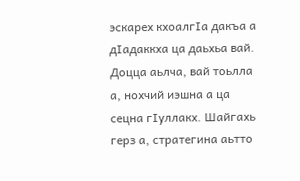эскарех кхоалгӀа дакъа а дӀадаккха ца даьхьа вай. Доцца аьлча, вай тоьлла а, нохчий иэшна а ца сецна гӀуллакх. Шайгахь герз а, стратегина аьтто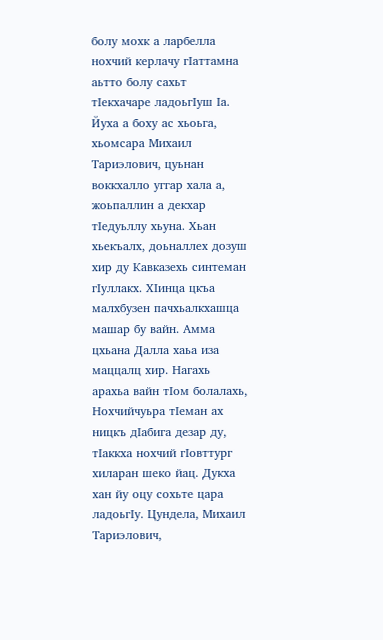болу мохк а ларбелла нохчий керлачу гӀаттамна аьтто болу сахьт тӀекхачаре ладоьгӀуш Ӏа. Йуха а боху ас хьоьга, хьомсара Михаил Тариэлович, цуьнан воккхалло уггар хала а, жоьпаллин а декхар тӀедуьллу хьуна. Хьан хьекъалх, доьналлех дозуш хир ду Кавказехь синтеман гӀуллакх. ХӀинца цкъа малхбузен пачхьалкхашца машар бу вайн. Амма цхьана Далла хаьа иза маццалц хир. Нагахь арахьа вайн тӀом болалахь, Нохчийчуьра тӀеман ах ницкъ дӀабига дезар ду, тӀаккха нохчий гӀовттург хиларан шеко йац. Дукха хан йу оцу сохьте цара ладоьгӀу. Цундела, Михаил Тариэлович,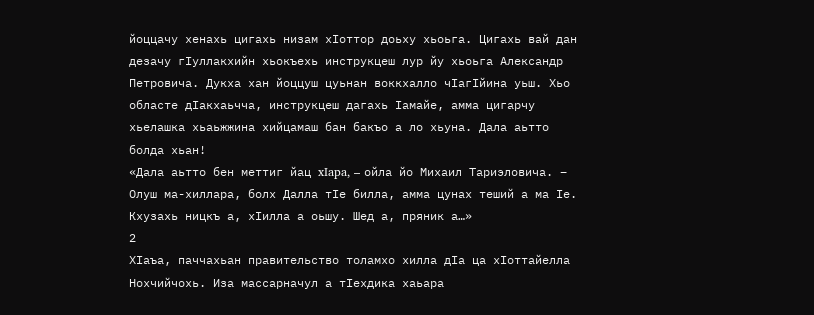йоццачу хенахь цигахь низам хӀоттор доьху хьоьга. Цигахь вай дан дезачу гӀуллакхийн хьокъехь инструкцеш лур йу хьоьга Александр Петровича. Дукха хан йоццуш цуьнан воккхалло чӀагӀйина уьш. Хьо областе дӀакхаьчча, инструкцеш дагахь Ӏамайе, амма цигарчу хьелашка хьаьжжина хийцамаш бан бакъо а ло хьуна. Дала аьтто болда хьан!
«Дала аьтто бен меттиг йац xIapa, – ойла йо Михаил Тариэловича. – Олуш ма-хиллара, болх Далла тӀе билла, амма цунах теший а ма Ӏе. Кхузахь ницкъ а, хӀилла а оьшу. Шед а, пряник а…»
2
ХӀаъа, паччахьан правительство толамхо хилла дӀа ца хӀоттайелла Нохчийчохь. Иза массарначул а тӀехдика хаьара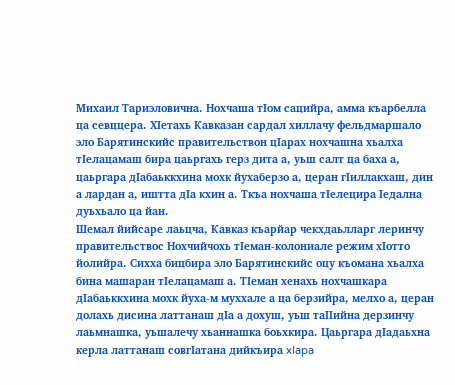Михаил Тариэловична. Нохчаша тӀом сацийра, амма къарбелла ца севццера. ХӀетахь Кавказан сардал хиллачу фельдмаршало эло Барятинскийс правительствон цӀарах нохчашна хьалха тӀелацамаш бира цаьргахь герз дита а, уьш салт ца баха а, цаьргара дӀабаьккхина мохк йухаберзо а, церан гӀиллакхаш, дин а лардан а, иштта дӀа кхин а. Ткъа нохчаша тӀелецира Ӏедална дуьхьало ца йан.
Шемал йийсаре лаьцча, Кавказ къарйар чекхдаьлларг леринчу правительствос Нохчийчохь тӀеман-колониале режим хӀотто йолийра. Сихха бицбира эло Барятинскийс оцу къомана хьалха бина машаран тӀелацамаш а. ТӀеман хенахь нохчашкара дӀабаьккхина мохк йуха-м муххале а ца берзийра, мелхо а, церан долахь дисина латтанаш дӀа а дохуш, уьш таӀӀийна дерзинчу лаьмнашка, уьшалечу хьаннашка боьхкира. Цаьргара дӀадаьхна керла латтанаш совгӀатана дийкъира xIapa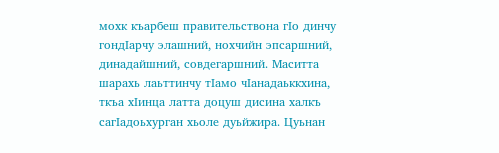мохк къарбеш правительствона гӀо динчу гондӀарчу элашний, нохчийн эпсаршний, динадайшний, совдегаршний. Маситта шарахь лаьттинчу тӀамо чӀанадаьккхина, ткъа хӀинца латта доцуш дисина халкъ сагӀадоьхурган хьоле дуьйжира. Цуьнан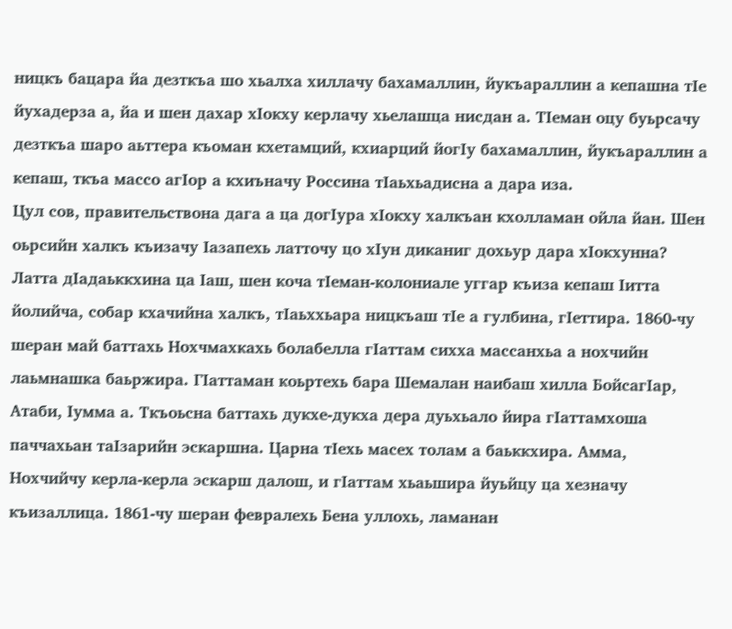ницкъ бацара йа дезткъа шо хьалха хиллачу бахамаллин, йукъараллин а кепашна тӀе йухадерза а, йа и шен дахар хӀокху керлачу хьелашца нисдан а. ТӀеман оцу буьрсачу дезткъа шаро аьттера къоман кхетамций, кхиарций йогӀу бахамаллин, йукъараллин а кепаш, ткъа массо агӀор а кхиъначу Россина тӀаьхьадисна а дара иза.
Цул сов, правительствона дага а ца догӀура хӀокху халкъан кхолламан ойла йан. Шен оьрсийн халкъ къизачу Ӏазапехь латточу цо хӀун диканиг дохьур дара хӀокхунна? Латта дӀадаьккхина ца Ӏаш, шен коча тӀеман-колониале уггар къиза кепаш Ӏитта йолийча, собар кхачийна халкъ, тӀаьххьара ницкъаш тӀе а гулбина, гӀеттира. 1860-чу шеран май баттахь Нохчмахкахь болабелла гӀаттам сихха массанхьа а нохчийн лаьмнашка баьржира. ГӀаттаман коьртехь бара Шемалан наибаш хилла БойсагӀар, Атаби, Ӏумма а. Ткъоьсна баттахь дукхе-дукха дера дуьхьало йира гӀаттамхоша паччахьан таӀзарийн эскаршна. Царна тӀехь масех толам а баьккхира. Амма, Нохчийчу керла-керла эскарш далош, и гӀаттам хьаьшира йуьйцу ца хезначу къизаллица. 1861-чу шеран февралехь Бена уллохь, ламанан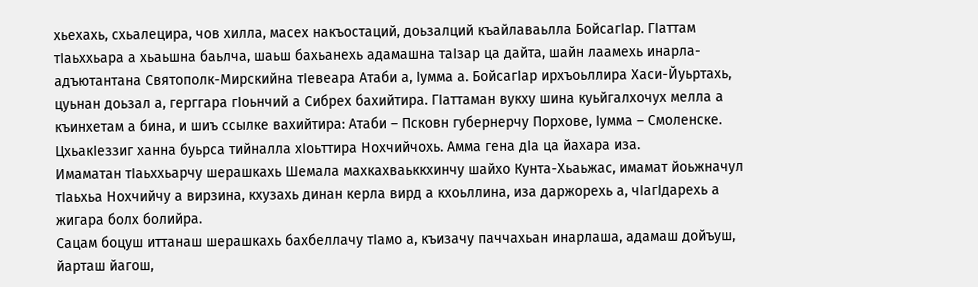хьехахь, схьалецира, чов хилла, масех накъостаций, доьзалций къайлаваьлла БойсагӀар. ГӀаттам тӀаьххьара а хьаьшна баьлча, шаьш бахьанехь адамашна таӀзар ца дайта, шайн лаамехь инарла-адъютантана Святополк-Мирскийна тӀевеара Атаби а, Ӏумма а. БойсагӀар ирхъоьллира Хаси-Йуьртахь, цуьнан доьзал а, герггара гӀоьнчий а Сибрех бахийтира. ГӀаттаман вукху шина куьйгалхочух мелла а къинхетам а бина, и шиъ ссылке вахийтира: Атаби – Псковн губернерчу Порхове, Ӏумма – Смоленске.
ЦхьакӀеззиг ханна буьрса тийналла хӀоьттира Нохчийчохь. Амма гена дӀа ца йахара иза.
Имаматан тӀаьххьарчу шерашкахь Шемала махкахваьккхинчу шайхо Кунта-Хьаьжас, имамат йоьжначул тӀаьхьа Нохчийчу а вирзина, кхузахь динан керла вирд а кхоьллина, иза даржорехь а, чӀагӀдарехь а жигара болх болийра.
Сацам боцуш иттанаш шерашкахь бахбеллачу тӀамо а, къизачу паччахьан инарлаша, адамаш дойъуш, йарташ йагош,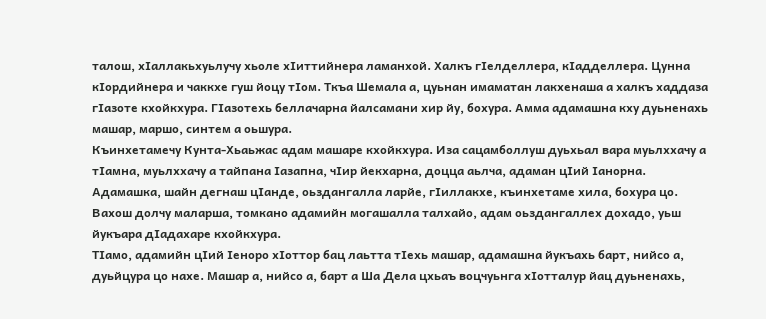талош, хӀаллакьхуьлучу хьоле хӀиттийнера ламанхой. Халкъ гӀелделлера, кӀадделлера. Цунна кӀордийнера и чаккхе гуш йоцу тӀом. Ткъа Шемала а, цуьнан имаматан лакхенаша а халкъ хаддаза гӀазоте кхойкхура. ГӀазотехь беллачарна йалсамани хир йу, бохура. Амма адамашна кху дуьненахь машар, маршо, синтем а оьшура.
Къинхетамечу Кунта-Хьаьжас адам машаре кхойкхура. Иза сацамболлуш дуьхьал вара муьлххачу а тӀамна, муьлххачу а тайпана Ӏазапна, чӀир йекхарна, доцца аьлча, адаман цӀий Ӏанорна. Адамашка, шайн дегнаш цӀанде, оьздангалла ларйе, гӀиллакхе, къинхетаме хила, бохура цо. Вахош долчу маларша, томкано адамийн могашалла талхайо, адам оьздангаллех дохадо, уьш йукъара дӀадахаре кхойкхура.
ТӀамо, адамийн цӀий Ӏеноро хӀоттор бац лаьтта тӀехь машар, адамашна йукъахь барт, нийсо а, дуьйцура цо нахе. Машар а, нийсо а, барт а Ша Дела цхьаъ воцчуьнга хӀотталур йац дуьненахь,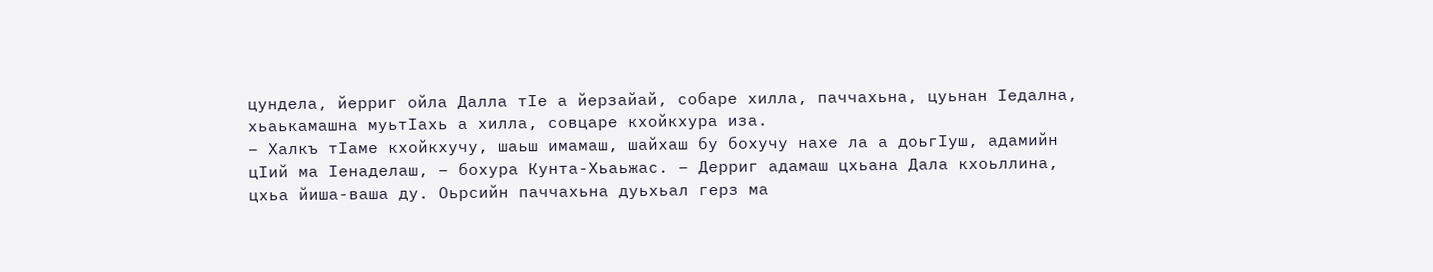цундела, йерриг ойла Далла тӀе а йерзайай, собаре хилла, паччахьна, цуьнан Ӏедална, хьаькамашна муьтӀахь а хилла, совцаре кхойкхура иза.
– Халкъ тӀаме кхойкхучу, шаьш имамаш, шайхаш бу бохучу нахе ла а доьгӀуш, адамийн цӀий ма Ӏенаделаш, – бохура Кунта-Хьаьжас. – Дерриг адамаш цхьана Дала кхоьллина, цхьа йиша-ваша ду. Оьрсийн паччахьна дуьхьал герз ма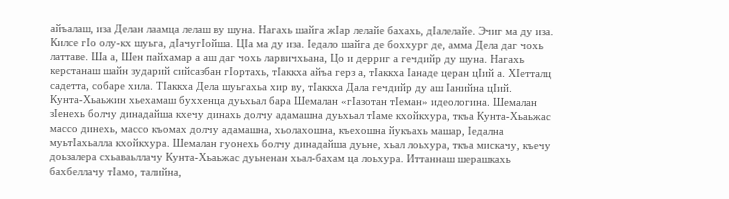айъалаш, иза Делан лаамца лелаш ву шуна. Нагахь шайга жӀар лелайе бахахь, дӀалелайе. Эчиг ма ду иза. Килсе гӀо олу-кх шуьга, дӀачугӀойша. ЦӀа ма ду иза. Ӏедало шайга де боххург де, амма Дела даг чохь латтаве. Ша а, Шен пайхамар а аш даг чохь ларвичхьана, Цо и дерриг а гечдийр ду шуна. Нагахь керстанаш шайн зударий сийсазбан гӀортахь, тӀаккха айъа герз а, тӀаккха Ӏанаде церан цӀий а. ХӀетталц садетта, собаре хила. ТӀаккха Дела шуьгахьа хир ву, тӀаккха Дала гечдийр ду аш Ӏанийна цӀий.
Кунта-Хьаьжин хьехамаш буххенца дуьхьал бара Шемалан «гӀазотан тӀеман» идеологина. Шемалан зӀенехь болчу динадайша кхечу динахь долчу адамашна дуьхьал тӀаме кхойкхура, ткъа Кунта-Хьаьжас массо динехь, массо къомах долчу адамашна, хьолахошна, къехошна йукъахь машар, Ӏедална муьтӀахьалла кхойкхура. Шемалан гуонехь болчу динадайша дуьне, хьал лоьхура, ткъа мискачу, къечу доьзалера схьаваьллачу Кунта-Хьаьжас дуьненан хьал-бахам ца лоьхура. Иттаннаш шерашкахь бахбеллачу тӀамо, талийна,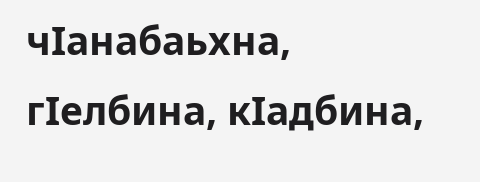чӀанабаьхна, гӀелбина, кӀадбина,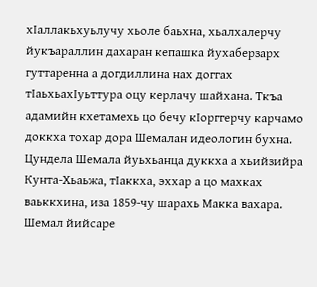хӀаллакьхуьлучу хьоле баьхна, хьалхалерчу йукъараллин дахаран кепашка йухаберзарх гуттаренна а догдиллина нах доггах тӀаьхьахӀуьттура оцу керлачу шайхана. Ткъа адамийн кхетамехь цо бечу кӀорггерчу карчамо доккха тохар дора Шемалан идеологин бухна. Цундела Шемала йуьхьанца дуккха а хьийзийра Кунта-Хьаьжа, тӀаккха, эххар а цо махках ваьккхина, иза 1859-чу шарахь Макка вахара.
Шемал йийсаре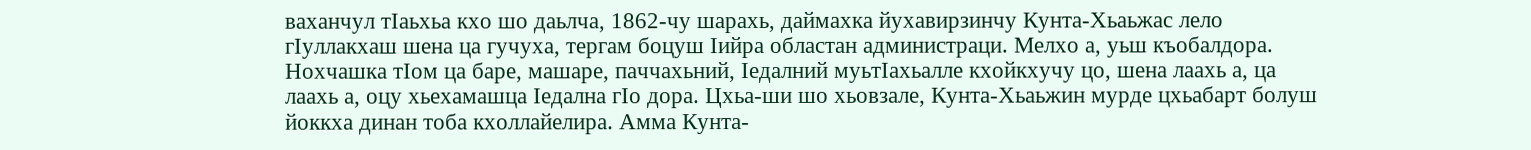ваханчул тӀаьхьа кхо шо даьлча, 1862-чу шарахь, даймахка йухавирзинчу Кунта-Хьаьжас лело гӀуллакхаш шена ца гучуха, тергам боцуш Ӏийра областан администраци. Мелхо а, уьш къобалдора.
Нохчашка тӀом ца баре, машаре, паччахьний, Ӏедалний муьтӀахьалле кхойкхучу цо, шена лаахь а, ца лаахь а, оцу хьехамашца Ӏедална гӀо дора. Цхьа-ши шо хьовзале, Кунта-Хьаьжин мурде цхьабарт болуш йоккха динан тоба кхоллайелира. Амма Кунта-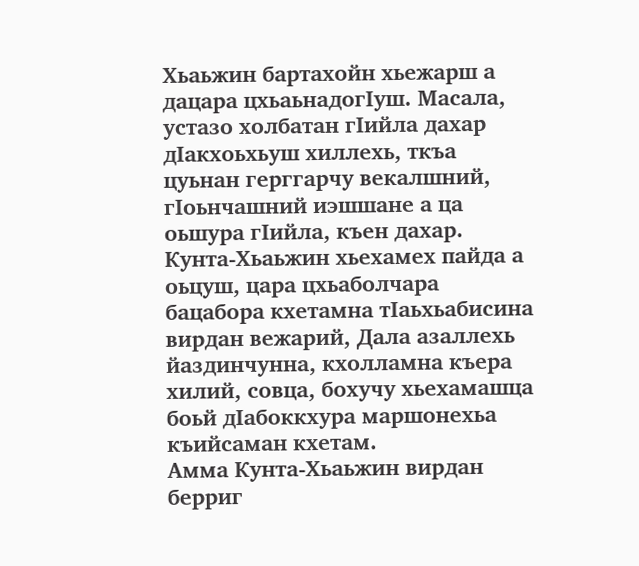Хьаьжин бартахойн хьежарш а дацара цхьаьнадогӀуш. Масала, устазо холбатан гӀийла дахар дӀакхоьхьуш хиллехь, ткъа цуьнан герггарчу векалшний, гӀоьнчашний иэшшане а ца оьшура гӀийла, къен дахар. Кунта-Хьаьжин хьехамех пайда а оьцуш, цара цхьаболчара бацабора кхетамна тӀаьхьабисина вирдан вежарий, Дала азаллехь йаздинчунна, кхолламна къера хилий, совца, бохучу хьехамашца боьй дӀабоккхура маршонехьа къийсаман кхетам.
Амма Кунта-Хьаьжин вирдан берриг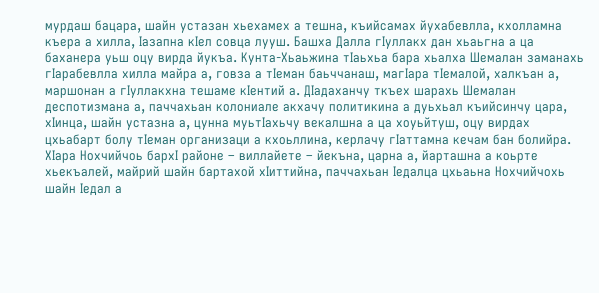мурдаш бацара, шайн устазан хьехамех а тешна, къийсамах йухабевлла, кхолламна къера а хилла, Ӏазапна кӀел совца лууш. Башха Далла гӀуллакх дан хьаьгна а ца баханера уьш оцу вирда йукъа. Кунта-Хьаьжина тӀаьхьа бара хьалха Шемалан заманахь гӀарабевлла хилла майра а, говза а тӀеман баьччанаш, магӀара тӀемалой, халкъан а, маршонан а гӀуллакхна тешаме кӀентий а. ДӀадаханчу ткъех шарахь Шемалан деспотизмана а, паччахьан колониале акхачу политикина а дуьхьал къийсинчу цара, хӀинца, шайн устазна а, цунна муьтӀахьчу векалшна а ца хоуьйтуш, оцу вирдах цхьабарт болу тӀеман организаци а кхоьллина, керлачу гӀаттамна кечам бан болийра. ХӀара Нохчийчоь бархӀ районе – виллайете – йекъна, царна а, йарташна а коьрте хьекъалей, майрий шайн бартахой хӀиттийна, паччахьан Ӏедалца цхьаьна Нохчийчохь шайн Ӏедал а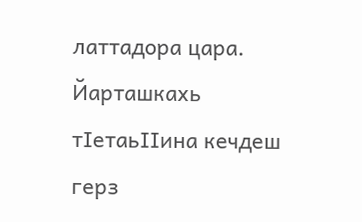латтадора цара. Йарташкахь тӀетаьӀӀина кечдеш герз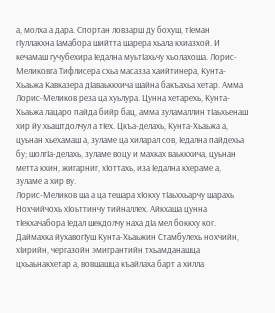а, молха а дара. Спортан ловзарш ду бохуш, тӀеман гӀуллакхна Ӏамабора шийтта шарера хьала кхиазхой. И кечамаш гучубехира Ӏедална муьтӀахьчу хьолахоша. Лорис-Меликовга Тифлисера схьа масазза хаийтинера, Кунта-Хьаьжа Кавказера дӀаваьккхича шайна бакъахьа хетар. Амма Лорис-Меликов реза ца хуьлура. Цунна хетарехь, Кунта-Хьаьжа лацаро пайда бийр бац, амма зуламаллин тӀаьхьенаш хир йу хьаштдолчул а тӀех. Цкъа-делахь, Кунта-Хьаьжа а, цуьнан хьехамаш а, зуламе ца хиларал сов, Ӏедална пайдехьа бу; шолгӀа-делахь, зуламе воцу и махках ваьккхича, цуьнан метта кхин, жигарниг, хӀоттахь, иза Ӏедална кхераме а, зуламе а хир ву.
Лорис-Меликов ша а ца тешара хӀокху тӀаьххьарчу шарахь Нохчийчохь хӀоьттинчу тийналлех. Айкхаша цунна тӀекхачабора Ӏедал шекдолчу наха дӀа мел боккху ког. Даймахка йухавогӀуш Кунта-Хьаьжин Стамбулехь нохчийн, хӀирийн, чергазойн эмигрантийн тхьамданашца цхьаьнакхетар а, вовшашца къайлаха барт а хилла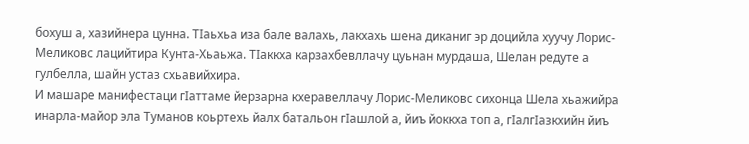бохуш а, хазийнера цунна. ТӀаьхьа иза бале валахь, лакхахь шена диканиг эр доцийла хуучу Лорис-Меликовс лацийтира Кунта-Хьаьжа. ТӀаккха карзахбевллачу цуьнан мурдаша, Шелан редуте а гулбелла, шайн устаз схьавийхира.
И машаре манифестаци гӀаттаме йерзарна кхеравеллачу Лорис-Меликовс сихонца Шела хьажийра инарла-майор эла Туманов коьртехь йалх батальон гӀашлой а, йиъ йоккха топ а, гӀалгӀазкхийн йиъ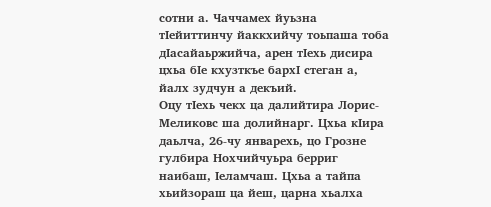сотни а. Чаччамех йуьзна тӀейиттинчу йаккхийчу тоьпаша тоба дӀасайаьржийча, арен тӀехь дисира цхьа бӀе кхузткъе бархӀ стеган а, йалх зудчун а декъий.
Оцу тӀехь чекх ца далийтира Лорис-Меликовс ша долийнарг. Цхьа кӀира даьлча, 26-чу январехь, цо Грозне гулбира Нохчийчуьра берриг наибаш, Ӏеламчаш. Цхьа а тайпа хьийзораш ца йеш, царна хьалха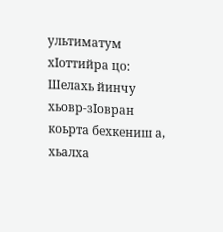ультиматум хӀоттийра цо: Шелахь йинчу хьовр-зӀовран коьрта бехкениш а, хьалха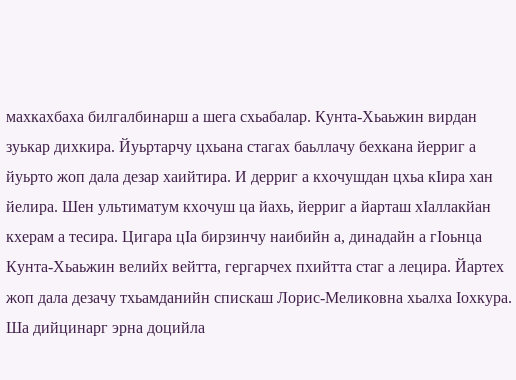махкахбаха билгалбинарш а шега схьабалар. Кунта-Хьаьжин вирдан зуькар дихкира. Йуьртарчу цхьана стагах баьллачу бехкана йерриг а йуьрто жоп дала дезар хаийтира. И дерриг а кхочушдан цхьа кӀира хан йелира. Шен ультиматум кхочуш ца йахь, йерриг а йарташ хӀаллакйан кхерам а тесира. Цигара цӀа бирзинчу наибийн а, динадайн а гӀоьнца Кунта-Хьаьжин велийх вейтта, гергарчех пхийтта стаг а лецира. Йартех жоп дала дезачу тхьамданийн спискаш Лорис-Меликовна хьалха Ӏохкура. Ша дийцинарг эрна доцийла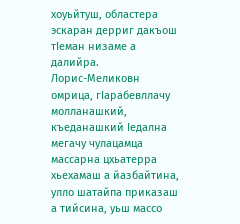хоуьйтуш, областера эскаран дерриг дакъош тӀеман низаме а далийра.
Лорис-Меликовн омрица, гӀарабевллачу молланашкий, къеданашкий Ӏедална мегачу чулацамца массарна цхьатерра хьехамаш а йазбайтина, улло шатайпа приказаш а тийсина, уьш массо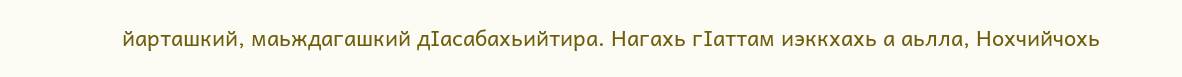йарташкий, маьждагашкий дӀасабахьийтира. Нагахь гӀаттам иэккхахь а аьлла, Нохчийчохь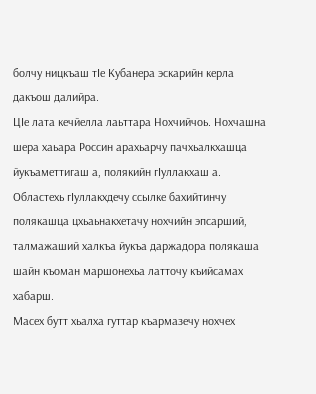болчу ницкъаш тӀе Кубанера эскарийн керла дакъош далийра.
ЦӀе лата кечйелла лаьттара Нохчийчоь. Нохчашна шера хаьара Россин арахьарчу пачхьалкхашца йукъаметтигаш а, полякийн гӀуллакхаш а. Областехь гӀуллакхдечу ссылке бахийтинчу полякашца цхьаьнакхетачу нохчийн эпсарший, талмажаший халкъа йукъа даржадора полякаша шайн къоман маршонехьа латточу къийсамах хабарш.
Масех бутт хьалха гуттар къармазечу нохчех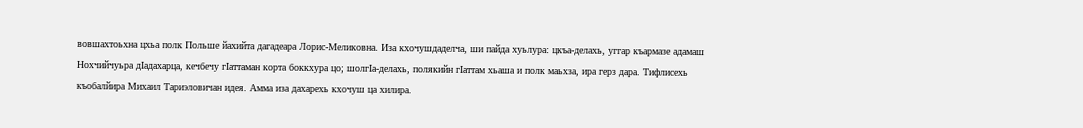вовшахтоьхна цхьа полк Польше йахийта дагадеара Лорис-Меликовна. Иза кхочушдаделча, ши пайда хуьлура: цкъа-делахь, уггар къармазе адамаш Нохчийчуьра дӀадахарца, кечбечу гӀаттаман корта боккхура цо; шолгӀа-делахь, полякийн гӀаттам хьаша и полк маьхза, ира герз дара. Тифлисехь къобалйира Михаил Тариэловичан идея. Амма иза дахарехь кхочуш ца хилира.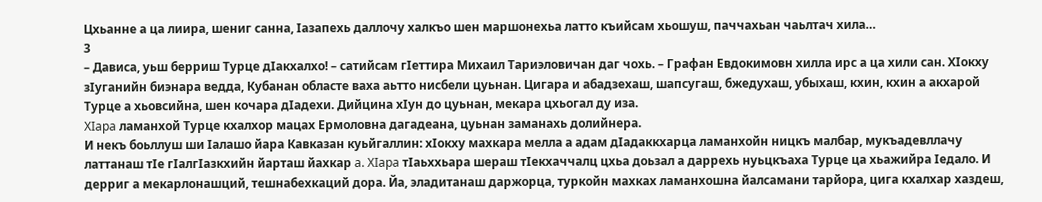Цхьанне а ца лиира, шениг санна, Ӏазапехь даллочу халкъо шен маршонехьа латто къийсам хьошуш, паччахьан чаьлтач хила…
3
– Дависа, уьш берриш Турце дӀакхалхо! – сатийсам гӀеттира Михаил Тариэловичан даг чохь. – Графан Евдокимовн хилла ирс а ца хили сан. ХӀокху зӀуганийн биэнара ведда, Кубанан областе ваха аьтто нисбели цуьнан. Цигара и абадзехаш, шапсугаш, бжедухаш, убыхаш, кхин, кхин а акхарой Турце а хьовсийна, шен кочара дӀадехи. Дийцина хӀун до цуьнан, мекара цхьогал ду иза.
XIapa ламанхой Турце кхалхор мацах Ермоловна дагадеана, цуьнан заманахь долийнера.
И некъ боьллуш ши Ӏалашо йара Кавказан куьйгаллин: хӀокху махкара мелла а адам дӀадаккхарца ламанхойн ницкъ малбар, мукъадевллачу латтанаш тӀе гӀалгӀазкхийн йарташ йахкар a. XIapa тӀаьххьара шераш тӀекхаччалц цхьа доьзал а даррехь нуьцкъаха Турце ца хьажийра Ӏедало. И дерриг а мекарлонашций, тешнабехкаций дора. Йа, эладитанаш даржорца, туркойн махках ламанхошна йалсамани тарйора, цига кхалхар хаздеш,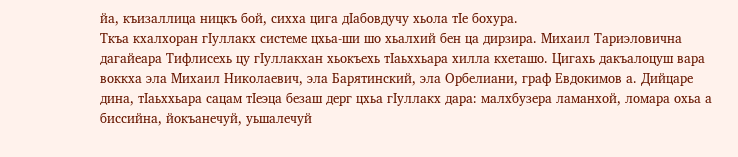йа, къизаллица ницкъ бой, сихха цига дӀабовдучу хьола тӀе бохура.
Ткъа кхалхоран гӀуллакх системе цхьа-ши шо хьалхий бен ца дирзира. Михаил Тариэловична дагайеара Тифлисехь цу гӀуллакхан хьокъехь тӀаьххьара хилла кхеташо. Цигахь дакъалоцуш вара воккха эла Михаил Николаевич, эла Барятинский, эла Орбелиани, граф Евдокимов а. Дийцаре дина, тӀаьххьара сацам тӀеэца безаш дерг цхьа гӀуллакх дара: малхбузера ламанхой, ломара охьа а биссийна, йокъанечуй, уьшалечуй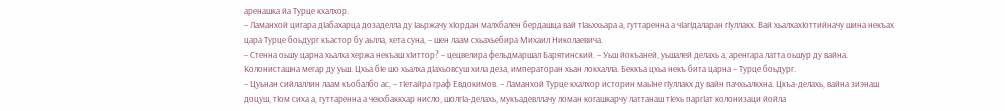аренашка йа Турце кхалхор.
– Ламанхой цигара дӀабахарца дозаделла ду Ӏаьржачу хӀордан малхбален бердашца вай тӀаьххьара а, гуттаренна а чӀагӀдаларан гӀуллакх. Вай хьалхахӀоттийначу шина некъах цара Турце боьдург къастор бу аьлла, хета суна, – шен лаам схьахьебира Михаил Николаевича.
– Стенна оьшу царна хьалха хержа некъаш хӀиттор? – цецвелира фельдмаршал Барятинский. – Уьш йокъаней, уьшалей делахь а, аренгара латта оьшур ду вайна. Колонисташна мегар ду уьш. Цхьа бӀе шо хьалха дӀахьовсуш хила деза, императоран хьан локхалла. Беккъа цхьа некъ бита царна – Турце боьдург.
– Цуьнан сийлаллин лаам къобалбо ас, – тӀетайра граф Евдокимов. – Ламанхой Турце кхалхор историн маьӀне гӀуллакх ду вайн пачхьалкхна. Цкъа-делахь, вайна зиэнаш доцуш, тӀом сиха а, гуттаренна а чекхбаккхар нисло, шолгӀа-делахь, мукъадевллачу ломан когашкарчу латтанаш тӀехь паргӀат колонизаци йойла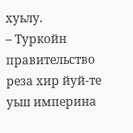хуьлу.
– Туркойн правительство реза хир йуй-те уьш империна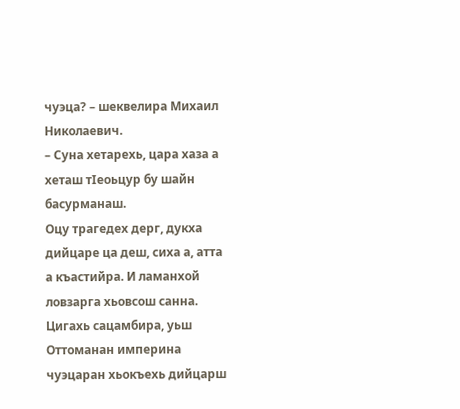чуэца? – шеквелира Михаил Николаевич.
– Суна хетарехь, цара хаза а хеташ тӀеоьцур бу шайн басурманаш.
Оцу трагедех дерг, дукха дийцаре ца деш, сиха а, атта а къастийра. И ламанхой ловзарга хьовсош санна. Цигахь сацамбира, уьш Оттоманан империна чуэцаран хьокъехь дийцарш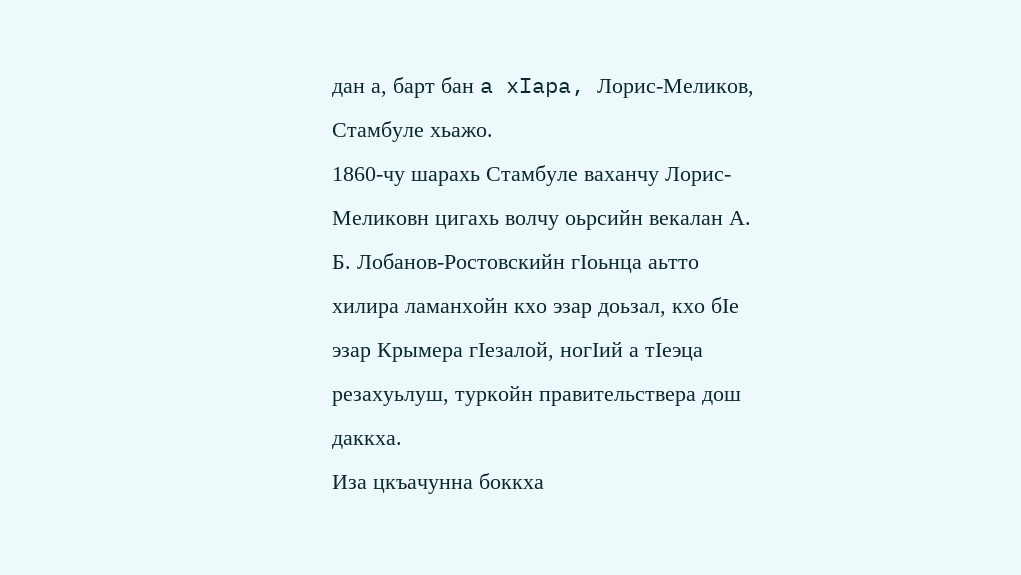дан а, барт бан a xIapa, Лорис-Меликов, Стамбуле хьажо.
1860-чу шарахь Стамбуле ваханчу Лорис-Меликовн цигахь волчу оьрсийн векалан А. Б. Лобанов-Ростовскийн гӀоьнца аьтто хилира ламанхойн кхо эзар доьзал, кхо бӀе эзар Крымера гӀезалой, ногӀий а тӀеэца резахуьлуш, туркойн правительствера дош даккха.
Иза цкъачунна боккха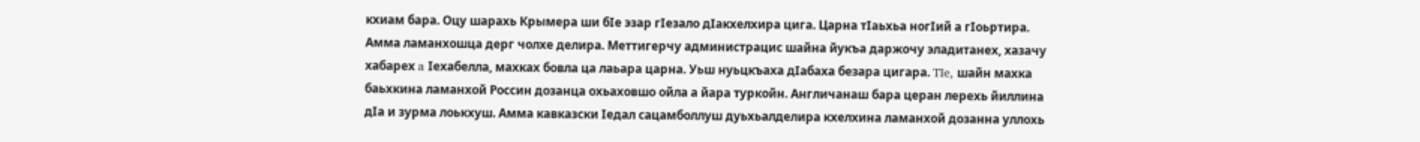кхиам бара. Оцу шарахь Крымера ши бӀе эзар гӀезало дӀакхелхира цига. Царна тӀаьхьа ногӀий а гӀоьртира. Амма ламанхошца дерг чолхе делира. Меттигерчу администрацис шайна йукъа даржочу эладитанех, хазачу хабарех a Ӏехабелла, махках бовла ца лаьара царна. Уьш нуьцкъаха дӀабаха безара цигара. TIe, шайн махка баьхкина ламанхой Россин дозанца охьаховшо ойла а йара туркойн. Англичанаш бара церан лерехь йиллина дӀа и зурма лоькхуш. Амма кавказски Ӏедал сацамболлуш дуьхьалделира кхелхина ламанхой дозанна уллохь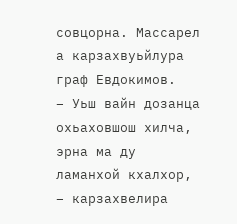совцорна. Массарел а карзахвуьйлура граф Евдокимов.
– Уьш вайн дозанца охьаховшош хилча, эрна ма ду ламанхой кхалхор, – карзахвелира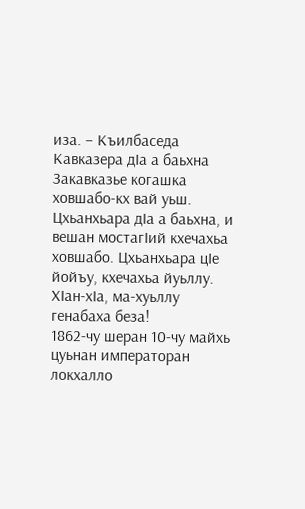иза. – Къилбаседа Кавказера дӀа а баьхна Закавказье когашка ховшабо-кх вай уьш. Цхьанхьара дӀа а баьхна, и вешан мостагӀий кхечахьа ховшабо. Цхьанхьара цӀе йойъу, кхечахьа йуьллу. ХӀан-хӀа, ма-хуьллу генабаха беза!
1862-чу шеран 10-чу майхь цуьнан императоран локхалло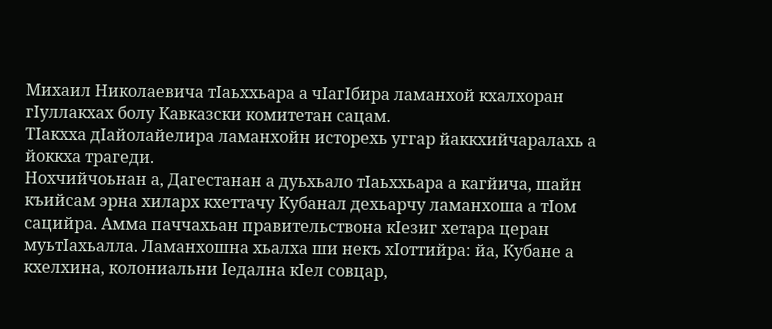Михаил Николаевича тӀаьххьара а чӀагӀбира ламанхой кхалхоран гӀуллакхах болу Кавказски комитетан сацам.
ТӀакхха дӀайолайелира ламанхойн исторехь уггар йаккхийчаралахь а йоккха трагеди.
Нохчийчоьнан а, Дагестанан а дуьхьало тӀаьххьара а кагйича, шайн къийсам эрна хиларх кхеттачу Кубанал дехьарчу ламанхоша а тӀом сацийра. Амма паччахьан правительствона кӀезиг хетара церан муьтӀахьалла. Ламанхошна хьалха ши некъ хӀоттийра: йа, Кубане а кхелхина, колониальни Ӏедална кӀел совцар,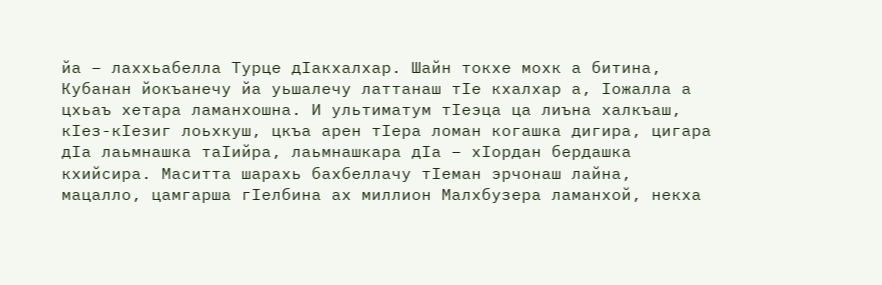йа – лаххьабелла Турце дӀакхалхар. Шайн токхе мохк а битина, Кубанан йокъанечу йа уьшалечу латтанаш тӀе кхалхар а, Ӏожалла а цхьаъ хетара ламанхошна. И ультиматум тӀеэца ца лиъна халкъаш, кӀез-кӀезиг лоьхкуш, цкъа арен тӀера ломан когашка дигира, цигара дӀа лаьмнашка таӀийра, лаьмнашкара дӀа – хӀордан бердашка кхийсира. Маситта шарахь бахбеллачу тӀеман эрчонаш лайна, мацалло, цамгарша гӀелбина ах миллион Малхбузера ламанхой, некха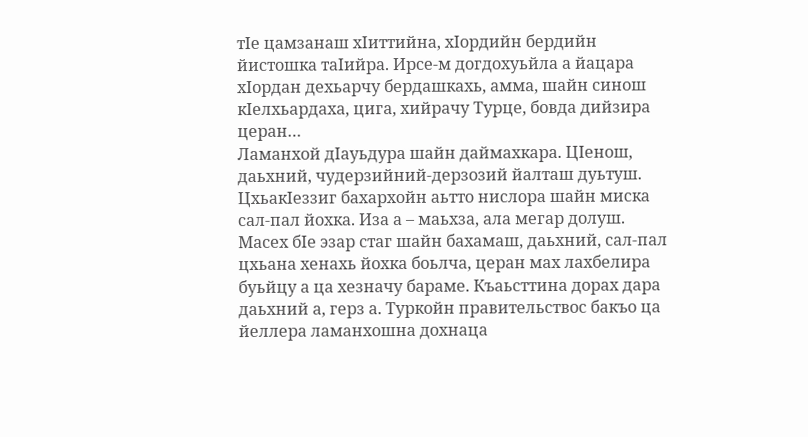тӀе цамзанаш хӀиттийна, хӀордийн бердийн йистошка таӀийра. Ирсе-м догдохуьйла а йацара хӀордан дехьарчу бердашкахь, амма, шайн синош кӀелхьардаха, цига, хийрачу Турце, бовда дийзира церан…
Ламанхой дӀауьдура шайн даймахкара. ЦӀенош, даьхний, чудерзийний-дерзозий йалташ дуьтуш. ЦхьакӀеззиг бахархойн аьтто нислора шайн миска сал-пал йохка. Иза а – маьхза, ала мегар долуш. Масех бӀе эзар стаг шайн бахамаш, даьхний, сал-пал цхьана хенахь йохка боьлча, церан мах лахбелира буьйцу а ца хезначу бараме. Къаьсттина дорах дара даьхний а, герз а. Туркойн правительствос бакъо ца йеллера ламанхошна дохнаца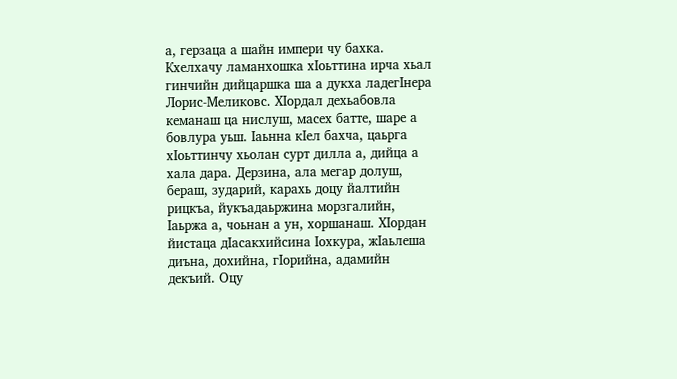а, герзаца а шайн импери чу бахка.
Кхелхачу ламанхошка хӀоьттина ирча хьал гинчийн дийцаршка ша а дукха ладегӀнера Лорис-Меликовс. ХӀордал дехьабовла кеманаш ца нислуш, масех батте, шаре а бовлура уьш. Ӏаьнна кӀел бахча, цаьрга хӀоьттинчу хьолан сурт дилла а, дийца а хала дара. Дерзина, ала мегар долуш, бераш, зударий, карахь доцу йалтийн рицкъа, йукъадаьржина морзгалийн, Ӏаьржа а, чоьнан а ун, хоршанаш. ХӀордан йистаца дӀасакхийсина Ӏохкура, жӀаьлеша диъна, дохийна, гӀорийна, адамийн декъий. Оцу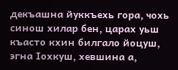декъашна йуккъехь гора, чохь синош хилар бен, царах уьш къасто кхин билгало йоцуш, эгна Ӏохкуш, хевшина а,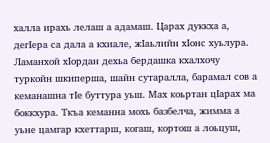халла ирахь лелаш а адамаш. Царах дуккха а, дегӀера са дала а кхиале, жӀаьлийн хӀонс хуьлура.
Ламанхой хӀордан дехьа бердашка кхалхочу туркойн шкиперша, шайн сутаралла, барамал сов а кеманашна тӀе буттура уьш. Мах коьртан цӀарах ма боккхура. Ткъа кеманна мохь базбелча, жимма а уьне цамгар кхеттарш, когаш, кортош а лоьцуш,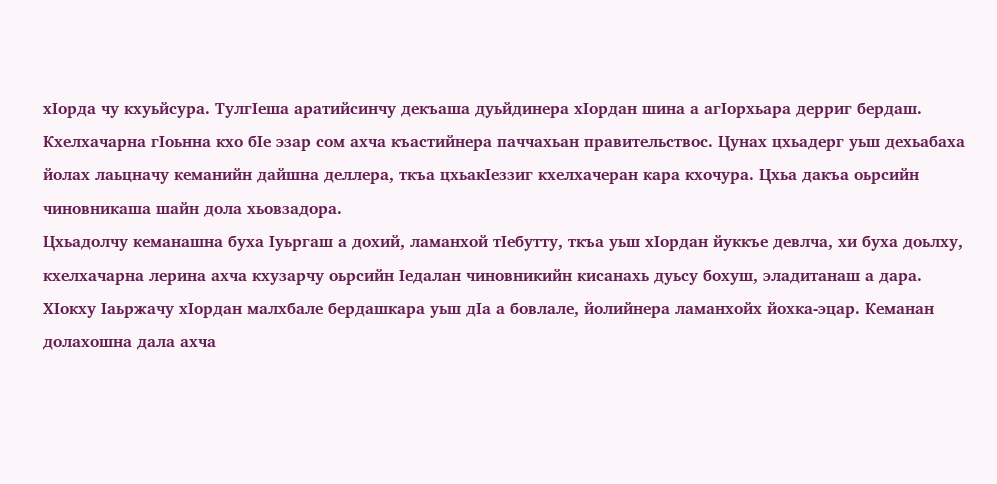хӀорда чу кхуьйсура. ТулгӀеша аратийсинчу декъаша дуьйдинера хӀордан шина а агӀорхьара дерриг бердаш.
Кхелхачарна гӀоьнна кхо бӀе эзар сом ахча къастийнера паччахьан правительствос. Цунах цхьадерг уьш дехьабаха йолах лаьцначу кеманийн дайшна деллера, ткъа цхьакӀеззиг кхелхачеран кара кхочура. Цхьа дакъа оьрсийн чиновникаша шайн дола хьовзадора.
Цхьадолчу кеманашна буха Ӏуьргаш а дохий, ламанхой тӀебутту, ткъа уьш хӀордан йуккъе девлча, хи буха доьлху, кхелхачарна лерина ахча кхузарчу оьрсийн Ӏедалан чиновникийн кисанахь дуьсу бохуш, эладитанаш а дара.
ХӀокху Ӏаьржачу хӀордан малхбале бердашкара уьш дӀа а бовлале, йолийнера ламанхойх йохка-эцар. Кеманан долахошна дала ахча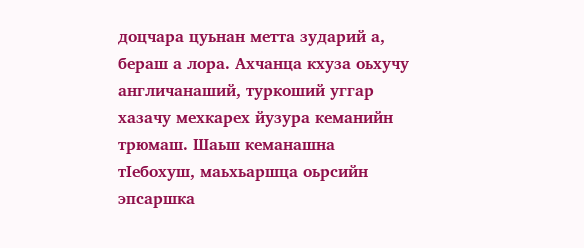доцчара цуьнан метта зударий а, бераш а лора. Ахчанца кхуза оьхучу англичанаший, туркоший уггар хазачу мехкарех йузура кеманийн трюмаш. Шаьш кеманашна тӀебохуш, маьхьаршца оьрсийн эпсаршка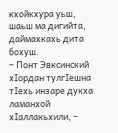кхойкхура уьш, шаьш ма дигийта, даймахкахь дита бохуш.
– Понт Эвксинский хӀордан тулгӀешна тӀехь инзаре дукха ламанхой хӀаллакьхили, –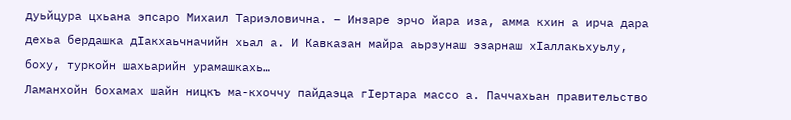дуьйцура цхьана эпсаро Михаил Тариэловична. – Инзаре эрчо йара иза, амма кхин а ирча дара дехьа бердашка дӀакхаьчначийн хьал а. И Кавказан майра аьрзунаш эзарнаш хӀаллакьхуьлу, боху, туркойн шахьарийн урамашкахь…
Ламанхойн бохамах шайн ницкъ ма-кхоччу пайдаэца гӀертара массо а. Паччахьан правительство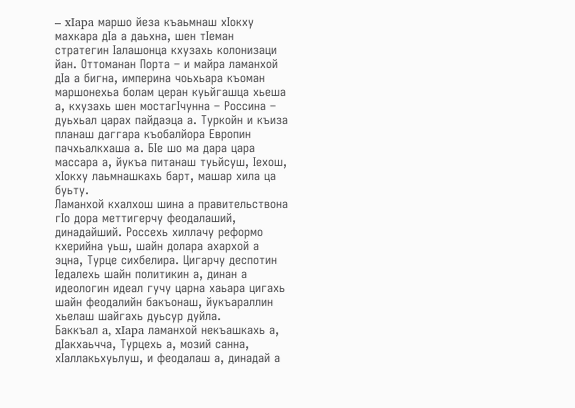– xIapa маршо йеза къаьмнаш хӀокху махкара дӀа а даьхна, шен тӀеман стратегин Ӏалашонца кхузахь колонизаци йан. Оттоманан Порта – и майра ламанхой дӀа а бигна, империна чоьхьара къоман маршонехьа болам церан куьйгашца хьеша а, кхузахь шен мостагӀчунна – Россина – дуьхьал царах пайдаэца а. Туркойн и къиза планаш даггара къобалйора Европин пачхьалкхаша а. БӀе шо ма дара цара массара а, йукъа питанаш туьйсуш, Ӏехош, хӀокху лаьмнашкахь барт, машар хила ца буьту.
Ламанхой кхалхош шина а правительствона гӀо дора меттигерчу феодалаший, динадайший. Россехь хиллачу реформо кхерийна уьш, шайн долара ахархой а эцна, Турце сихбелира. Цигарчу деспотин Ӏедалехь шайн политикин а, динан а идеологин идеал гучу царна хаьара цигахь шайн феодалийн бакъонаш, йукъараллин хьелаш шайгахь дуьсур дуйла.
Баккъал a, xIapa ламанхой некъашкахь а, дӀакхаьчча, Турцехь а, мозий санна, хӀаллакьхуьлуш, и феодалаш а, динадай а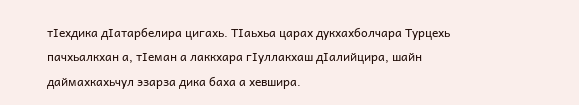тӀехдика дӀатарбелира цигахь. ТӀаьхьа царах дукхахболчара Турцехь пачхьалкхан а, тӀеман а лаккхара гӀуллакхаш дӀалийцира, шайн даймахкахьчул эзарза дика баха а хевшира.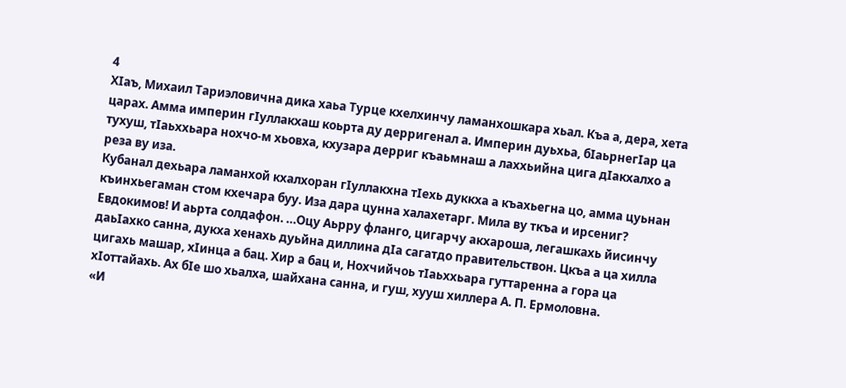4
ХӀаъ, Михаил Тариэловична дика хаьа Турце кхелхинчу ламанхошкара хьал. Къа а, дера, хета царах. Амма империн гӀуллакхаш коьрта ду дерригенал а. Империн дуьхьа, бӀаьрнегӀар ца тухуш, тӀаьххьара нохчо-м хьовха, кхузара дерриг къаьмнаш а лаххьийна цига дӀакхалхо а реза ву иза.
Кубанал дехьара ламанхой кхалхоран гӀуллакхна тӀехь дуккха а къахьегна цо, амма цуьнан къинхьегаман стом кхечара буу. Иза дара цунна халахетарг. Мила ву ткъа и ирсениг? Евдокимов! И аьрта солдафон. …Оцу Аьрру фланго, цигарчу акхароша, легашкахь йисинчу даьӀахко санна, дукха хенахь дуьйна диллина дӀа сагатдо правительствон. Цкъа а ца хилла цигахь машар, хӀинца а бац. Хир а бац и, Нохчийчоь тӀаьххьара гуттаренна а гора ца хӀоттайахь. Ах бӀе шо хьалха, шайхана санна, и гуш, хууш хиллера А. П. Ермоловна.
«И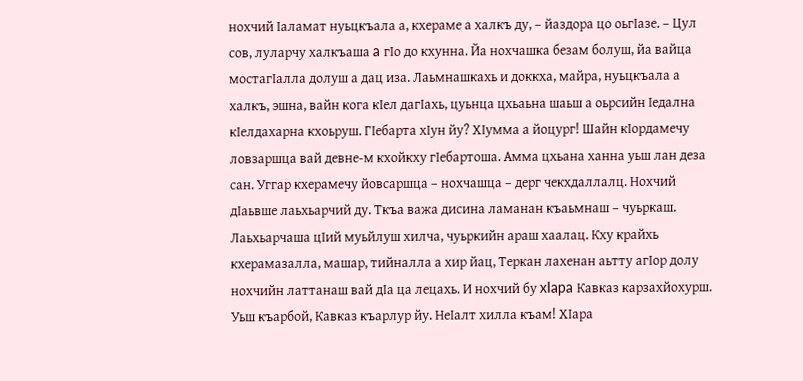нохчий Ӏаламат нуьцкъала а, кхераме а халкъ ду, – йаздора цо оьгӀазе. – Цул сов, луларчу халкъаша a гӀо до кхунна. Йа нохчашка безам болуш, йа вайца мостагӀалла долуш а дац иза. Лаьмнашкахь и доккха, майра, нуьцкъала а халкъ, эшна, вайн кога кӀел дагӀахь, цуьнца цхьаьна шаьш а оьрсийн Ӏедална кӀелдахарна кхоьруш. ГӀебарта хӀун йу? ХӀумма а йоцург! Шайн кӀордамечу ловзаршца вай девне-м кхойкху гӀебартоша. Амма цхьана ханна уьш лан деза сан. Уггар кхерамечу йовсаршца – нохчашца – дерг чекхдаллалц. Нохчий дӀаьвше лаьхьарчий ду. Ткъа важа дисина ламанан къаьмнаш – чуьркаш. Лаьхьарчаша цӀий муьйлуш хилча, чуьркийн араш хаалац. Кху крайхь кхерамазалла, машар, тийналла а хир йац, Теркан лахенан аьтту агӀор долу нохчийн латтанаш вай дӀа ца лецахь. И нохчий бу xIapa Кавказ карзахйохурш. Уьш къарбой, Кавказ къарлур йу. НеӀалт хилла къам! ХӀара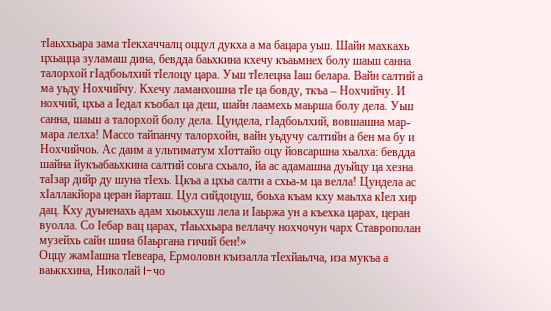тӀаьххьара зама тӀекхаччалц оццул дукха а ма бацара уьш. Шайн махкахь цхьацца зуламаш дина, бевдда баьхкина кхечу къаьмнех болу шаьш санна талорхой гӀадбоьлхий тӀелоцу цара. Уьш тӀелецна Ӏаш белара. Вайн салтий а ма уьду Нохчийчу. Кхечу ламанхошна тӀе ца бовду, ткъа – Нохчийчу. И нохчий, цхьа а Ӏедал къобал ца деш, шайн лаамехь маьрша болу дела. Уьш санна, шаьш а талорхой болу дела. Цундела, гӀадбоьлхий, вовшашна мар-мара лелха! Массо тайпанчу талорхойн, вайн уьдучу салтийн а бен ма бу и Нохчийчоь. Ас даим а ультиматум хӀоттайо оцу йовсаршна хьалха: бевдда шайна йукъабаьхкина салтий соьга схьало, йа ас адамашна дуьйцу ца хезна таӀзар дийр ду шуна тӀехь. Цкъа а цхьа салти а схьа-м ца велла! Цундела ас хӀаллакйора церан йарташ. Цул сийдоцуш, боьха къам кху маьлха кӀел хир дац. Кху дуьненахь адам хьоькхуш лела и Ӏаьржа ун а къехка царах, церан вуолла. Со Ӏебар вац царах, тӀаьххьара веллачу нохчочун чарх Ставрополан музейхь сайн шина бӀаьргана гичий бен!»
Оццу жамӀашна тӀевеара, Ермоловн къизалла тӀехйаьлча, иза мукъа а ваьккхина, Николай I-чо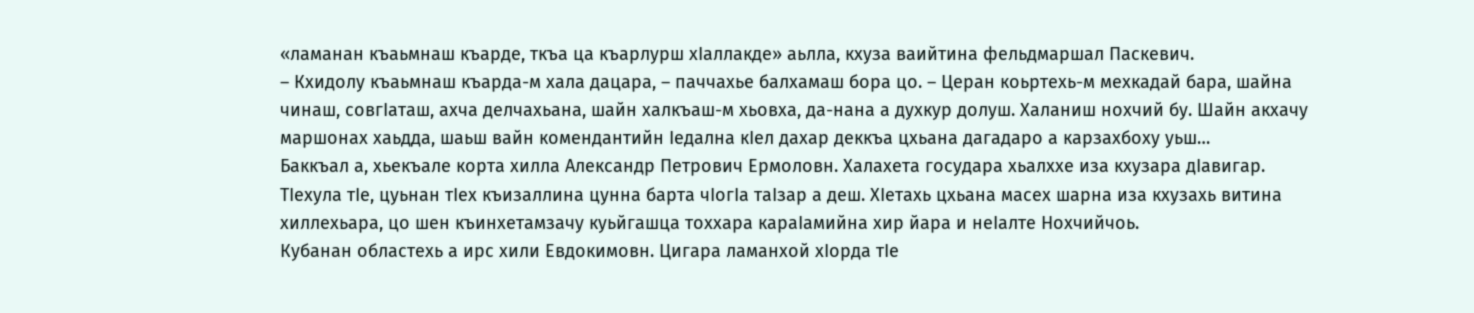«ламанан къаьмнаш къарде, ткъа ца къарлурш хӀаллакде» аьлла, кхуза ваийтина фельдмаршал Паскевич.
– Кхидолу къаьмнаш къарда-м хала дацара, – паччахье балхамаш бора цо. – Церан коьртехь-м мехкадай бара, шайна чинаш, совгӀаташ, ахча делчахьана, шайн халкъаш-м хьовха, да-нана а духкур долуш. Халаниш нохчий бу. Шайн акхачу маршонах хаьдда, шаьш вайн комендантийн Ӏедална кӀел дахар деккъа цхьана дагадаро а карзахбоху уьш…
Баккъал а, хьекъале корта хилла Александр Петрович Ермоловн. Халахета государа хьалххе иза кхузара дӀавигар. ТӀехула тӀе, цуьнан тӀех къизаллина цунна барта чӀогӀа таӀзар а деш. ХӀетахь цхьана масех шарна иза кхузахь витина хиллехьара, цо шен къинхетамзачу куьйгашца тоххара караӀамийна хир йара и неӀалте Нохчийчоь.
Кубанан областехь а ирс хили Евдокимовн. Цигара ламанхой хӀорда тӀе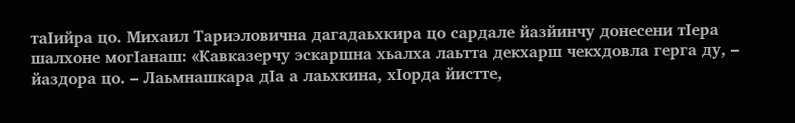таӀийра цо. Михаил Тариэловична дагадаьхкира цо сардале йазйинчу донесени тӀера шалхоне могӀанаш: «Кавказерчу эскаршна хьалха лаьтта декхарш чекхдовла герга ду, – йаздора цо. – Лаьмнашкара дӀа а лаьхкина, хӀорда йистте,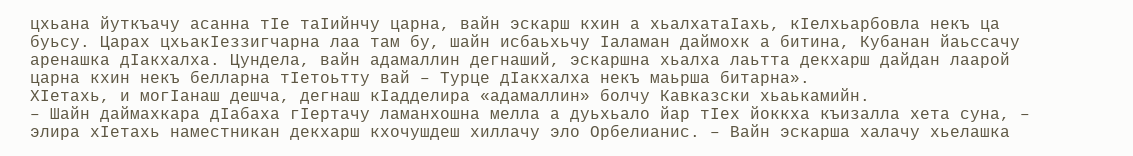цхьана йуткъачу асанна тӀе таӀийнчу царна, вайн эскарш кхин а хьалхатаӀахь, кӀелхьарбовла некъ ца буьсу. Царах цхьакӀеззигчарна лаа там бу, шайн исбаьхьчу Ӏаламан даймохк а битина, Кубанан йаьссачу аренашка дӀакхалха. Цундела, вайн адамаллин дегнаший, эскаршна хьалха лаьтта декхарш дайдан лаарой царна кхин некъ белларна тӀетоьтту вай – Турце дӀакхалха некъ маьрша битарна».
ХӀетахь, и могӀанаш дешча, дегнаш кӀадделира «адамаллин» болчу Кавказски хьаькамийн.
– Шайн даймахкара дӀабаха гӀертачу ламанхошна мелла а дуьхьало йар тӀех йоккха къизалла хета суна, – элира хӀетахь наместникан декхарш кхочушдеш хиллачу эло Орбелианис. – Вайн эскарша халачу хьелашка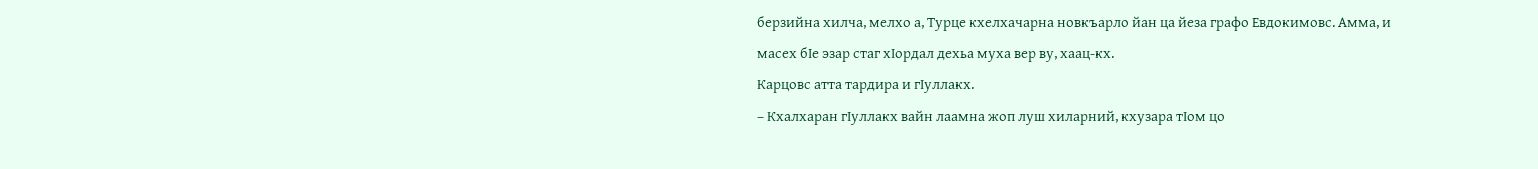берзийна хилча, мелхо а, Турце кхелхачарна новкъарло йан ца йеза графо Евдокимовс. Амма, и масех бӀе эзар стаг хӀордал дехьа муха вер ву, хаац-кх.
Карцовс атта тардира и гӀуллакх.
– Кхалхаран гӀуллакх вайн лаамна жоп луш хиларний, кхузара тӀом цо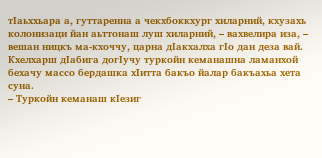тӀаьххьара а, гуттаренна а чекхбоккхург хиларний, кхузахь колонизаци йан аьттонаш луш хиларний, – вахвелира иза, – вешан ницкъ ма-кхоччу, царна дӀакхалха гӀо дан деза вай. Кхелхарш дӀабига догӀучу туркойн кеманашна ламанхой бехачу массо бердашка хӀитта бакъо йалар бакъахьа хета суна.
– Туркойн кеманаш кӀезиг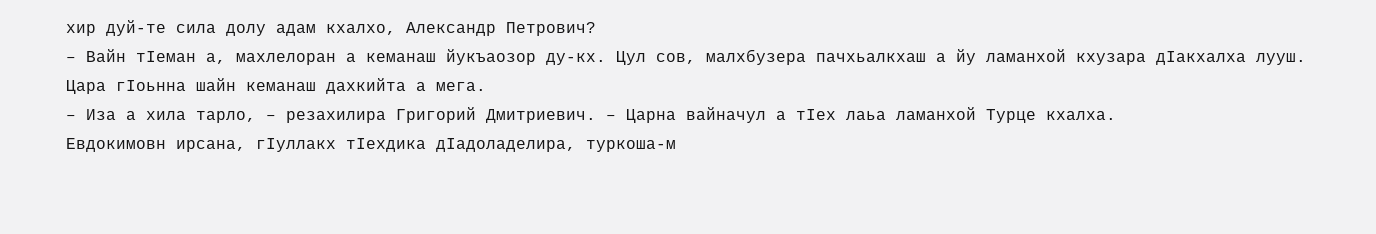хир дуй-те сила долу адам кхалхо, Александр Петрович?
– Вайн тӀеман а, махлелоран а кеманаш йукъаозор ду-кх. Цул сов, малхбузера пачхьалкхаш а йу ламанхой кхузара дӀакхалха лууш. Цара гӀоьнна шайн кеманаш дахкийта а мега.
– Иза а хила тарло, – резахилира Григорий Дмитриевич. – Царна вайначул а тӀех лаьа ламанхой Турце кхалха.
Евдокимовн ирсана, гӀуллакх тӀехдика дӀадоладелира, туркоша-м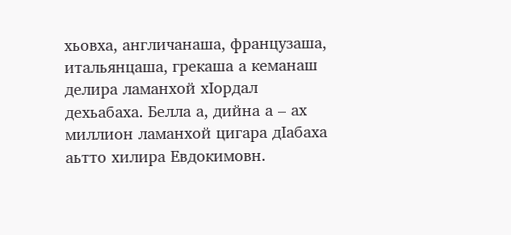хьовха, англичанаша, французаша, итальянцаша, грекаша а кеманаш делира ламанхой хӀордал дехьабаха. Белла а, дийна а – ах миллион ламанхой цигара дӀабаха аьтто хилира Евдокимовн.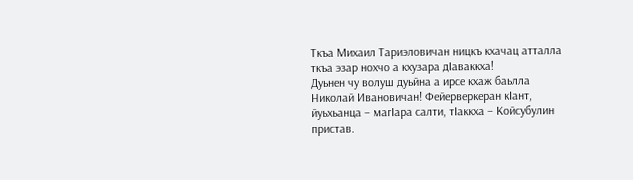Ткъа Михаил Тариэловичан ницкъ кхачац атталла ткъа эзар нохчо а кхузара дӀаваккха!
Дуьнен чу волуш дуьйна а ирсе кхаж баьлла Николай Ивановичан! Фейерверкеран кӀант, йуьхьанца – магӀара салти, тӀаккха – Койсубулин пристав.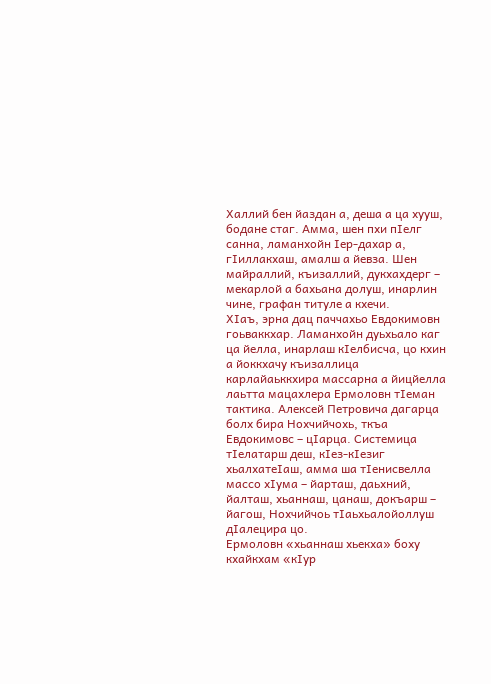Халлий бен йаздан а, деша а ца хууш, бодане стаг. Амма, шен пхи пӀелг санна, ламанхойн Ӏер-дахар а, гӀиллакхаш, амалш а йевза. Шен майраллий, къизаллий, дукхахдерг – мекарлой а бахьана долуш, инарлин чине, графан титуле а кхечи.
ХӀаъ, эрна дац паччахьо Евдокимовн гоьваккхар. Ламанхойн дуьхьало каг ца йелла, инарлаш кӀелбисча, цо кхин а йоккхачу къизаллица карлайаьккхира массарна а йицйелла лаьтта мацахлера Ермоловн тӀеман тактика. Алексей Петровича дагарца болх бира Нохчийчохь, ткъа Евдокимовс – цӀарца. Системица тӀелатарш деш, кӀез-кӀезиг хьалхатеӀаш, амма ша тӀенисвелла массо хӀума – йарташ, даьхний, йалташ, хьаннаш, цанаш, докъарш – йагош, Нохчийчоь тӀаьхьалойоллуш дӀалецира цо.
Ермоловн «хьаннаш хьекха» боху кхайкхам «кӀур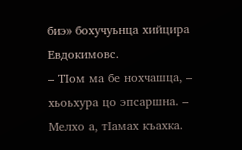биэ» бохучуьнца хийцира Евдокимовс.
– ТӀом ма бе нохчашца, – хьоьхура цо эпсаршна. – Мелхо а, тӀамах къахка.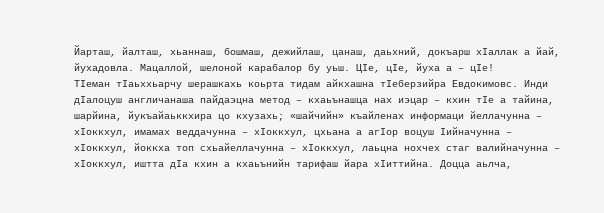Йарташ, йалташ, хьаннаш, бошмаш, дежийлаш, цанаш, даьхний, докъарш хӀаллак а йай, йухадовла. Мацаллой, шелоной карабалор бу уьш. ЦӀе, цӀе, йуха а – цӀе!
ТӀеман тӀаьххьарчу шерашкахь коьрта тидам айкхашна тӀеберзийра Евдокимовс. Инди дӀалоцуш англичанаша пайдаэцна метод – кхаьънашца нах иэцар – кхин тӀе а тайина, шарйина, йукъайаьккхира цо кхузахь; «шайчийн» къайленах информаци йеллачунна – хӀоккхул, имамах веддачунна – хӀоккхул, цхьана а агӀор воцуш Ӏийначунна – хӀоккхул, йоккха топ схьайеллачунна – хӀоккхул, лаьцна нохчех стаг валийначунна – хӀоккхул, иштта дӀа кхин а кхаьънийн тарифаш йара хӀиттийна. Доцца аьлча,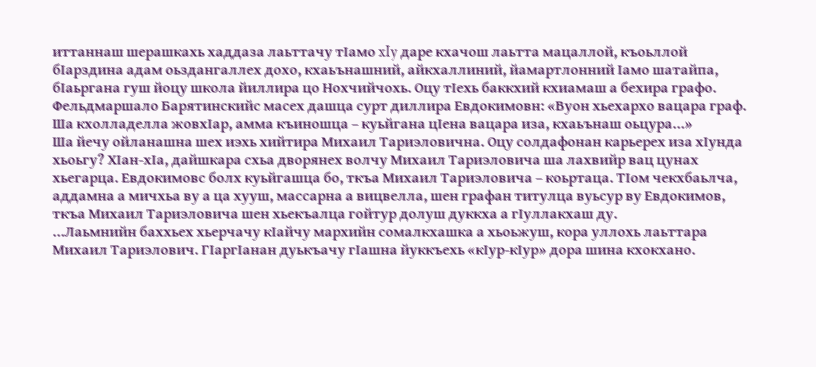иттаннаш шерашкахь хаддаза лаьттачу тӀамо xIy даре кхачош лаьтта мацаллой, къоьллой бӀарздина адам оьздангаллех дохо, кхаьънашний, айкхаллиний, йамартлонний Ӏамо шатайпа, бӀаьргана гуш йоцу школа йиллира цо Нохчийчохь. Оцу тӀехь баккхий кхиамаш а бехира графо. Фельдмаршало Барятинскийс масех дашца сурт диллира Евдокимовн: «Вуон хьехархо вацара граф. Ша кхолладелла жовхӀар, амма къиношца – куьйгана цӀена вацара иза, кхаьънаш оьцура…»
Ша йечу ойланашна шех иэхь хийтира Михаил Тариэловична. Оцу солдафонан карьерех иза хӀунда хьоьгу? ХӀан-хӀа, дайшкара схьа дворянех волчу Михаил Тариэловича ша лахвийр вац цунах хьегарца. Евдокимовс болх куьйгашца бо, ткъа Михаил Тариэловича – коьртаца. ТӀом чекхбаьлча, аддамна а мичхьа ву а ца хууш, массарна а вицвелла, шен графан титулца вуьсур ву Евдокимов, ткъа Михаил Тариэловича шен хьекъалца гойтур долуш дуккха а гӀуллакхаш ду.
…Лаьмнийн баххьех хьерчачу кӀайчу мархийн сомалкхашка а хьоьжуш, кора уллохь лаьттара Михаил Тариэлович. ГӀаргӀанан дуькъачу гӀашна йуккъехь «кӀур-кӀур» дора шина кхокхано.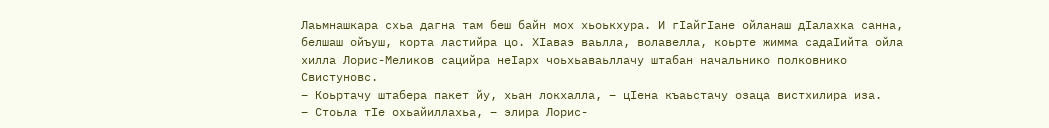Лаьмнашкара схьа дагна там беш байн мох хьоькхура. И гӀайгӀане ойланаш дӀалахка санна, белшаш ойъуш, корта ластийра цо. ХӀаваэ ваьлла, волавелла, коьрте жимма садаӀийта ойла хилла Лорис-Меликов сацийра неӀарх чоьхьаваьллачу штабан начальнико полковнико Свистуновс.
– Коьртачу штабера пакет йу, хьан локхалла, – цӀена къаьстачу озаца вистхилира иза.
– Стоьла тӀе охьайиллахьа, – элира Лорис-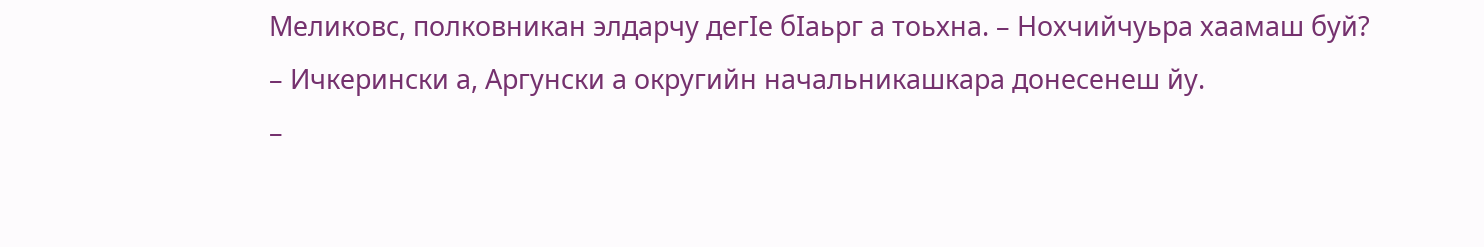Меликовс, полковникан элдарчу дегӀе бӀаьрг а тоьхна. – Нохчийчуьра хаамаш буй?
– Ичкерински а, Аргунски а округийн начальникашкара донесенеш йу.
–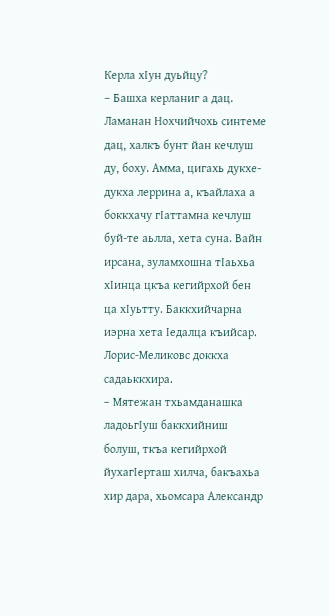Керла хӀун дуьйцу?
– Башха керланиг а дац. Ламанан Нохчийчохь синтеме дац, халкъ бунт йан кечлуш ду, боху. Амма, цигахь дукхе-дукха леррина а, къайлаха а боккхачу гӀаттамна кечлуш буй-те аьлла, хета суна. Вайн ирсана, зуламхошна тӀаьхьа хӀинца цкъа кегийрхой бен ца хӀуьтту. Баккхийчарна иэрна хета Ӏедалца къийсар.
Лорис-Меликовс доккха садаьккхира.
– Мятежан тхьамданашка ладоьгӀуш баккхийниш болуш, ткъа кегийрхой йухагӀерташ хилча, бакъахьа хир дара, хьомсара Александр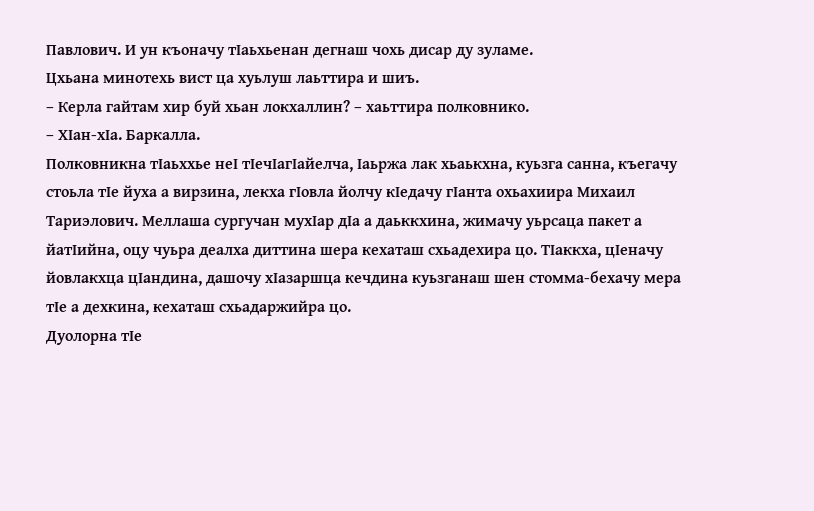Павлович. И ун къоначу тӀаьхьенан дегнаш чохь дисар ду зуламе.
Цхьана минотехь вист ца хуьлуш лаьттира и шиъ.
– Керла гайтам хир буй хьан локхаллин? – хаьттира полковнико.
– ХӀан-хӀа. Баркалла.
Полковникна тӀаьххье неӀ тӀечӀагӀайелча, Ӏаьржа лак хьаькхна, куьзга санна, къегачу стоьла тӀе йуха а вирзина, лекха гӀовла йолчу кӀедачу гӀанта охьахиира Михаил Тариэлович. Меллаша сургучан мухӀар дӀа а даьккхина, жимачу уьрсаца пакет а йатӀийна, оцу чуьра деалха диттина шера кехаташ схьадехира цо. ТӀаккха, цӀеначу йовлакхца цӀандина, дашочу хӀазаршца кечдина куьзганаш шен стомма-бехачу мера тӀе а дехкина, кехаташ схьадаржийра цо.
Дуолорна тӀе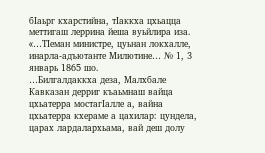бӀаьрг кхарстийна, тӀаккха цхьацца меттигаш леррина йеша вуьйлира иза.
«…ТӀеман министре, цуьнан локхалле, инарла-адъютанте Милютине… № 1, 3 январь 1865 шо.
…Билгалдаккха деза, Малхбале Кавказан дерриг къаьмнаш вайца цхьатерра мостагӀалле а, вайна цхьатерра кхераме а цахилар: цундела, царах лардалархьама, вай деш долу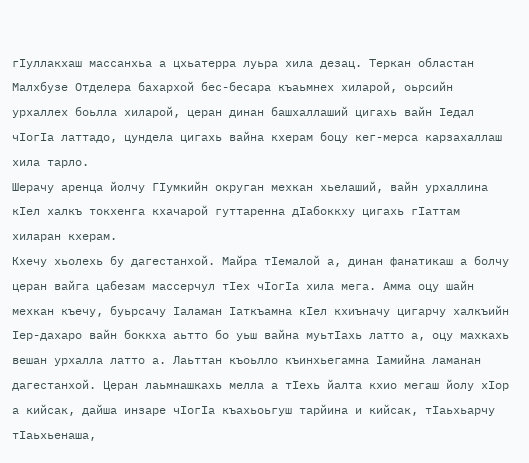гӀуллакхаш массанхьа а цхьатерра луьра хила дезац. Теркан областан Малхбузе Отделера бахархой бес-бесара къаьмнех хиларой, оьрсийн урхаллех боьлла хиларой, церан динан башхаллаший цигахь вайн Ӏедал чӀогӀа латтадо, цундела цигахь вайна кхерам боцу кег-мерса карзахаллаш хила тарло.
Шерачу аренца йолчу ГӀумкийн округан мехкан хьелаший, вайн урхаллина кӀел халкъ токхенга кхачарой гуттаренна дӀабоккху цигахь гӀаттам хиларан кхерам.
Кхечу хьолехь бу дагестанхой. Майра тӀемалой а, динан фанатикаш а болчу церан вайга цабезам массерчул тӀех чӀогӀа хила мега. Амма оцу шайн мехкан къечу, буьрсачу Ӏаламан Ӏаткъамна кӀел кхиъначу цигарчу халкъийн Ӏер-дахаро вайн боккха аьтто бо уьш вайна муьтӀахь латто а, оцу махкахь вешан урхалла латто а. Лаьттан къоьлло къинхьегамна Ӏамийна ламанан дагестанхой. Церан лаьмнашкахь мелла а тӀехь йалта кхио мегаш йолу хӀор а кийсак, дайша инзаре чӀогӀа къахьоьгуш тарйина и кийсак, тӀаьхьарчу тӀаьхьенаша,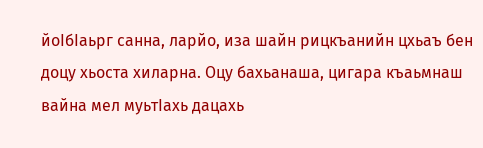йоӀбӀаьрг санна, ларйо, иза шайн рицкъанийн цхьаъ бен доцу хьоста хиларна. Оцу бахьанаша, цигара къаьмнаш вайна мел муьтӀахь дацахь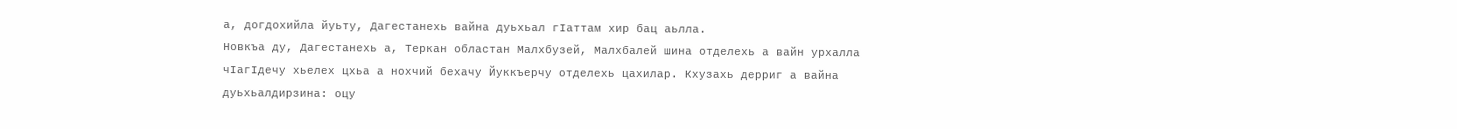а, догдохийла йуьту, Дагестанехь вайна дуьхьал гӀаттам хир бац аьлла.
Новкъа ду, Дагестанехь а, Теркан областан Малхбузей, Малхбалей шина отделехь а вайн урхалла чӀагӀдечу хьелех цхьа а нохчий бехачу Йуккъерчу отделехь цахилар. Кхузахь дерриг а вайна дуьхьалдирзина: оцу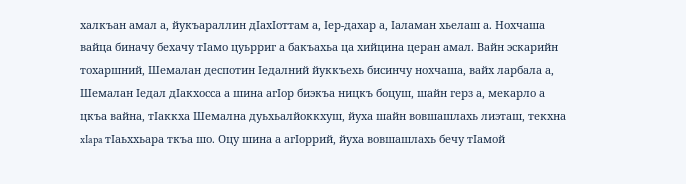халкъан амал а, йукъараллин дӀахӀоттам а, Ӏер-дахар а, Ӏаламан хьелаш а. Нохчаша вайца биначу бехачу тӀамо цуьрриг а бакъахьа ца хийцина церан амал. Вайн эскарийн тохаршний, Шемалан деспотин Ӏедалний йуккъехь бисинчу нохчаша, вайх ларбала а, Шемалан Ӏедал дӀакхосса а шина агӀор биэкъа ницкъ боцуш, шайн герз а, мекарло а цкъа вайна, тӀаккха Шемална дуьхьалйоккхуш, йуха шайн вовшашлахь лиэташ, текхна xIapa тӀаьххьара ткъа шо. Оцу шина а агӀоррий, йуха вовшашлахь бечу тӀамой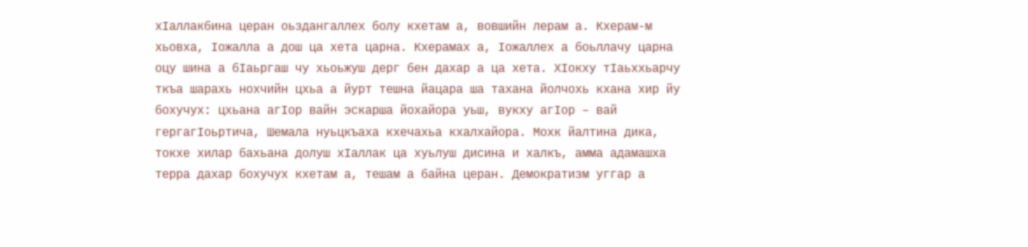хӀаллакбина церан оьздангаллех болу кхетам а, вовшийн лерам а. Кхерам-м хьовха, Ӏожалла а дош ца хета царна. Кхерамах а, Ӏожаллех а боьллачу царна оцу шина а бӀаьргаш чу хьоьжуш дерг бен дахар а ца хета. ХӀокху тӀаьххьарчу ткъа шарахь нохчийн цхьа а йурт тешна йацара ша тахана йолчохь кхана хир йу бохучух: цхьана агӀор вайн эскарша йохайора уьш, вукху агӀор – вай гергагӀоьртича, Шемала нуьцкъаха кхечахьа кхалхайора. Мохк йалтина дика, токхе хилар бахьана долуш хӀаллак ца хуьлуш дисина и халкъ, амма адамашха терра дахар бохучух кхетам а, тешам а байна церан. Демократизм уггар а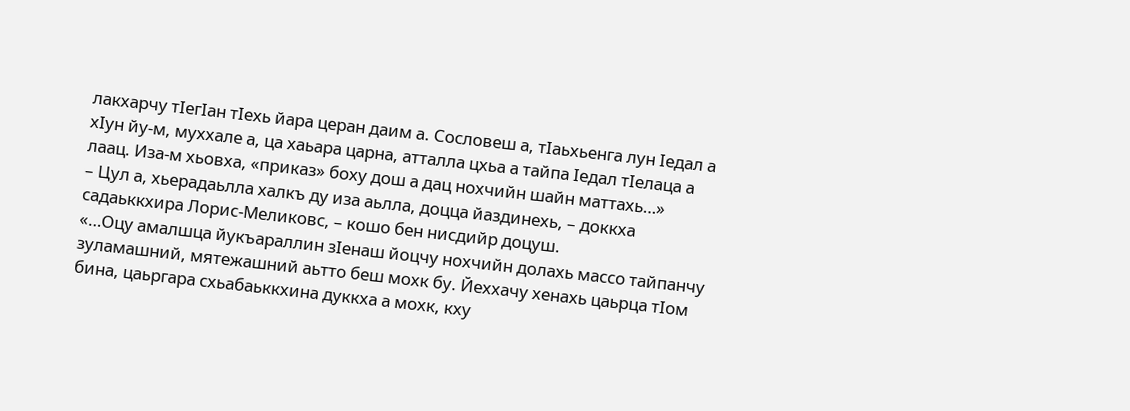лакхарчу тӀегӀан тӀехь йара церан даим а. Сословеш а, тӀаьхьенга лун Ӏедал а хӀун йу-м, муххале а, ца хаьара царна, атталла цхьа а тайпа Ӏедал тӀелаца а лаац. Иза-м хьовха, «приказ» боху дош а дац нохчийн шайн маттахь…»
– Цул а, хьерадаьлла халкъ ду иза аьлла, доцца йаздинехь, – доккха садаьккхира Лорис-Меликовс, – кошо бен нисдийр доцуш.
«…Оцу амалшца йукъараллин зӀенаш йоцчу нохчийн долахь массо тайпанчу зуламашний, мятежашний аьтто беш мохк бу. Йеххачу хенахь цаьрца тӀом бина, цаьргара схьабаьккхина дуккха а мохк, кху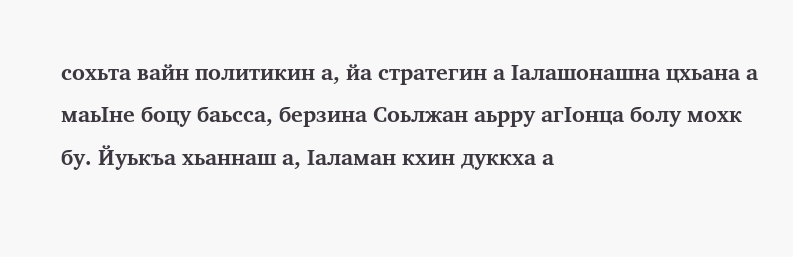сохьта вайн политикин а, йа стратегин а Ӏалашонашна цхьана а маьӀне боцу баьсса, берзина Соьлжан аьрру агӀонца болу мохк бу. Йуькъа хьаннаш а, Ӏаламан кхин дуккха а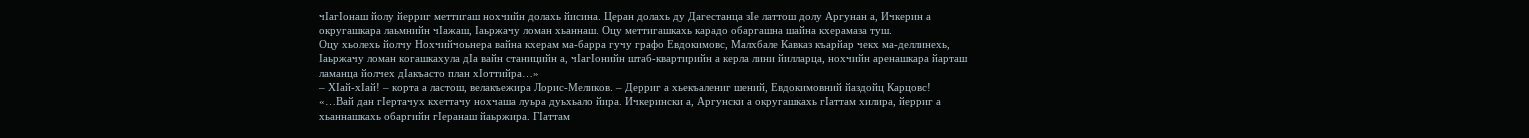чӀагӀонаш йолу йерриг меттигаш нохчийн долахь йисина. Церан долахь ду Дагестанца зӀе латтош долу Аргунан а, Ичкерин а округашкара лаьмнийн чӀажаш, Ӏаьржачу ломан хьаннаш. Оцу меттигашкахь карадо обаргашна шайна кхерамаза туш.
Оцу хьолехь йолчу Нохчийчоьнера вайна кхерам ма-барра гучу графо Евдокимовс, Малхбале Кавказ къарйар чекх ма-деллинехь, Ӏаьржачу ломан когашкахула дӀа вайн станицийн а, чӀагӀонийн штаб-квартирийн а керла лини йилларца, нохчийн аренашкара йарташ ламанца йолчех дӀакъасто план хӀоттийра…»
– ХӀай-хӀай! – корта а ластош, велакъежира Лорис-Меликов. – Дерриг а хьекъалениг шений, Евдокимовний йаздойц Карцовс!
«…Вай дан гӀертачух кхеттачу нохчаша луьра дуьхьало йира. Ичкерински а, Аргунски а округашкахь гӀаттам хилира, йерриг а хьаннашкахь обаргийн гӀеранаш йаьржира. ГӀаттам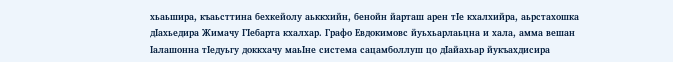хьаьшира, къаьсттина бехкейолу аьккхийн, бенойн йарташ арен тӀе кхалхийра, аьрстахошка дӀахьедира Жимачу ГӀебарта кхалхар. Графо Евдокимовс йуьхьарлаьцна и хала, амма вешан Ӏалашонна тӀедуьгу доккхачу маьӀне система сацамболлуш цо дӀайахьар йукъахдисира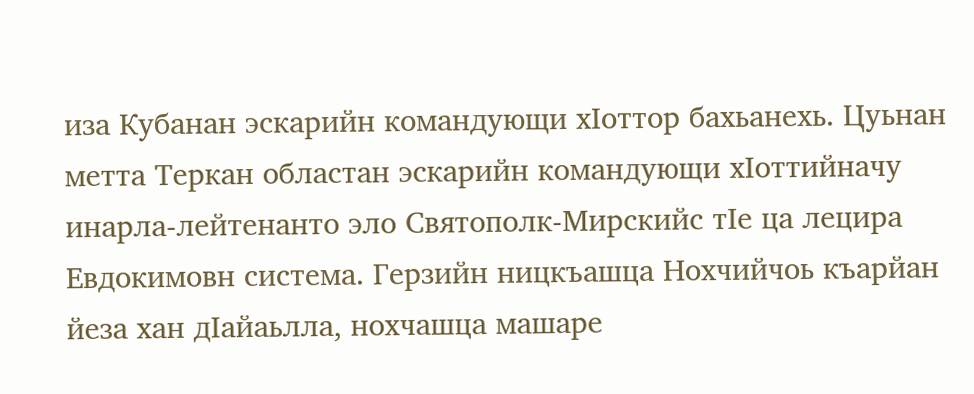иза Кубанан эскарийн командующи хӀоттор бахьанехь. Цуьнан метта Теркан областан эскарийн командующи хӀоттийначу инарла-лейтенанто эло Святополк-Мирскийс тӀе ца лецира Евдокимовн система. Герзийн ницкъашца Нохчийчоь къарйан йеза хан дӀайаьлла, нохчашца машаре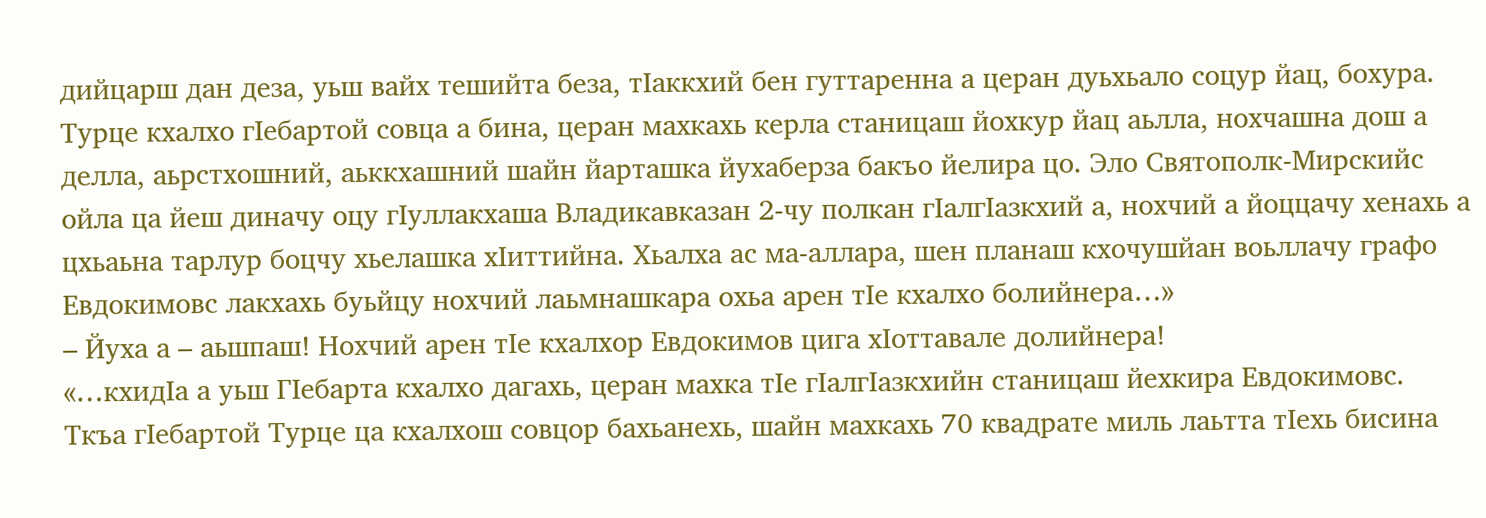дийцарш дан деза, уьш вайх тешийта беза, тӀаккхий бен гуттаренна а церан дуьхьало соцур йац, бохура. Турце кхалхо гӀебартой совца а бина, церан махкахь керла станицаш йохкур йац аьлла, нохчашна дош а делла, аьрстхошний, аьккхашний шайн йарташка йухаберза бакъо йелира цо. Эло Святополк-Мирскийс ойла ца йеш диначу оцу гӀуллакхаша Владикавказан 2-чу полкан гӀалгӀазкхий а, нохчий а йоццачу хенахь а цхьаьна тарлур боцчу хьелашка хӀиттийна. Хьалха ас ма-аллара, шен планаш кхочушйан воьллачу графо Евдокимовс лакхахь буьйцу нохчий лаьмнашкара охьа арен тӀе кхалхо болийнера…»
– Йуха а – аьшпаш! Нохчий арен тӀе кхалхор Евдокимов цига хӀоттавале долийнера!
«…кхидӀа а уьш ГӀебарта кхалхо дагахь, церан махка тӀе гӀалгӀазкхийн станицаш йехкира Евдокимовс. Ткъа гӀебартой Турце ца кхалхош совцор бахьанехь, шайн махкахь 70 квадрате миль лаьтта тӀехь бисина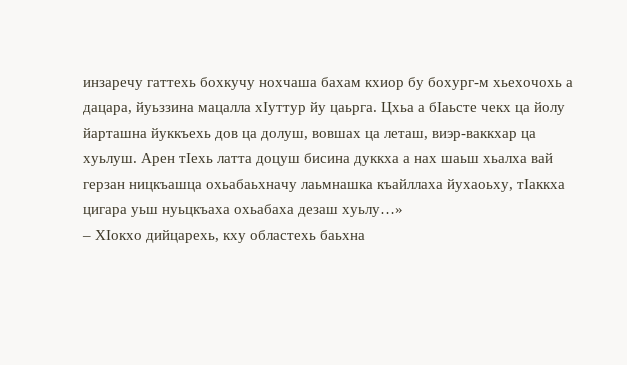инзаречу гаттехь бохкучу нохчаша бахам кхиор бу бохург-м хьехочохь а дацара, йуьззина мацалла хӀуттур йу цаьрга. Цхьа а бӀаьсте чекх ца йолу йарташна йуккъехь дов ца долуш, вовшах ца леташ, виэр-ваккхар ца хуьлуш. Арен тӀехь латта доцуш бисина дуккха а нах шаьш хьалха вай герзан ницкъашца охьабаьхначу лаьмнашка къайллаха йухаоьху, тӀаккха цигара уьш нуьцкъаха охьабаха дезаш хуьлу…»
– ХӀокхо дийцарехь, кху областехь баьхна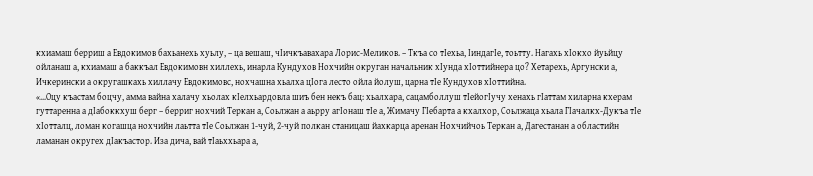кхиамаш берриш а Евдокимов бахьанехь хуьлу, – ца вешаш, чӀичкъавахара Лорис-Меликов. – Ткъа со тӀехьа, ӀиндагӀе, тоьтту. Нагахь хӀокхо йуьйцу ойланаш а, кхиамаш а баккъал Евдокимовн хиллехь, инарла Кундухов Нохчийн округан начальник хӀунда хӀоттийнера цо? Хетарехь, Аргунски а, Ичкерински а округашкахь хиллачу Евдокимовс, нохчашна хьалха цӀога лесто ойла йолуш, царна тӀе Кундухов хӀоттийна.
«…Оцу къастам боцчу, амма вайна халачу хьолах кӀелхьардовла шиъ бен некъ бац: хьалхара, сацамболлуш тӀейогӀучу хенахь гӀаттам хиларна кхерам гуттаренна а дӀабоккхуш берг – берриг нохчий Теркан а, Соьлжан а аьрру агӀонаш тӀе а, Жимачу ГӀебарта а кхалхор, Соьлжаца хьала ГӀачалкх-Дукъа тӀе хӀотталц, ломан когашца нохчийн лаьтта тӀе Соьлжан 1-чуй, 2-чуй полкан станицаш йахкарца аренан Нохчийчоь Теркан а, Дагестанан а областийн ламанан округех дӀакъастор. Иза дича, вай тӀаьххьара а,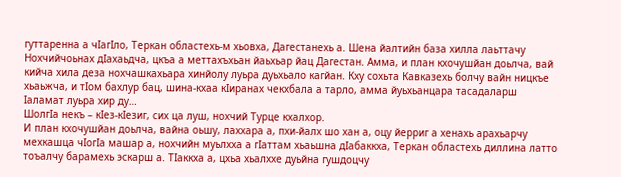гуттаренна а чӀагӀло, Теркан областехь-м хьовха, Дагестанехь а. Шена йалтийн база хилла лаьттачу Нохчийчоьнах дӀахаьдча, цкъа а меттахъхьан йаьхьар йац Дагестан. Амма, и план кхочушйан доьлча, вай кийча хила деза нохчашкахьара хинйолу луьра дуьхьало кагйан. Кху сохьта Кавказехь болчу вайн ницкъе хьаьжча, и тӀом бахлур бац, шина-кхаа кӀиранах чекхбала а тарло, амма йуьхьанцара тасадаларш Ӏаламат луьра хир ду…
ШолгӀа некъ – кӀез-кӀезиг, сих ца луш, нохчий Турце кхалхор.
И план кхочушйан доьлча, вайна оьшу, лаххара а, пхи-йалх шо хан а, оцу йерриг а хенахь арахьарчу мехкашца чӀогӀа машар а, нохчийн муьлхха а гӀаттам хьаьшна дӀабаккха, Теркан областехь диллина латто тоъалчу барамехь эскарш а. ТӀаккха а, цхьа хьалххе дуьйна гушдоцчу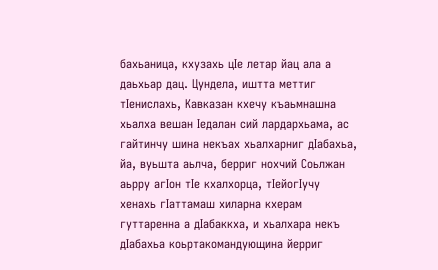бахьаница, кхузахь цӀе летар йац ала а даьхьар дац. Цундела, иштта меттиг тӀенислахь, Кавказан кхечу къаьмнашна хьалха вешан Ӏедалан сий лардархьама, ас гайтинчу шина некъах хьалхарниг дӀабахьа, йа, вуьшта аьлча, берриг нохчий Соьлжан аьрру агӀон тӀе кхалхорца, тӀейогӀучу хенахь гӀаттамаш хиларна кхерам гуттаренна а дӀабаккха, и хьалхара некъ дӀабахьа коьртакомандующина йерриг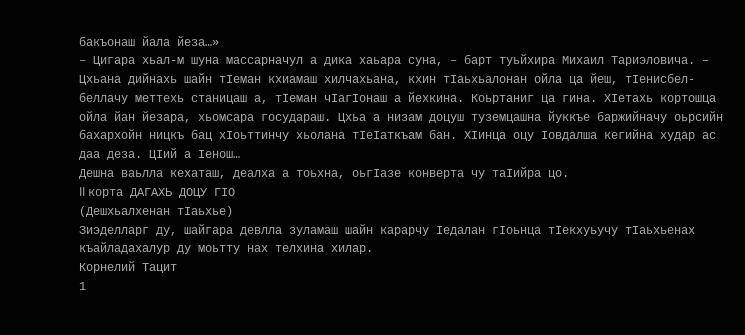бакъонаш йала йеза…»
– Цигара хьал-м шуна массарначул а дика хаьара суна, – барт туьйхира Михаил Тариэловича. – Цхьана дийнахь шайн тӀеман кхиамаш хилчахьана, кхин тӀаьхьалонан ойла ца йеш, тӀенисбел-беллачу меттехь станицаш а, тӀеман чӀагӀонаш а йехкина. Коьртаниг ца гина. ХӀетахь кортошца ойла йан йезара, хьомсара государаш. Цхьа а низам доцуш туземцашна йуккъе баржийначу оьрсийн бахархойн ницкъ бац хӀоьттинчу хьолана тӀеӀаткъам бан. ХӀинца оцу Ӏовдалша кегийна худар ас даа деза. ЦӀий а Ӏенош…
Дешна ваьлла кехаташ, деалха а тоьхна, оьгӀазе конверта чу таӀийра цо.
II корта ДАГАХЬ ДОЦУ ГӀО
(Дешхьалхенан тӀаьхье)
Зиэделларг ду, шайгара девлла зуламаш шайн карарчу Ӏедалан гӀоьнца тӀекхуьучу тӀаьхьенах къайладахалур ду моьтту нах телхина хилар.
Корнелий Тацит
1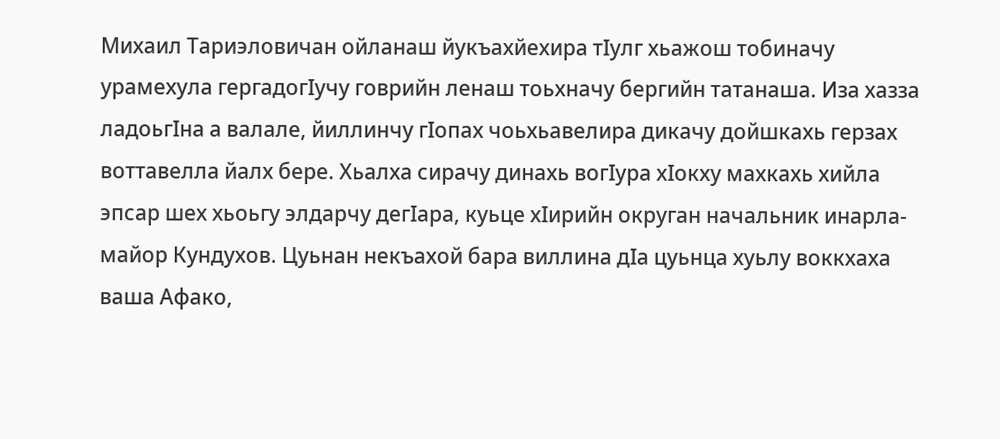Михаил Тариэловичан ойланаш йукъахйехира тIулг хьажош тобиначу урамехула гергадогIучу говрийн ленаш тоьхначу бергийн татанаша. Иза хазза ладоьгIна а валале, йиллинчу гIопах чоьхьавелира дикачу дойшкахь герзах воттавелла йалх бере. Хьалха сирачу динахь вогIура хIокху махкахь хийла эпсар шех хьоьгу элдарчу дегIара, куьце хIирийн округан начальник инарла-майор Кундухов. Цуьнан некъахой бара виллина дIа цуьнца хуьлу воккхаха ваша Афако,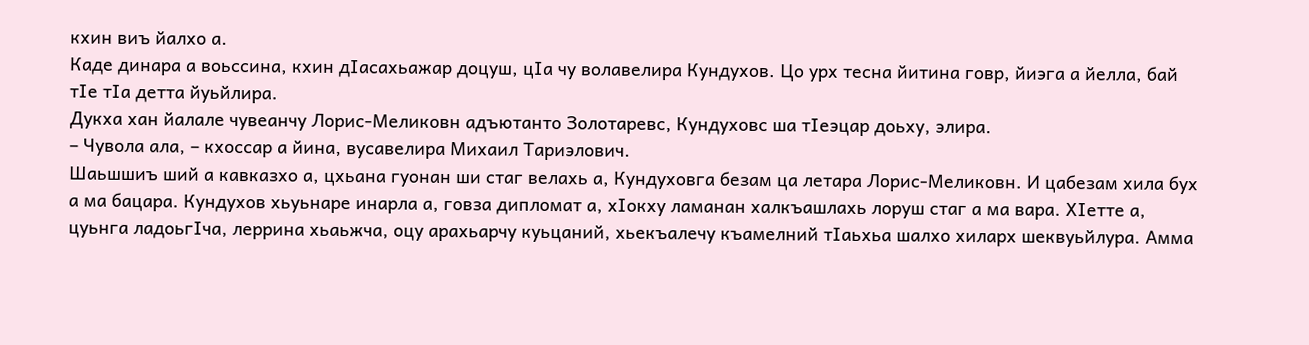кхин виъ йалхо а.
Каде динара а воьссина, кхин дIасахьажар доцуш, цIа чу волавелира Кундухов. Цо урх тесна йитина говр, йиэгa а йелла, бай тIе тIа детта йуьйлира.
Дукха хан йалале чувеанчу Лорис-Меликовн адъютанто Золотаревс, Кундуховс ша тIеэцар доьху, элира.
– Чувола ала, – кхоссар а йина, вусавелира Михаил Тариэлович.
Шаьшшиъ ший а кавказхо а, цхьана гуонан ши стаг велахь а, Кундуховга безам ца летара Лорис-Меликовн. И цабезам хила бух а ма бацара. Кундухов хьуьнаре инарла а, говза дипломат а, хIокху ламанан халкъашлахь лоруш стаг а ма вара. ХIетте а, цуьнга ладоьгIча, леррина хьаьжча, оцу арахьарчу куьцаний, хьекъалечу къамелний тIаьхьа шалхо хиларх шеквуьйлура. Амма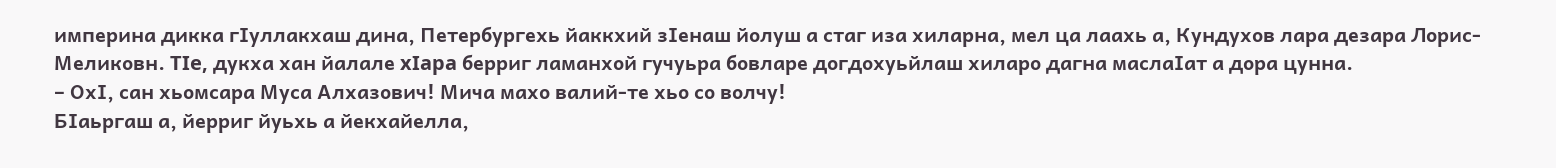империна дикка гIуллакхаш дина, Петербургехь йаккхий зIенаш йолуш а стаг иза хиларна, мел ца лаахь а, Кундухов лара дезара Лорис-Меликовн. TIe, дукха хан йалале xIapa берриг ламанхой гучуьра бовларе догдохуьйлаш хиларо дагна маслаIат а дора цунна.
– ОxI, сан хьомсара Муса Алхазович! Мича махо валий-те хьо со волчу!
БIаьргаш а, йерриг йуьхь а йекхайелла,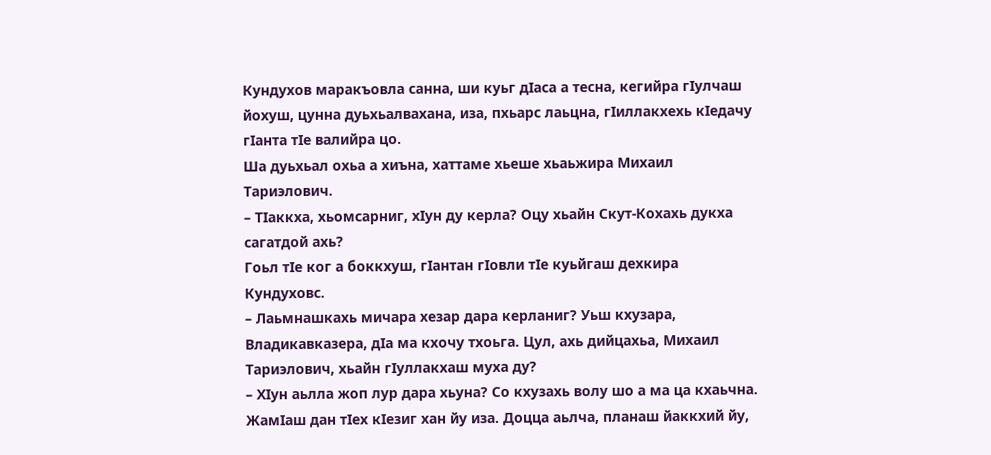Кундухов маракъовла санна, ши куьг дIаса а тесна, кегийра гIулчаш йохуш, цунна дуьхьалвахана, иза, пхьарс лаьцна, гIиллакхехь кIедачу гIанта тIе валийра цо.
Ша дуьхьал охьа а хиъна, хаттаме хьеше хьаьжира Михаил Тариэлович.
– ТIаккха, хьомсарниг, хIун ду керла? Оцу хьайн Скут-Кохахь дукха сагатдой ахь?
Гоьл тIе ког а боккхуш, гIантан гIовли тIе куьйгаш дехкира Кундуховс.
– Лаьмнашкахь мичара хезар дара керланиг? Уьш кхузара, Владикавказера, дIа ма кхочу тхоьга. Цул, ахь дийцахьа, Михаил Тариэлович, хьайн гIуллакхаш муха ду?
– ХIун аьлла жоп лур дара хьуна? Со кхузахь волу шо а ма ца кхаьчна. ЖамIаш дан тIех кIезиг хан йу иза. Доцца аьлча, планаш йаккхий йу,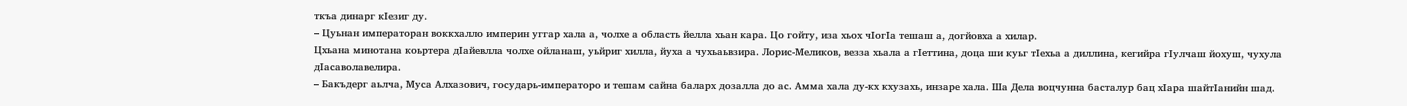ткъа динарг кIезиг ду.
– Цуьнан императоран воккхалло империн уггар хала а, чолхе а область йелла хьан кара. Цо гойту, иза хьох чIогIа тешаш а, догйовха а хилар.
Цхьана минотана коьртера дIайевлла чолхе ойланаш, уьйриг хилла, йуха а чухьаьвзира. Лорис-Меликов, везза хьала а гIеттина, доца ши куьг тIехьа а диллина, кегийра гIулчаш йохуш, чухула дIасаволавелира.
– Бакъдерг аьлча, Муса Алхазович, государь-императоро и тешам сайна баларх дозалла до ас. Амма хала ду-кх кхузахь, инзаре хала. Ша Дела воцчунна басталур бац хIара шайтIанийн шад.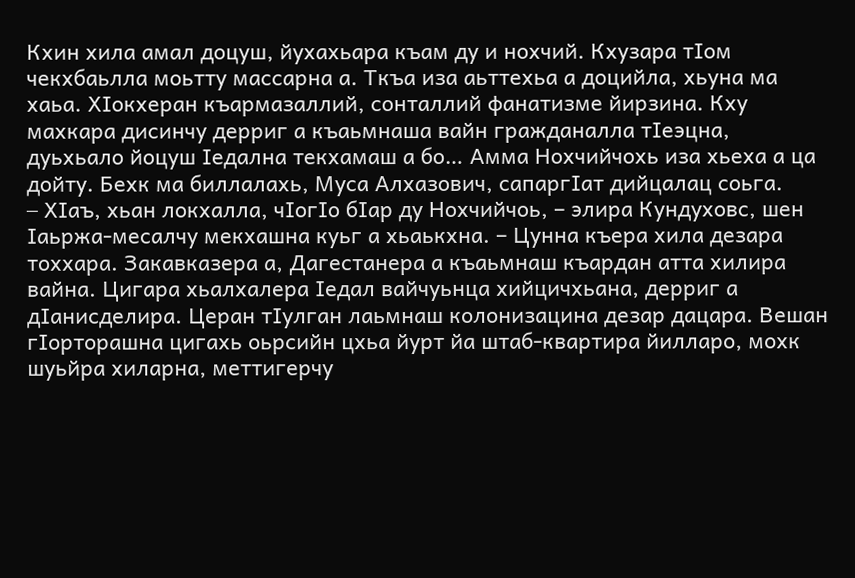Кхин хила амал доцуш, йухахьара къам ду и нохчий. Кхузара тIом чекхбаьлла моьтту массарна а. Ткъа иза аьттехьа а доцийла, хьуна ма хаьа. ХIокхеран къармазаллий, сонталлий фанатизме йирзина. Кху махкара дисинчу дерриг а къаьмнаша вайн гражданалла тIеэцна, дуьхьало йоцуш Iедална текхамаш а бо… Амма Нохчийчохь иза хьеха а ца дойту. Бехк ма биллалахь, Муса Алхазович, сапаргIат дийцалац соьга.
– XIаъ, хьан локхалла, чIогIо бIар ду Нохчийчоь, – элира Кундуховс, шен Iаьржа-месалчу мекхашна куьг а хьаькхна. – Цунна къера хила дезара тоххара. Закавказера а, Дагестанера а къаьмнаш къардан атта хилира вайна. Цигара хьалхалера Iедал вайчуьнца хийцичхьана, дерриг а дIанисделира. Церан тIулган лаьмнаш колонизацина дезар дацара. Вешан гIорторашна цигахь оьрсийн цхьа йурт йа штаб-квартира йилларо, мохк шуьйра хиларна, меттигерчу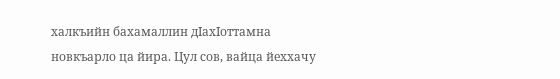халкъийн бахамаллин дIахIоттамна новкъарло ца йира. Цул сов, вайца йеххачу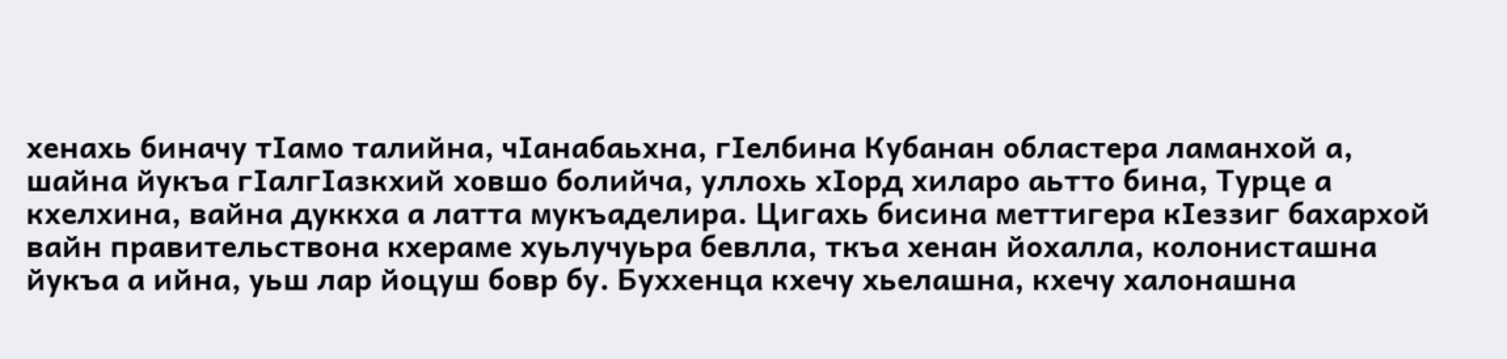хенахь биначу тIамо талийна, чIанабаьхна, гIелбина Кубанан областера ламанхой а, шайна йукъа гIалгIазкхий ховшо болийча, уллохь хIорд хиларо аьтто бина, Турце а кхелхина, вайна дуккха а латта мукъаделира. Цигахь бисина меттигера кIеззиг бахархой вайн правительствона кхераме хуьлучуьра бевлла, ткъа хенан йохалла, колонисташна йукъа а ийна, уьш лар йоцуш бовр бу. Буххенца кхечу хьелашна, кхечу халонашна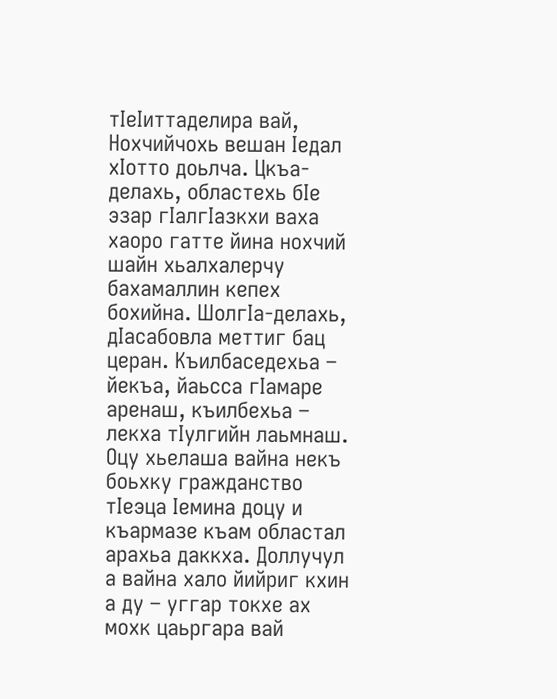тIеIиттаделира вай, Нохчийчохь вешан Iедал хIотто доьлча. Цкъа-делахь, областехь бIе эзар гIалгIазкхи ваха хаоро гатте йина нохчий шайн хьалхалерчу бахамаллин кепех бохийна. ШолгIа-делахь, дIасабовла меттиг бац церан. Къилбаседехьа – йекъа, йаьсса гIамаре аренаш, къилбехьа – лекха тIулгийн лаьмнаш. Оцу хьелаша вайна некъ боьхку гражданство тIеэца Iемина доцу и къармазе къам областал арахьа даккха. Доллучул а вайна хало йийриг кхин а ду – уггар токхе ах мохк цаьргара вай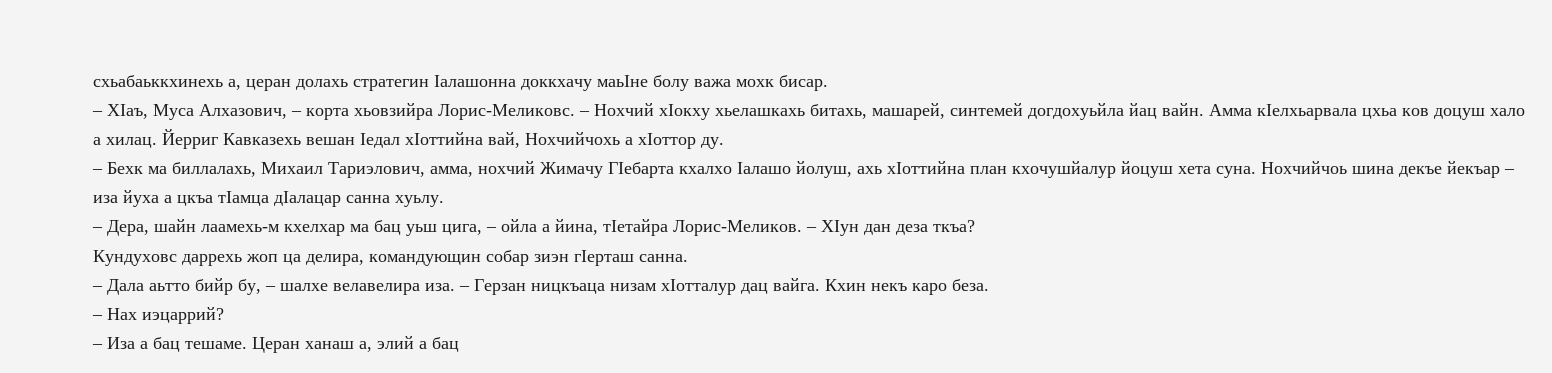схьабаьккхинехь а, церан долахь стратегин Iалашонна доккхачу маьIне болу важа мохк бисар.
– ХIаъ, Муса Алхазович, – корта хьовзийра Лорис-Меликовс. – Нохчий хIокху хьелашкахь битахь, машарей, синтемей догдохуьйла йац вайн. Амма кIелхьарвала цхьа ков доцуш хало а хилац. Йерриг Кавказехь вешан Iедал хIоттийна вай, Нохчийчохь а хIоттор ду.
– Бехк ма биллалахь, Михаил Тариэлович, амма, нохчий Жимачу ГIебарта кхалхо Iалашо йолуш, ахь хIоттийна план кхочушйалур йоцуш хета суна. Нохчийчоь шина декъе йекъар – иза йуха а цкъа тIамца дIалацар санна хуьлу.
– Дера, шайн лаамехь-м кхелхар ма бац уьш цига, – ойла а йина, тIетайра Лорис-Меликов. – ХIун дан деза ткъа?
Кундуховс даррехь жоп ца делира, командующин собар зиэн гIерташ санна.
– Дала аьтто бийр бу, – шалхе велавелира иза. – Герзан ницкъаца низам хIотталур дац вайга. Кхин некъ каро беза.
– Нах иэцаррий?
– Иза а бац тешаме. Церан ханаш а, элий а бац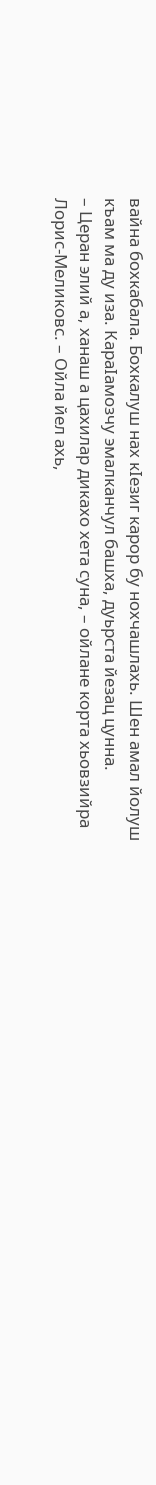вайна бохкабала. Бохкалуш нах кIезиг карор бу нохчашлахь. Шен амал йолуш къам ма ду иза. КараIамозчу эмалканчул башха, дуьрста йезац цунна.
– Церан элий а, ханаш а цахилар дикахо хета суна, – ойлане корта хьовзийра Лорис-Меликовс. – Ойла йел ахь,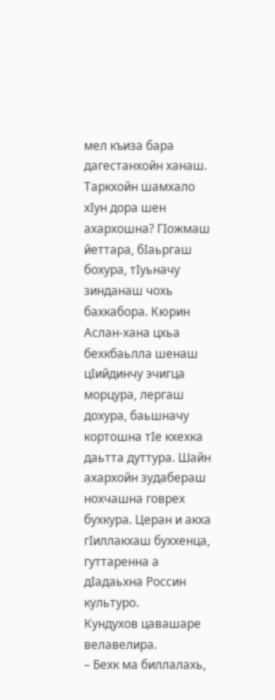мел къиза бара дагестанхойн ханаш. Таркхойн шамхало хIун дора шен ахархошна? ГIожмаш йеттара, бIаьргаш бохура, тIуьначу зинданаш чохь бахкабора. Кюрин Аслан-хана цхьа бехкбаьлла шенаш цIийдинчу эчигца морцура, лергаш дохура, баьшначу кортошна тIе кхехка даьтта дуттура. Шайн ахархойн зудабераш нохчашна говрех бухкура. Церан и акха гIиллакхаш буххенца, гуттаренна а дIадаьхна Россин культуро.
Кундухов цавашаре велавелира.
– Бехк ма биллалахь,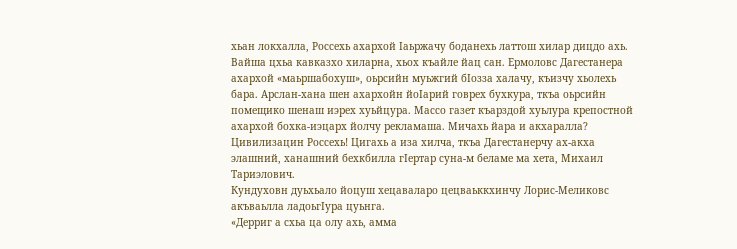хьан локхалла, Россехь ахархой Iаьржачу боданехь латтош хилар дицдо ахь. Вайша цхьа кавказхо хиларна, хьох къайле йац сан. Ермоловс Дагестанера ахархой «маьршабохуш», оьрсийн муьжгий бIозза халачу, къизчу хьолехь бара. Арслан-хана шен ахархойн йоIарий говрех бухкура, ткъа оьрсийн помещико шенаш иэрех хуьйцура. Массо газет къарздой хуьлура крепостной ахархой бохка-иэцарх йолчу рекламаша. Мичахь йара и акхаралла? Цивилизацин Россехь! Цигахь а иза хилча, ткъа Дагестанерчу ах-акха элашний, ханашний бехкбилла гIертар суна-м беламе ма хета, Михаил Тариэлович.
Кундуховн дуьхьало йоцуш хецаваларо цецваьккхинчу Лорис-Меликовс акъваьлла ладоьгIура цуьнга.
«Дерриг а схьа ца олу ахь, амма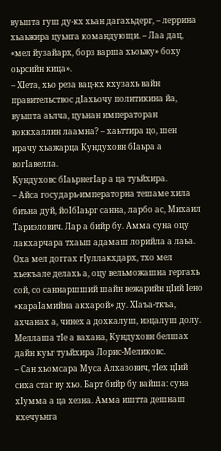вуьшта гуш ду-кх хьан дагахьдерг, – леррина хьаьжира цуьнга командующи. – Лаа дац, «мел йузайарх, борз варша хьоьжу» боху оьрсийн кица».
– ХIета, хьо реза вац-кх кхузахь вайн правительствос дIахьочу политикина йа, вуьшта аьлча, цуьнан императоран воккхаллин лаамна? – хаьттира цо, шен ирачу хьажарца Кундуховн бIаьра а вогIавелла.
Кундуховс бIаьрнегIар а ца туьйхира.
– Айса государь-императорна тешаме хила биъна дуй, йоIбIаьрг санна, ларбо ас, Михаил Тариэлович. Лар а бийр бу. Амма суна оцу лакхарчара тхаьш адамаш лорийла а лаьа. Оха мел доггах гIуллакхдарх, тхо мел хьекъале делахь а, оцу вельможашна гергахь сой, со саннаршший шайн вежарийн цIий Iено «караIамийна акхарой» ду. ХIаъа-ткъа, ахчанах а, чинех а дохкалуш, иэцалуш долу.
Меллаша тIе а вахана, Кундуховн белшах дайн куьг туьйхира Лорис-Меликовс.
– Сан хьомсара Муса Алхазович, тIех цIий сиха стаг ву хьо. Барт бийр бу вайша: суна хIумма а ца хезна. Амма иштта дешнаш кхечуьнга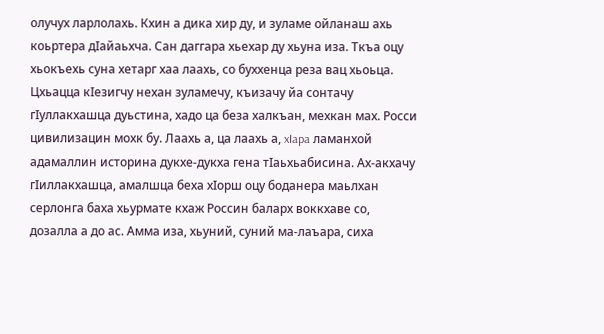олучух ларлолахь. Кхин а дика хир ду, и зуламе ойланаш ахь коьртера дIайаьхча. Сан даггара хьехар ду хьуна иза. Ткъа оцу хьокъехь суна хетарг хаа лаахь, со буххенца реза вац хьоьца. Цхьацца кIезигчу нехан зуламечу, къизачу йа сонтачу гIуллакхашца дуьстина, хадо ца беза халкъан, мехкан мах. Росси цивилизацин мохк бу. Лаахь а, ца лаахь а, xIapa ламанхой адамаллин историна дукхе-дукха гена тIаьхьабисина. Ах-акхачу гIиллакхашца, амалшца беха хIорш оцу боданера маьлхан серлонга баха хьурмате кхаж Россин баларх воккхаве со, дозалла а до ас. Амма иза, хьуний, суний ма-лаъара, сиха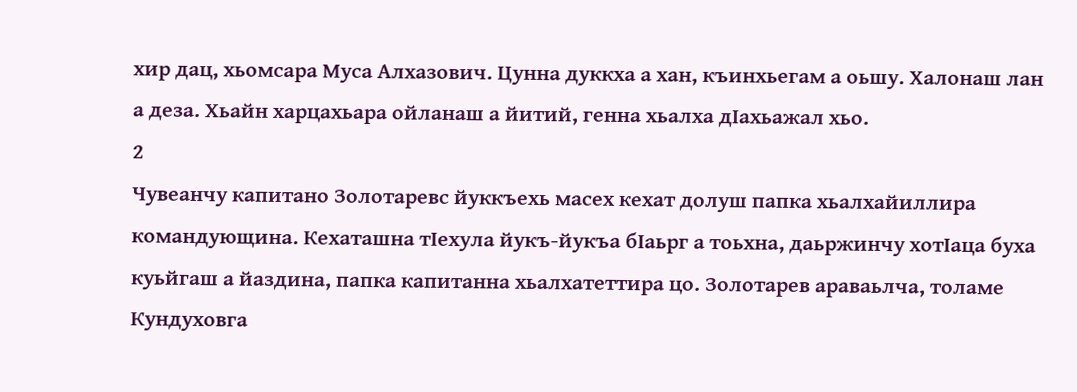хир дац, хьомсара Муса Алхазович. Цунна дуккха а хан, къинхьегам а оьшу. Халонаш лан а деза. Хьайн харцахьара ойланаш а йитий, генна хьалха дIахьажал хьо.
2
Чувеанчу капитано Золотаревс йуккъехь масех кехат долуш папка хьалхайиллира командующина. Кехаташна тIехула йукъ-йукъа бIаьрг а тоьхна, даьржинчу хотIаца буха куьйгаш а йаздина, папка капитанна хьалхатеттира цо. Золотарев араваьлча, толаме Кундуховга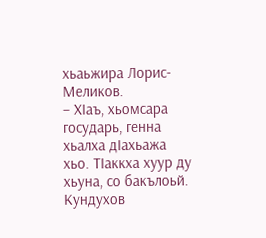хьаьжира Лорис-Меликов.
– ХIаъ, хьомсара государь, генна хьалха дIахьажа хьо. ТIаккха хуур ду хьуна, со бакълоьй.
Кундухов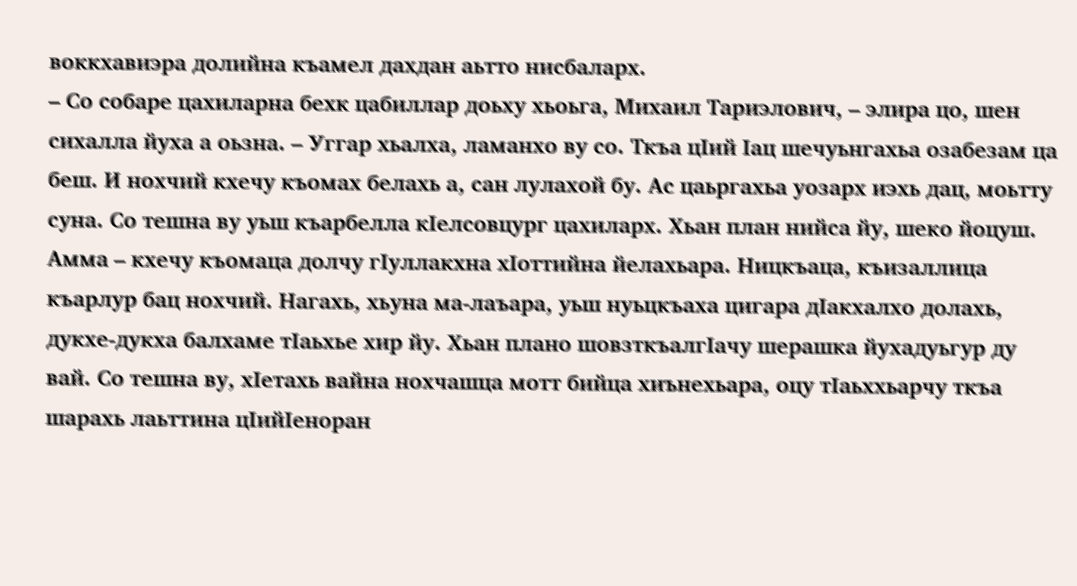воккхавиэра долийна къамел дахдан аьтто нисбаларх.
– Со собаре цахиларна бехк цабиллар доьху хьоьга, Михаил Тариэлович, – элира цо, шен сихалла йуха а оьзна. – Уггар хьалха, ламанхо ву со. Ткъа цIий Iац шечуьнгахьа озабезам ца беш. И нохчий кхечу къомах белахь а, сан лулахой бу. Ас цаьргахьа уозарх иэхь дац, моьтту суна. Со тешна ву уьш къарбелла кIелсовцург цахиларх. Хьан план нийса йу, шеко йоцуш. Амма – кхечу къомаца долчу гIуллакхна хIоттийна йелахьара. Ницкъаца, къизаллица къарлур бац нохчий. Нагахь, хьуна ма-лаъара, уьш нуьцкъаха цигара дIакхалхо долахь, дукхе-дукха балхаме тIаьхье хир йу. Хьан плано шовзткъалгIачу шерашка йухадуьгур ду вай. Со тешна ву, хIетахь вайна нохчашца мотт бийца хиънехьара, оцу тIаьххьарчу ткъа шарахь лаьттина цIийIеноран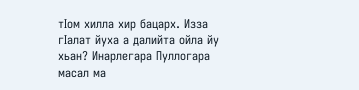тIом хилла хир бацарх. Изза гIалат йуха а далийта ойла йу хьан? Инарлегара Пуллогара масал ма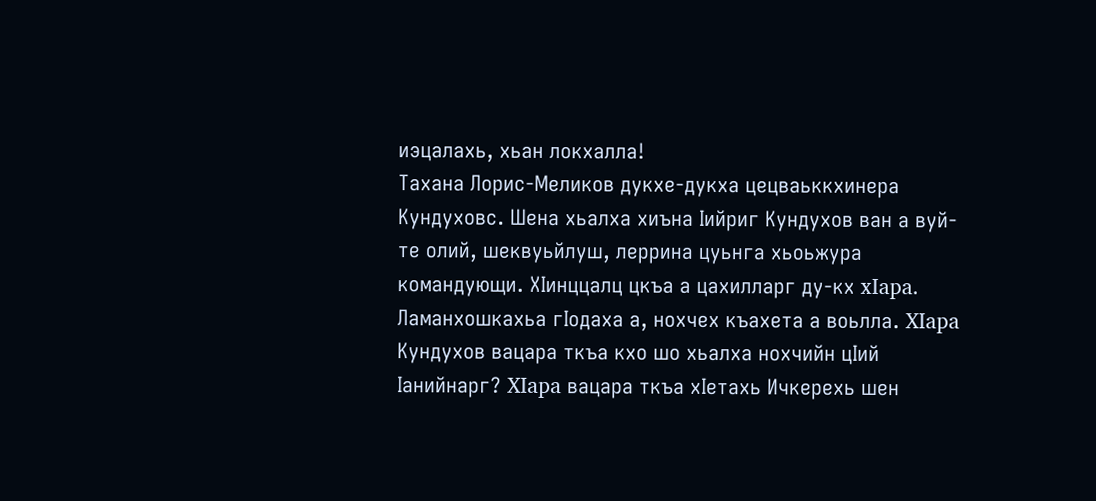иэцалахь, хьан локхалла!
Тахана Лорис-Меликов дукхе-дукха цецваьккхинера Кундуховс. Шена хьалха хиъна Iийриг Кундухов ван а вуй-те олий, шеквуьйлуш, леррина цуьнга хьоьжура командующи. ХIинццалц цкъа а цахилларг ду-кх xIapa. Ламанхошкахьа гIoдаха а, нохчех къахета а воьлла. XIapa Кундухов вацара ткъа кхо шо хьалха нохчийн цIий Iанийнарг? XIapa вацара ткъа хIетахь Ичкерехь шен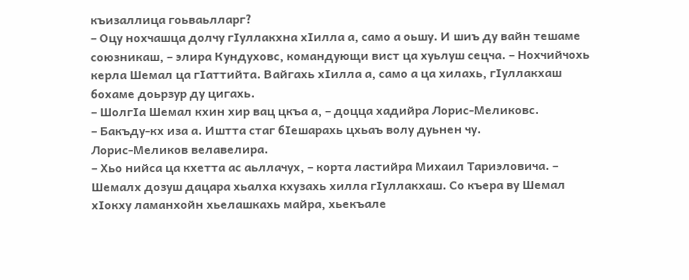къизаллица гоьваьлларг?
– Оцу нохчашца долчу гIуллакхна хIилла а, само а оьшу. И шиъ ду вайн тешаме союзникаш, – элира Кундуховс, командующи вист ца хуьлуш сецча. – Нохчийчохь керла Шемал ца гIаттийта. Вайгахь хIилла а, само а ца хилахь, гIуллакхаш бохаме доьрзур ду цигахь.
– ШолгIа Шемал кхин хир вац цкъа а, – доцца хадийра Лорис-Меликовс.
– Бакъду-кх иза а. Иштта стаг бIешарахь цхьаъ волу дуьнен чу.
Лорис-Меликов велавелира.
– Хьо нийса ца кхетта ас аьллачух, – корта ластийра Михаил Тариэловича. – Шемалх дозуш дацара хьалха кхузахь хилла гIуллакхаш. Со къера ву Шемал хIокху ламанхойн хьелашкахь майра, хьекъале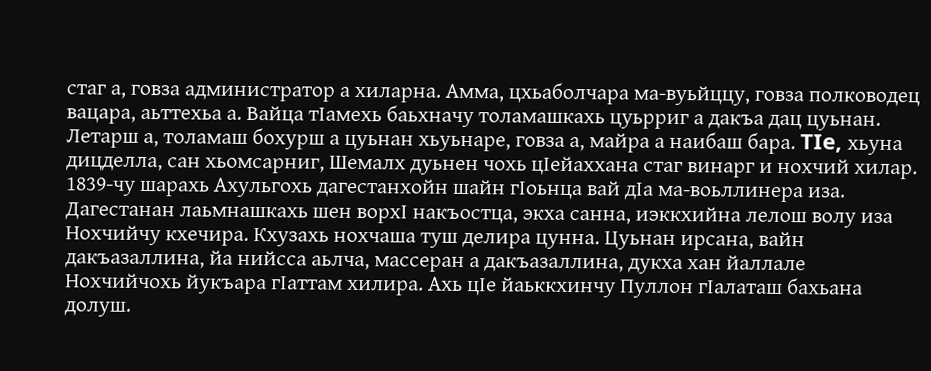стаг а, говза администратор а хиларна. Амма, цхьаболчара ма-вуьйццу, говза полководец вацара, аьттехьа а. Вайца тIамехь баьхначу толамашкахь цуьрриг а дакъа дац цуьнан. Летарш а, толамаш бохурш а цуьнан хьуьнаре, говза а, майра а наибаш бара. TIe, хьуна дицделла, сан хьомсарниг, Шемалх дуьнен чохь цIейаххана стаг винарг и нохчий хилар. 1839-чу шарахь Ахульгохь дагестанхойн шайн гIоьнца вай дIа ма-воьллинера иза. Дагестанан лаьмнашкахь шен ворхI накъостца, экха санна, иэккхийна лелош волу иза Нохчийчу кхечира. Кхузахь нохчаша туш делира цунна. Цуьнан ирсана, вайн дакъазаллина, йа нийсса аьлча, массеран а дакъазаллина, дукха хан йаллале Нохчийчохь йукъара гIаттам хилира. Ахь цIе йаьккхинчу Пуллон гIалаташ бахьана долуш.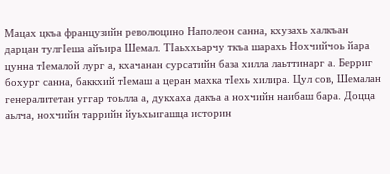Мацах цкъа французийн революцино Наполеон санна, кхузахь халкъан дарцан тулгIеша айъира Шемал. ТIаьххьарчу ткъа шарахь Нохчийчоь йара цунна тIемалой лург а, кхачанан сурсатийн база хилла лаьттинарг а. Берриг бохург санна, баккхий тIемаш а церан махка тIехь хилира. Цул сов, Шемалан генералитетан уггар тоьлла а, дукхаха дакъа а нохчийн наибаш бара. Доцца аьлча, нохчийн таррийн йуьхьигашца историн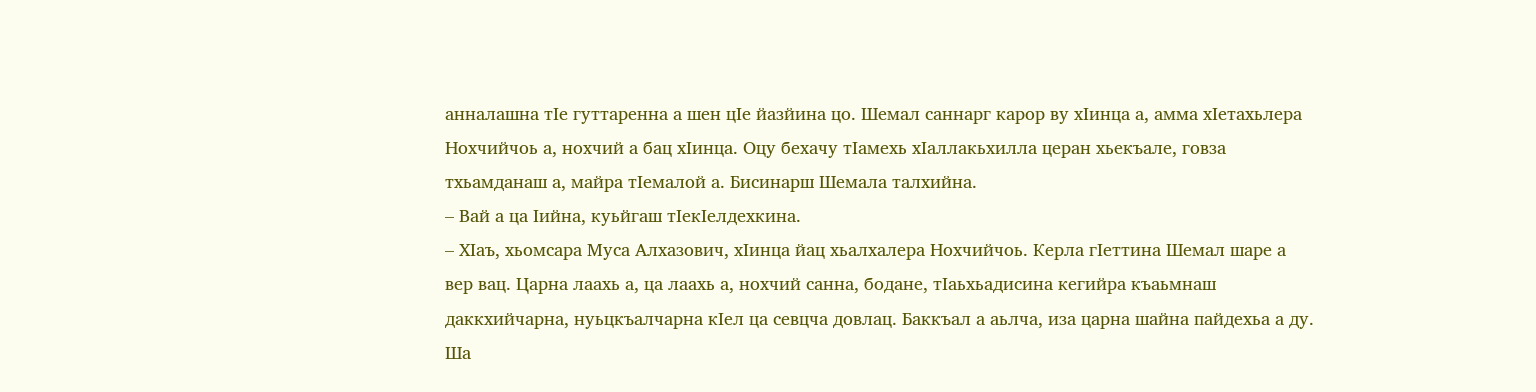анналашна тIе гуттаренна а шен цIе йазйина цо. Шемал саннарг карор ву хIинца а, амма хIетахьлера Нохчийчоь а, нохчий а бац хIинца. Оцу бехачу тIамехь хIаллакьхилла церан хьекъале, говза тхьамданаш а, майра тIемалой а. Бисинарш Шемала талхийна.
– Вай а ца Iийна, куьйгаш тIекIелдехкина.
– ХIаъ, хьомсара Муса Алхазович, хIинца йац хьалхалера Нохчийчоь. Керла гIеттина Шемал шаре а вер вац. Царна лаахь а, ца лаахь а, нохчий санна, бодане, тIаьхьадисина кегийра къаьмнаш даккхийчарна, нуьцкъалчарна кIел ца севцча довлац. Баккъал а аьлча, иза царна шайна пайдехьа а ду.
Ша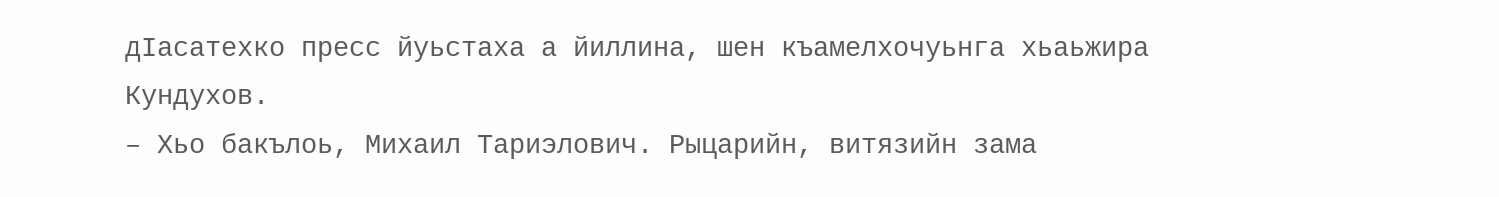дIасатехко пресс йуьстаха а йиллина, шен къамелхочуьнга хьаьжира Кундухов.
– Хьо бакълоь, Михаил Тариэлович. Рыцарийн, витязийн зама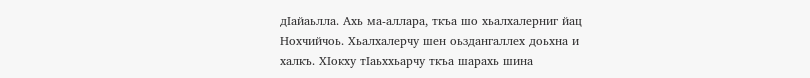дIайаьлла. Ахь ма-аллара, ткъа шо хьалхалерниг йац Нохчийчоь. Хьалхалерчу шен оьздангаллех доьхна и халкъ. ХIокху тIаьххьарчу ткъа шарахь шина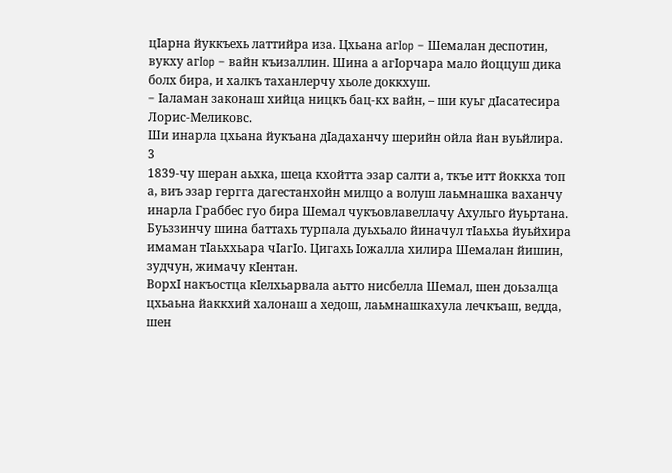цIарна йуккъехь латтийра иза. Цхьана aгIop – Шемалан деспотин, вукху aгIop – вайн къизаллин. Шина а агIорчара мало йоццуш дика болх бира, и халкъ таханлерчу хьоле доккхуш.
– Iаламан законаш хийца ницкъ бац-кх вайн, – ши куьг дIасатесира Лорис-Меликовс.
Ши инарла цхьана йукъана дIадаханчу шерийн ойла йан вуьйлира.
3
1839-чу шеран аьхка, шеца кхойтта эзар салти а, ткъе итт йоккха топ а, виъ эзар гергга дагестанхойн милцо а волуш лаьмнашка ваханчу инарла Граббес гуо бира Шемал чукъовлавеллачу Ахульго йуьртана. Буьззинчу шина баттахь турпала дуьхьало йиначул тIаьхьа йуьйхира имаман тIаьххьара чIагIо. Цигахь Iожалла хилира Шемалан йишин, зудчун, жимачу кIентан.
ВорхI накъостца кIелхьарвала аьтто нисбелла Шемал, шен доьзалца цхьаьна йаккхий халонаш а хедош, лаьмнашкахула лечкъаш, ведда, шен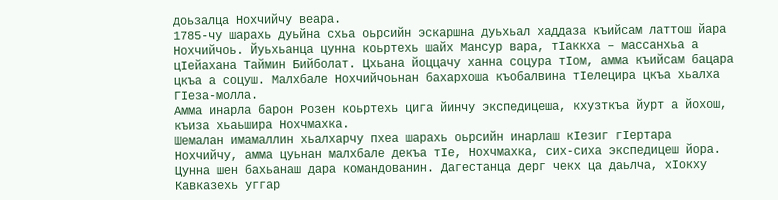доьзалца Нохчийчу веара.
1785-чу шарахь дуьйна схьа оьрсийн эскаршна дуьхьал хаддаза къийсам латтош йара Нохчийчоь. Йуьхьанца цунна коьртехь шайх Мансур вара, тIаккха – массанхьа а цIейахана Таймин Бийболат. Цхьана йоццачу ханна соцура тIом, амма къийсам бацара цкъа а соцуш. Малхбале Нохчийчоьнан бахархоша къобалвина тIелецира цкъа хьалха ГIеза-молла.
Амма инарла барон Розен коьртехь цига йинчу экспедицеша, кхузткъа йурт а йохош, къиза хьаьшира Нохчмахка.
Шемалан имамаллин хьалхарчу пхеа шарахь оьрсийн инарлаш кIезиг гIертара Нохчийчу, амма цуьнан малхбале декъа тIе, Нохчмахка, сих-сиха экспедицеш йора. Цунна шен бахьанаш дара командованин. Дагестанца дерг чекх ца даьлча, хIокху Кавказехь уггар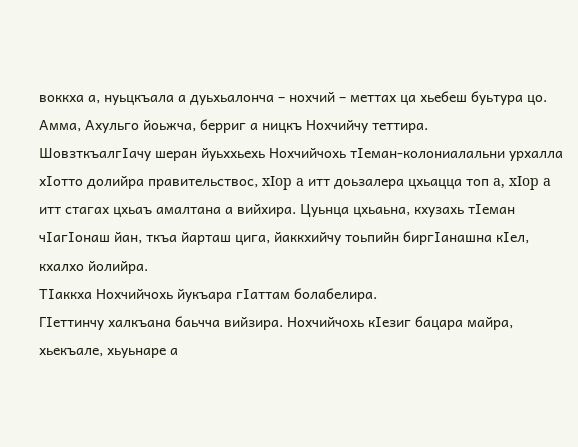воккха а, нуьцкъала а дуьхьалонча – нохчий – меттах ца хьебеш буьтура цо. Амма, Ахульго йоьжча, берриг а ницкъ Нохчийчу теттира.
ШовзткъалгIачу шеран йуьххьехь Нохчийчохь тIеман-колониалальни урхалла хIотто долийра правительствос, xIop a итт доьзалера цхьацца топ a, xIop a итт стагах цхьаъ амалтана а вийхира. Цуьнца цхьаьна, кхузахь тIеман чIагIонаш йан, ткъа йарташ цига, йаккхийчу тоьпийн биргIанашна кIел, кхалхо йолийра.
ТIаккха Нохчийчохь йукъара гIаттам болабелира.
ГIеттинчу халкъана баьчча вийзира. Нохчийчохь кIезиг бацара майра, хьекъале, хьуьнаре а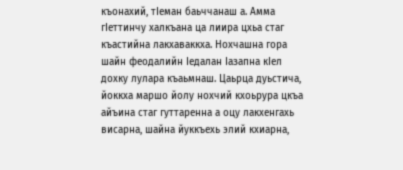къонахий, тIеман баьччанаш а. Амма гIеттинчу халкъана ца лиира цхьа стаг къастийна лакхаваккха. Нохчашна гора шайн феодалийн Iедалан Iазапна кIел дохку лулара къаьмнаш. Цаьрца дуьстича, йоккха маршо йолу нохчий кхоьрура цкъа айъина стаг гуттаренна а оцу лакхенгахь висарна, шайна йуккъехь элий кхиарна,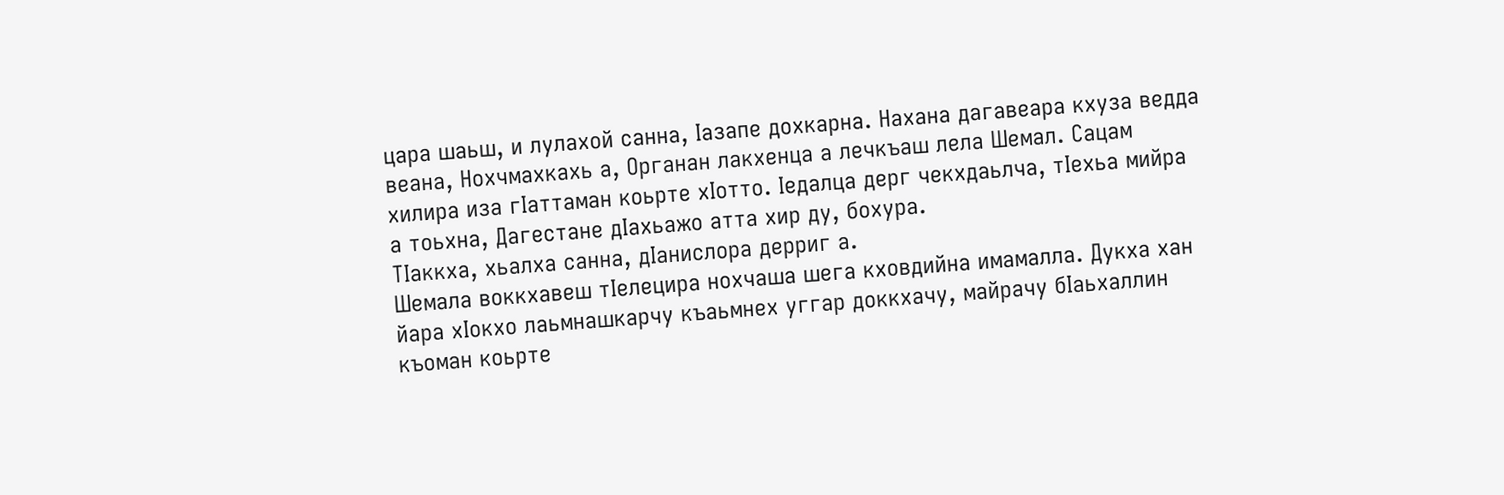цара шаьш, и лулахой санна, Iазапе дохкарна. Нахана дагавеара кхуза ведда веана, Нохчмахкахь а, Органан лакхенца а лечкъаш лела Шемал. Сацам хилира иза гIаттаман коьрте хIотто. Iедалца дерг чекхдаьлча, тIехьа мийра а тоьхна, Дагестане дIахьажо атта хир ду, бохура.
ТIаккха, хьалха санна, дIанислора дерриг а.
Шемала воккхавеш тIелецира нохчаша шега кховдийна имамалла. Дукха хан йара хIокхо лаьмнашкарчу къаьмнех уггар доккхачу, майрачу бIаьхаллин къоман коьрте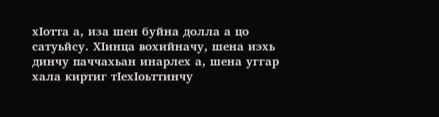хIотта а, иза шен буйна долла а цо сатуьйсу. ХIинца вохийначу, шена иэхь динчу паччахьан инарлех а, шена уггар хала киртиг тIехIоьттинчу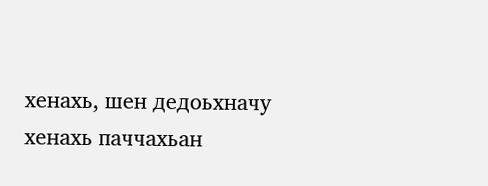хенахь, шен дедоьхначу хенахь паччахьан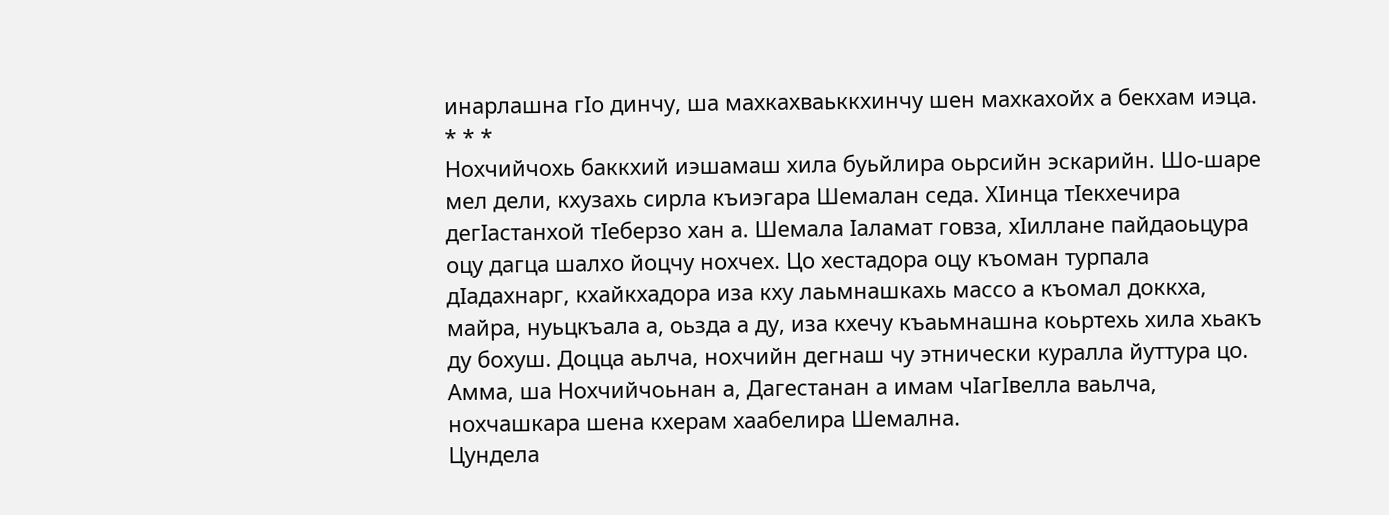инарлашна гIo динчу, ша махкахваьккхинчу шен махкахойх а бекхам иэца.
* * *
Нохчийчохь баккхий иэшамаш хила буьйлира оьрсийн эскарийн. Шо-шаре мел дели, кхузахь сирла къиэгара Шемалан седа. ХIинца тIекхечира дегIастанхой тIеберзо хан а. Шемала Iаламат говза, хIиллане пайдаоьцура оцу дагца шалхо йоцчу нохчех. Цо хестадора оцу къоман турпала дIадахнарг, кхайкхадора иза кху лаьмнашкахь массо а къомал доккха, майра, нуьцкъала а, оьзда а ду, иза кхечу къаьмнашна коьртехь хила хьакъ ду бохуш. Доцца аьлча, нохчийн дегнаш чу этнически куралла йуттура цо.
Амма, ша Нохчийчоьнан а, Дагестанан а имам чIагIвелла ваьлча, нохчашкара шена кхерам хаабелира Шемална.
Цундела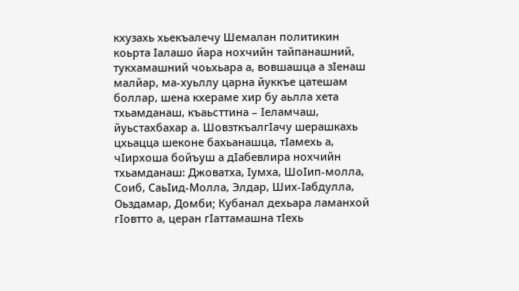кхузахь хьекъалечу Шемалан политикин коьрта Iалашо йара нохчийн тайпанашний, тукхамашний чоьхьара а, вовшашца а зIенаш малйар, ма-хуьллу царна йуккъе цатешам боллар, шена кхераме хир бу аьлла хета тхьамданаш, къаьсттина – Iеламчаш, йуьстахбахар а. ШовзткъалгIачу шерашкахь цхьацца шеконе бахьанашца, тIамехь а, чIирхоша бойъуш а дIабевлира нохчийн тхьамданаш: Джоватха, Iумха, ШоIип-молла, Соиб, СаьIид-Молла, Элдар, Ших-Iабдулла, Оьздамар, Домби; Кубанал дехьара ламанхой гIовтто а, церан гIаттамашна тIехь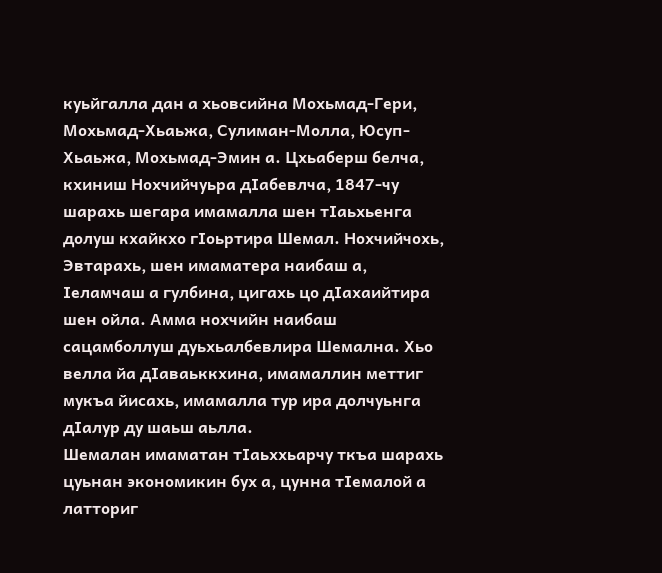куьйгалла дан а хьовсийна Мохьмад-Гери, Мохьмад-Хьаьжа, Сулиман-Молла, Юсуп-Хьаьжа, Мохьмад-Эмин а. Цхьаберш белча, кхиниш Нохчийчуьра дIабевлча, 1847-чу шарахь шегара имамалла шен тIаьхьенга долуш кхайкхо гIоьртира Шемал. Нохчийчохь, Эвтарахь, шен имаматера наибаш а, Iеламчаш а гулбина, цигахь цо дIахаийтира шен ойла. Амма нохчийн наибаш сацамболлуш дуьхьалбевлира Шемална. Хьо велла йа дIаваьккхина, имамаллин меттиг мукъа йисахь, имамалла тур ира долчуьнга дIалур ду шаьш аьлла.
Шемалан имаматан тIаьххьарчу ткъа шарахь цуьнан экономикин бух а, цунна тIемалой а латториг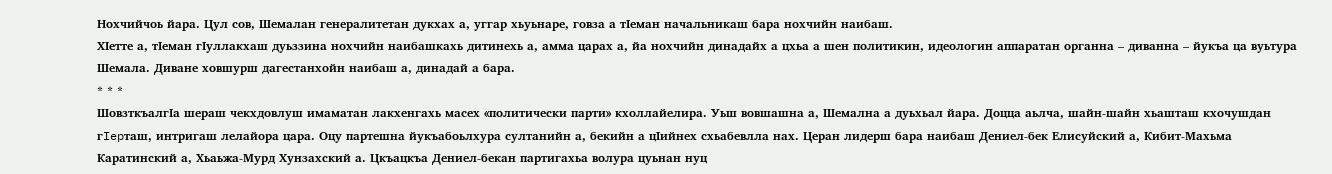Нохчийчоь йара. Цул сов, Шемалан генералитетан дукхах а, уггар хьуьнаре, говза а тIеман начальникаш бара нохчийн наибаш.
ХIетте а, тIеман гIуллакхаш дуьззина нохчийн наибашкахь дитинехь а, амма царах а, йа нохчийн динадайх а цхьа а шен политикин, идеологин аппаратан органна – диванна – йукъа ца вуьтура Шемала. Диване ховшурш дагестанхойн наибаш а, динадай а бара.
* * *
ШовзткъалгIа шераш чекхдовлуш имаматан лакхенгахь масех «политически парти» кхоллайелира. Уьш вовшашна а, Шемална а дуьхьал йара. Доцца аьлча, шайн-шайн хьашташ кхочушдан гIepташ, интригаш лелайора цара. Оцу партешна йукъабоьлхура султанийн а, бекийн а цIийнех схьабевлла нах. Церан лидерш бара наибаш Дениел-бек Елисуйский а, Кибит-Махьма Каратинский а, Хьаьжа-Мурд Хунзахский а. Цкъацкъа Дениел-бекан партигахьа волура цуьнан нуц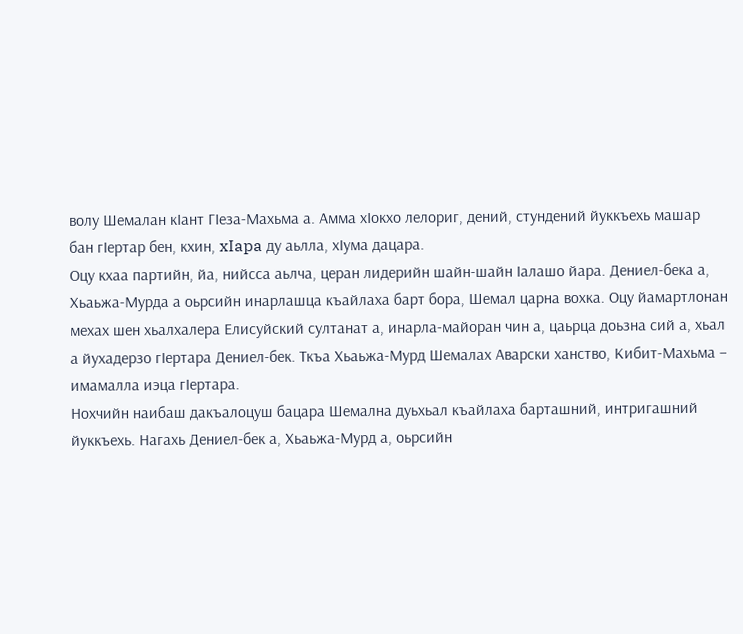волу Шемалан кIант ГIеза-Махьма а. Амма хIокхо лелориг, дений, стундений йуккъехь машар бан гIертар бен, кхин, xIapa ду аьлла, хIума дацара.
Оцу кхаа партийн, йа, нийсса аьлча, церан лидерийн шайн-шайн Iалашо йара. Дениел-бека а, Хьаьжа-Мурда а оьрсийн инарлашца къайлаха барт бора, Шемал царна вохка. Оцу йамартлонан мехах шен хьалхалера Елисуйский султанат а, инарла-майоран чин а, цаьрца доьзна сий а, хьал а йухадерзо гIертара Дениел-бек. Ткъа Хьаьжа-Мурд Шемалах Аварски ханство, Кибит-Махьма – имамалла иэца гIертара.
Нохчийн наибаш дакъалоцуш бацара Шемална дуьхьал къайлаха барташний, интригашний йуккъехь. Нагахь Дениел-бек а, Хьаьжа-Мурд а, оьрсийн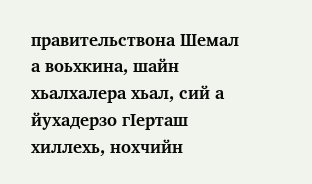правительствона Шемал а воьхкина, шайн хьалхалера хьал, сий а йухадерзо гIерташ хиллехь, нохчийн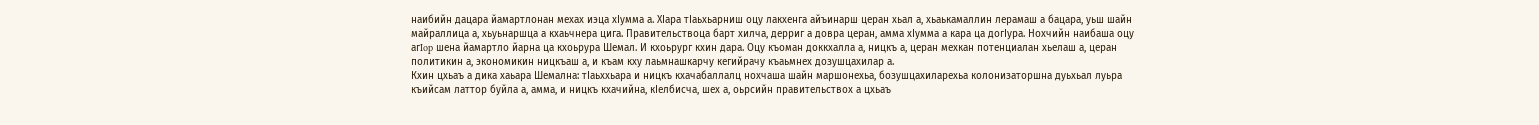наибийн дацара йамартлонан мехах иэца хIумма а. ХIара тIаьхьарниш оцу лакхенга айъинарш церан хьал а, хьаькамаллин лерамаш а бацара, уьш шайн майраллица а, хьуьнаршца а кхаьчнера цига. Правительствоца барт хилча, дерриг а довра церан, амма хIумма а кара ца догIура. Нохчийн наибаша оцу aгIop шена йамартло йарна ца кхоьрура Шемал. И кхоьрург кхин дара. Оцу къоман доккхалла а, ницкъ а, церан мехкан потенциалан хьелаш а, церан политикин а, экономикин ницкъаш а, и къам кху лаьмнашкарчу кегийрачу къаьмнех дозушцахилар а.
Кхин цхьаъ а дика хаьара Шемална: тIаьххьара и ницкъ кхачабаллалц нохчаша шайн маршонехьа, бозушцахиларехьа колонизаторшна дуьхьал луьра къийсам латтор буйла а, амма, и ницкъ кхачийна, кIелбисча, шех а, оьрсийн правительствох а цхьаъ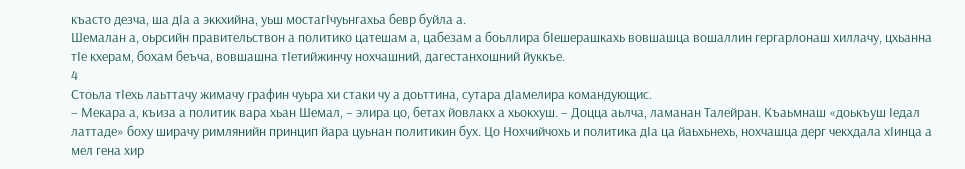къасто дезча, ша дIа а эккхийна, уьш мостагIчуьнгахьа бевр буйла а.
Шемалан а, оьрсийн правительствон а политико цатешам а, цабезам а боьллира бIешерашкахь вовшашца вошаллин гергарлонаш хиллачу, цхьанна тIе кхерам, бохам беъча, вовшашна тIетийжинчу нохчашний, дагестанхошний йуккъе.
4
Стоьла тIехь лаьттачу жимачу графин чуьра хи стаки чу а доьттина, сутара дIамелира командующис.
– Мекара а, къиза а политик вара хьан Шемал, – элира цо, бетах йовлакх а хьокхуш. – Доцца аьлча, ламанан Талейран. Къаьмнаш «доькъуш Iедал латтаде» боху ширачу римлянийн принцип йара цуьнан политикин бух. Цо Нохчийчохь и политика дIа ца йаьхьнехь, нохчашца дерг чекхдала хIинца а мел гена хир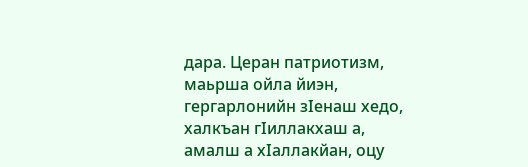дара. Церан патриотизм, маьрша ойла йиэн, гергарлонийн зIенаш хедо, халкъан гIиллакхаш а, амалш а хIаллакйан, оцу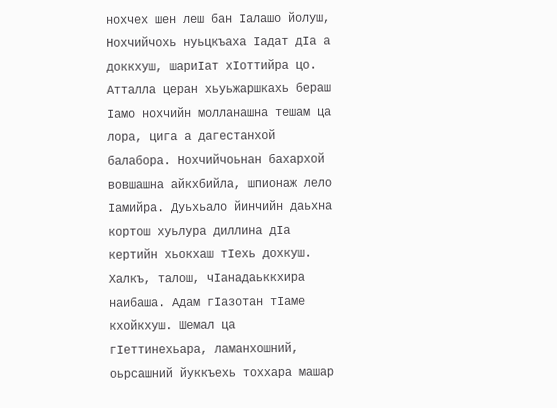нохчех шен леш бан Iалашо йолуш, Нохчийчохь нуьцкъаха Iадат дIа а доккхуш, шариIат хIоттийра цо. Атталла церан хьуьжаршкахь бераш Iамо нохчийн молланашна тешам ца лора, цига а дагестанхой балабора. Нохчийчоьнан бахархой вовшашна айкхбийла, шпионаж лело Iамийра. Дуьхьало йинчийн даьхна кортош хуьлура диллина дIа кертийн хьокхаш тIехь дохкуш. Халкъ, талош, чIанадаьккхира наибаша. Адам гIазотан тIаме кхойкхуш. Шемал ца гIеттинехьара, ламанхошний, оьрсашний йуккъехь тоххара машар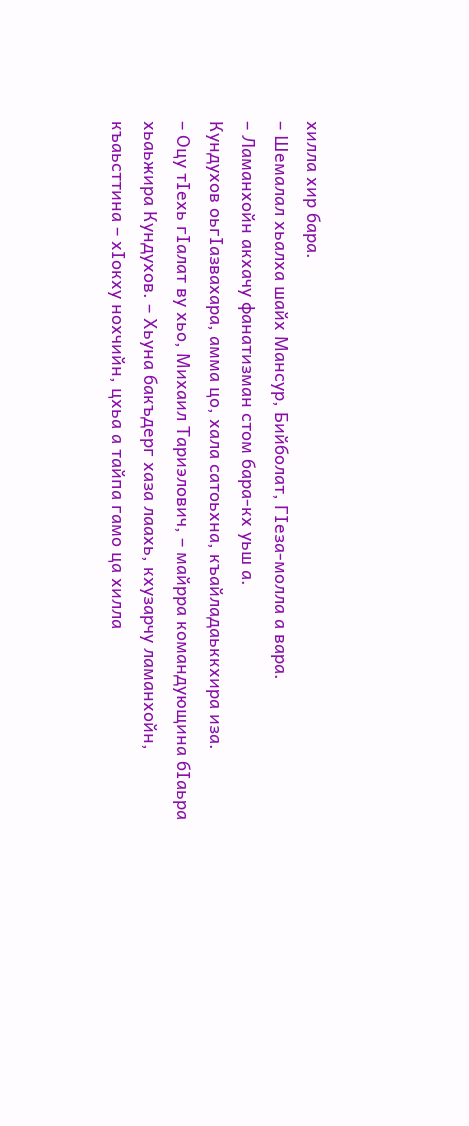хилла хир бара.
– Шемалал хьалха шайх Мансур, Бийболат, ГIеза-молла а вара.
– Ламанхойн акхачу фанатизман стом бара-кх уьш а.
Кундухов оьгIазвахара, амма цо, хала сатоьхна, къайладаьккхира иза.
– Оцу тIехь гIалат ву хьо, Михаил Тариэлович, – майрра командующина бIаьра хьаьжира Кундухов. – Хьуна бакъдерг хаза лаахь, кхузарчу ламанхойн, къаьсттина – хIокху нохчийн, цхьа а тайпа гамо ца хилла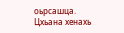оьрсашца. Цхьана хенахь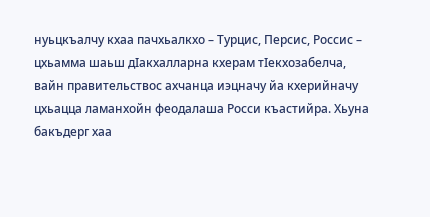нуьцкъалчу кхаа пачхьалкхо – Турцис, Персис, Россис – цхьамма шаьш дIакхалларна кхерам тIекхозабелча, вайн правительствос ахчанца иэцначу йа кхерийначу цхьацца ламанхойн феодалаша Росси къастийра. Хьуна бакъдерг хаа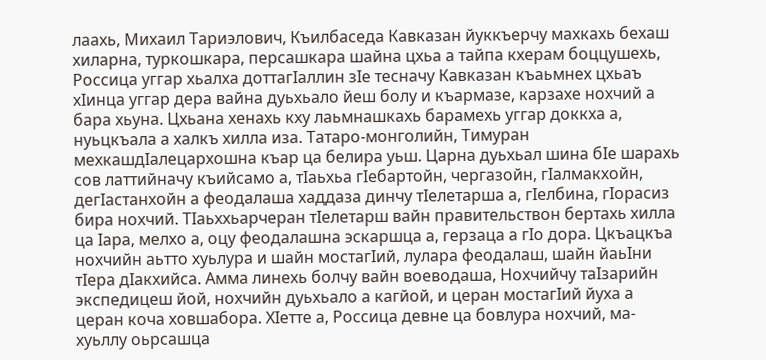лаахь, Михаил Тариэлович, Къилбаседа Кавказан йуккъерчу махкахь бехаш хиларна, туркошкара, персашкара шайна цхьа а тайпа кхерам боццушехь, Россица уггар хьалха доттагIаллин зIе тесначу Кавказан къаьмнех цхьаъ хIинца уггар дера вайна дуьхьало йеш болу и къармазе, карзахе нохчий а бара хьуна. Цхьана хенахь кху лаьмнашкахь барамехь уггар доккха а, нуьцкъала а халкъ хилла иза. Татаро-монголийн, Тимуран мехкашдIалецархошна къар ца белира уьш. Царна дуьхьал шина бIе шарахь сов латтийначу къийсамо а, тIаьхьа гIeбартойн, чергазойн, гIалмакхойн, дегIастанхойн а феодалаша хаддаза динчу тIелетарша а, гIелбина, гIорасиз бира нохчий. ТIаьххьарчеран тIелетарш вайн правительствон бертахь хилла ца Iара, мелхо а, оцу феодалашна эскаршца а, герзаца а гIо дора. Цкъацкъа нохчийн аьтто хуьлура и шайн мостагIий, лулара феодалаш, шайн йаьIни тIера дIакхийса. Амма линехь болчу вайн воеводаша, Нохчийчу таIзарийн экспедицеш йой, нохчийн дуьхьало а кагйой, и церан мостагIий йуха а церан коча ховшабора. ХIетте а, Россица девне ца бовлура нохчий, ма-хуьллу оьрсашца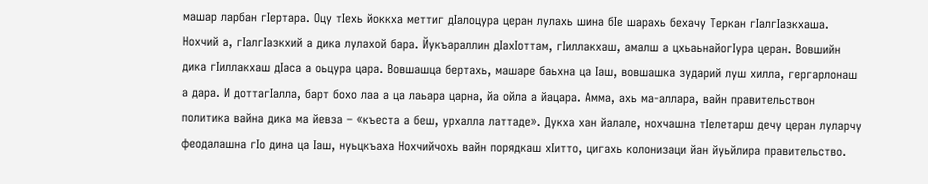машар ларбан гIертара. Оцу тIехь йоккха меттиг дIалоцура церан лулахь шина бIе шарахь бехачу Теркан гIалгIазкхаша. Нохчий а, гIалгIазкхий а дика лулахой бара. Йукъараллин дIахIоттам, гIиллакхаш, амалш а цхьаьнайогIура церан. Вовшийн дика гIиллакхаш дIаса а оьцура цара. Вовшашца бертахь, машаре баьхна ца Iаш, вовшашка зударий луш хилла, гергарлонаш а дара. И доттагIалла, барт бохо лаа а ца лаьара царна, йа ойла а йацара. Амма, ахь ма-аллара, вайн правительствон политика вайна дика ма йевза – «къеста а беш, урхалла латтаде». Дукха хан йалале, нохчашна тIелетарш дечу церан луларчу феодалашна гIo дина ца Iаш, нуьцкъаха Нохчийчохь вайн порядкаш хIитто, цигахь колонизаци йан йуьйлира правительство.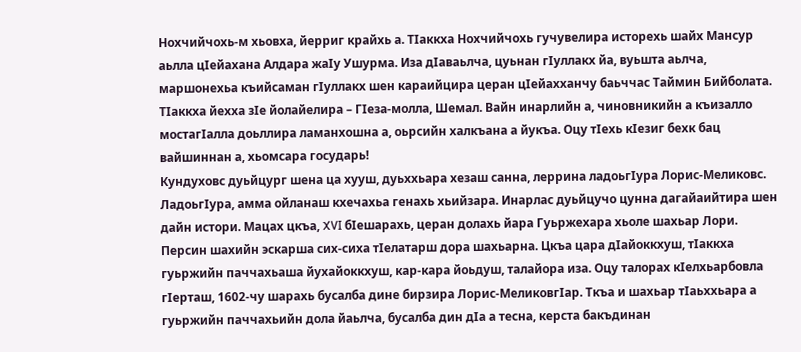Нохчийчохь-м хьовха, йерриг крайхь а. ТIаккха Нохчийчохь гучувелира исторехь шайх Мансур аьлла цIейахана Алдара жаIу Ушурма. Иза дIаваьлча, цуьнан гIуллакх йа, вуьшта аьлча, маршонехьа къийсаман гIуллакх шен караийцира церан цIейахханчу баьччас Таймин Бийболата. ТIаккха йехха зIе йолайелира – ГIеза-молла, Шемал. Вайн инарлийн а, чиновникийн а къизалло мостагIалла доьллира ламанхошна а, оьрсийн халкъана а йукъа. Оцу тIехь кIезиг бехк бац вайшиннан а, хьомсара государь!
Кундуховс дуьйцург шена ца хууш, дуьххьара хезаш санна, леррина ладоьгIура Лорис-Меликовс. ЛадоьгIура, амма ойланаш кхечахьа генахь хьийзара. Инарлас дуьйцучо цунна дагайаийтира шен дайн истори. Мацах цкъа, XVI бIешарахь, церан долахь йара Гуьржехара хьоле шахьар Лори. Персин шахийн эскарша сих-сиха тIелатарш дора шахьарна. Цкъа цара дIайоккхуш, тIаккха гуьржийн паччахьаша йухайоккхуш, кар-кара йоьдуш, талайора иза. Оцу талорах кIелхьарбовла гIерташ, 1602-чу шарахь бусалба дине бирзира Лорис-МеликовгIар. Ткъа и шахьар тIаьххьара а гуьржийн паччахьийн дола йаьлча, бусалба дин дIа а тесна, керста бакъдинан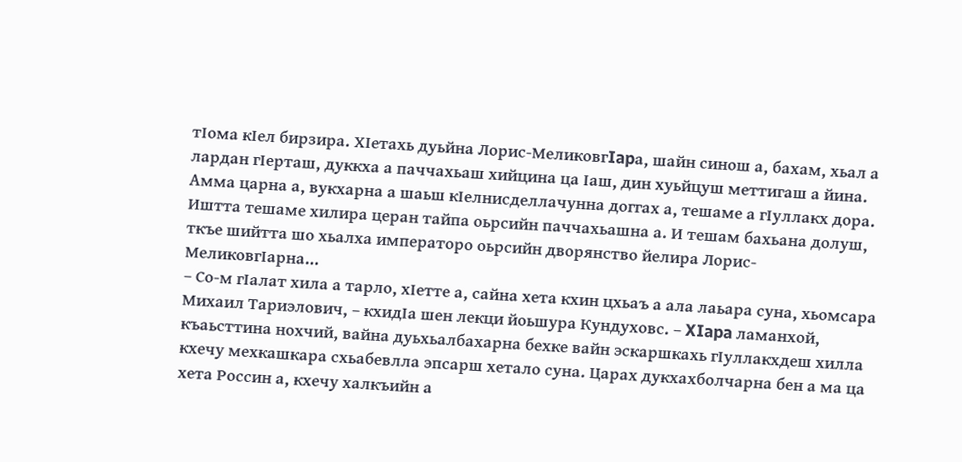тIома кIел бирзира. ХIетахь дуьйна Лориc-МеликовгIapа, шайн синош а, бахам, хьал а лардан гIерташ, дуккха а паччахьаш хийцина ца Iаш, дин хуьйцуш меттигаш а йина. Амма царна а, вукхарна а шаьш кIелнисделлачунна доггах а, тешаме а гIуллакх дора. Иштта тешаме хилира церан тайпа оьрсийн паччахьашна а. И тешам бахьана долуш, ткъе шийтта шо хьалха императоро оьрсийн дворянство йелира Лорис-МеликовгIарна…
– Со-м гIалат хила а тарло, хIетте а, сайна хета кхин цхьаъ а ала лаьара суна, хьомсара Михаил Тариэлович, – кхидIа шен лекци йоьшура Кундуховс. – XIapa ламанхой, къаьсттина нохчий, вайна дуьхьалбахарна бехке вайн эскаршкахь гIуллакхдеш хилла кхечу мехкашкара схьабевлла эпсарш хетало суна. Царах дукхахболчарна бен а ма ца хета Россин а, кхечу халкъийн а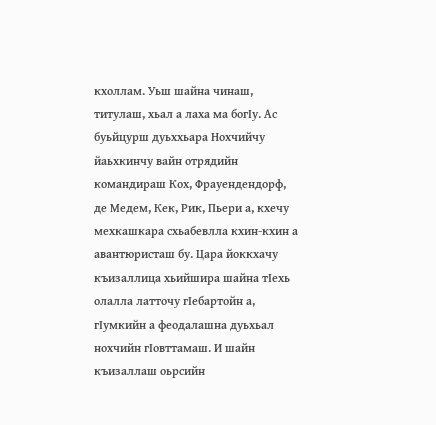кхоллам. Уьш шайна чинаш, титулаш, хьал а лаха ма богIу. Ас буьйцурш дуьххьара Нохчийчу йаьхкинчу вайн отрядийн командираш Кох, Фрауендендорф, де Медем, Кек, Рик, Пьери а, кхечу мехкашкара схьабевлла кхин-кхин а авантюристаш бу. Цара йоккхачу къизаллица хьийшира шайна тIехь олалла латточу гIебартойн а, гIумкийн а феодалашна дуьхьал нохчийн гIовттамаш. И шайн къизаллаш оьрсийн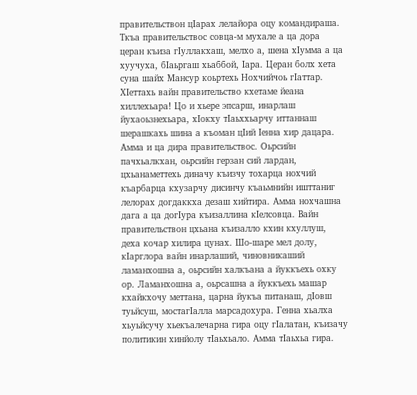правительствон цIарах лелайора оцу командираша. Ткъа правительствос совца-м мухале а ца дора церан къиза гIуллакхаш, мелхо а, шена хIумма а ца хуучуха, бIаьргаш хьаббой, Iара. Церан болх хета суна шайх Мансур коьртехь Нохчийчоь гIаттар. ХIеттахь вайн правительство кхетаме йеана хиллехьара! Цо и хьере эпсарш, инарлаш йухаоьзнехьара, хIокху тIаьххьарчу иттаннаш шерашкахь шина а къоман цIий Iенна хир дацара. Амма и ца дира правительствос. Оьрсийн пачхьалкхан, оьрсийн герзан сий лардан, цхьанаметтехь диначу къизчу тохарца нохчий къарбарца кхузарчу дисинчу къаьмнийн ишттаниг лелорах догдаккха дезаш хийтира. Амма нохчашна дага а ца догIура къизаллина кIелсовца. Вайн правительствон цхьана къизалло кхин кхуллуш, деха кочар хилира цунах. Шо-шаре мел долу, кIарглора вайн инарлаший, чиновникаший ламанхошна а, оьрсийн халкъана а йуккъехь охку ор. Ламанхошна а, оьрсашна а йуккъехь машар кхайкхочу меттана, царна йукъа питанаш, дIовш туьйсуш, мостагIалла марсадохура. Генна хьалха хьуьйсучу хьекъалечарна гира оцу гIалатан, къизачу политикин хинйолу тIаьхьало. Амма тIаьхьа гира.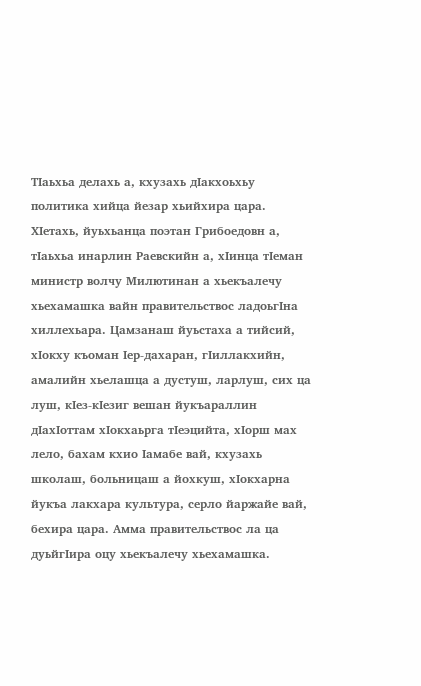ТIаьхьа делахь а, кхузахь дIакхоьхьу политика хийца йезар хьийхира цара. ХIетахь, йуьхьанца поэтан Грибоедовн а, тIаьхьа инарлин Раевскийн а, хIинца тIеман министр волчу Милютинан а хьекъалечу хьехамашка вайн правительствос ладоьгIна хиллехьара. Цамзанаш йуьстаха а тийсий, хIокху къоман Iер-дахаран, гIиллакхийн, амалийн хьелашца а дустуш, ларлуш, сих ца луш, кIез-кIезиг вешан йукъараллин дIахIоттам хIокхаьрга тIеэцийта, хIорш мах лело, бахам кхио Iамабе вай, кхузахь школаш, больницаш а йохкуш, хIокхарна йукъа лакхара культура, серло йаржайе вай, бехира цара. Амма правительствос ла ца дуьйгIира оцу хьекъалечу хьехамашка.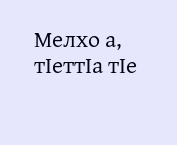Мелхо а, тIеттIа тIе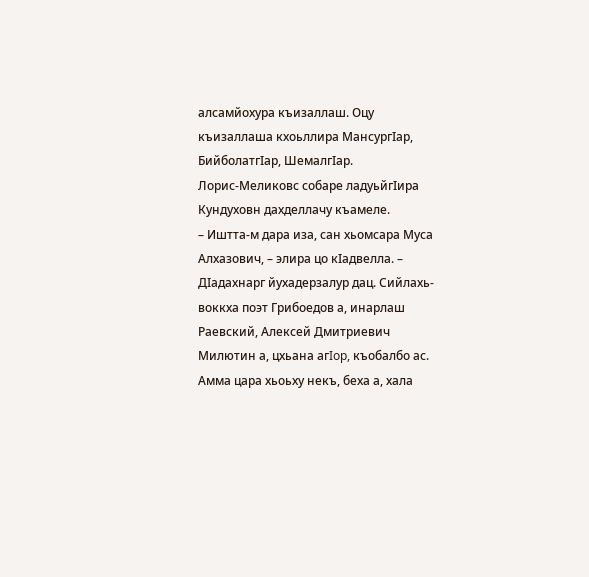алсамйохура къизаллаш. Оцу къизаллаша кхоьллира МансургIар, БийболатгIар, ШемалгIар.
Лорис-Меликовс собаре ладуьйгIира Кундуховн дахделлачу къамеле.
– Иштта-м дара иза, сан хьомсара Муса Алхазович, – элира цо кIадвелла. – ДIадахнарг йухадерзалур дац. Сийлахь-воккха поэт Грибоедов а, инарлаш Раевский, Алексей Дмитриевич Милютин а, цхьана aгIop, къобалбо ас. Амма цара хьоьху некъ, беха а, хала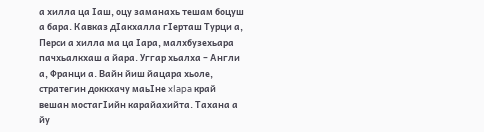а хилла ца Iаш, оцу заманахь тешам боцуш а бара. Кавказ дIакхалла гIерташ Турци а, Перси а хилла ма ца Iара, малхбузехьара пачхьалкхаш а йара. Уггар хьалха – Англи а, Франци а. Вайн йиш йацара хьоле, стратегин доккхачу маьIне xIapa край вешан мостагIийн карайахийта. Тахана а йу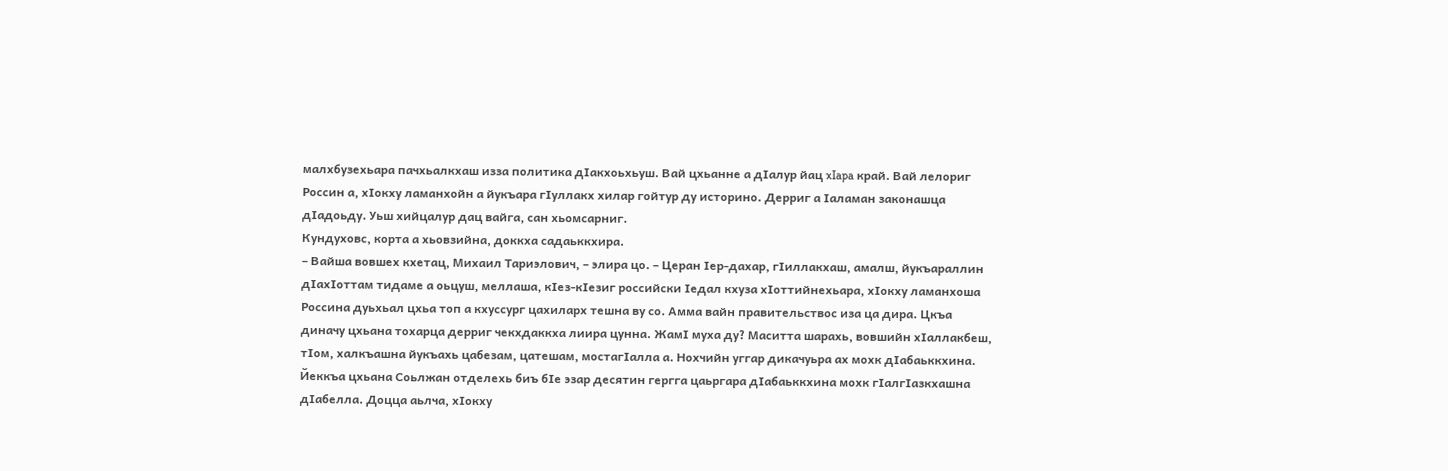малхбузехьара пачхьалкхаш изза политика дIакхоьхьуш. Вай цхьанне а дIалур йац xIapa край. Вай лелориг Россин а, хIокху ламанхойн а йукъара гIуллакх хилар гойтур ду историно. Дерриг а Iаламан законашца дIадоьду. Уьш хийцалур дац вайга, сан хьомсарниг.
Кундуховс, корта а хьовзийна, доккха садаьккхира.
– Вайша вовшех кхетац, Михаил Тариэлович, – элира цо. – Церан Iер-дахар, гIиллакхаш, амалш, йукъараллин дIахIоттам тидаме а оьцуш, меллаша, кIез-кIезиг российски Iедал кхуза хIоттийнехьара, хIокху ламанхоша Россина дуьхьал цхьа топ а кхуссург цахиларх тешна ву со. Амма вайн правительствос иза ца дира. Цкъа диначу цхьана тохарца дерриг чекхдаккха лиира цунна. ЖамI муха ду? Маситта шарахь, вовшийн хIаллакбеш, тIом, халкъашна йукъахь цабезам, цатешам, мостагIалла а. Нохчийн уггар дикачуьра ах мохк дIабаьккхина. Йеккъа цхьана Соьлжан отделехь биъ бIе эзар десятин гергга цаьргара дIабаьккхина мохк гIалгIазкхашна дIабелла. Доцца аьлча, хIокху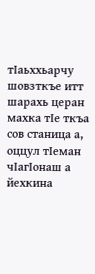тIаьххьарчу шовзткъе итт шарахь церан махка тIе ткъа сов станица а, оццул тIеман чIагIонаш а йехкина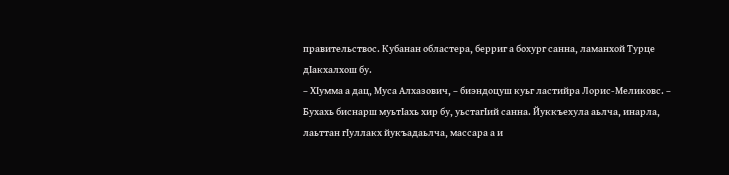правительствос. Кубанан областера, берриг а бохург санна, ламанхой Турце дIакхалхош бу.
– ХIумма а дац, Муса Алхазович, – биэндоцуш куьг ластийра Лорис-Меликовс. – Бухахь биснарш муьтIахь хир бу, уьстагIий санна. Йуккъехула аьлча, инарла, лаьттан гIуллакх йукъадаьлча, массара а и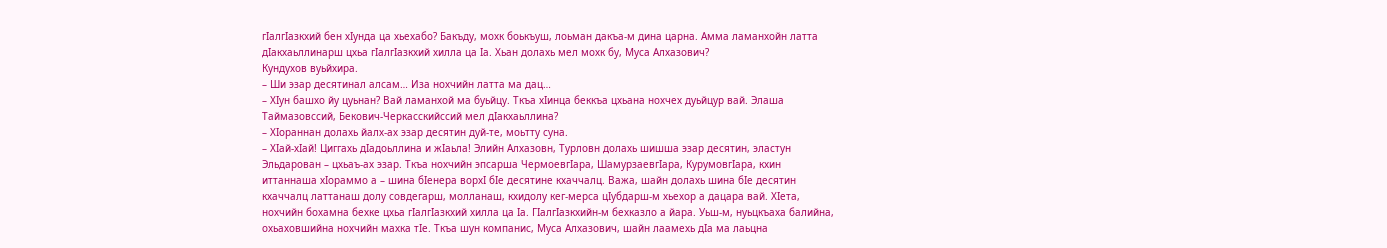гIалгIазкхий бен хIунда ца хьехабо? Бакъду, мохк боькъуш, лоьман дакъа-м дина царна. Амма ламанхойн латта дIакхаьллинарш цхьа гIалгIазкхий хилла ца Iа. Хьан долахь мел мохк бу, Муса Алхазович?
Кундухов вуьйхира.
– Ши эзар десятинал алсам… Иза нохчийн латта ма дац…
– ХIун башхо йу цуьнан? Вай ламанхой ма буьйцу. Ткъа хIинца беккъа цхьана нохчех дуьйцур вай. Элаша Таймазовссий, Бекович-Черкасскийссий мел дIакхаьллина?
– ХIораннан долахь йалх-ах эзар десятин дуй-те, моьтту суна.
– ХIай-хIай! Циггахь дIадоьллина и жIаьла! Элийн Алхазовн, Турловн долахь шишша эзар десятин, эластун Эльдарован – цхьаъ-ах эзар. Ткъа нохчийн эпсарша ЧермоевгIара, ШамурзаевгIара, КурумовгIара, кхин иттаннаша хIораммо а – шина бIенера ворхI бIе десятине кхаччалц. Важа, шайн долахь шина бIе десятин кхаччалц латтанаш долу совдегарш, молланаш, кхидолу кег-мерса цIубдарш-м хьехор а дацара вай. ХIета, нохчийн бохамна бехке цхьа гIалгIазкхий хилла ца Iа. ГIалгIазкхийн-м бехказло а йара. Уьш-м, нуьцкъаха балийна, охьаховшийна нохчийн махка тIе. Ткъа шун компанис, Муса Алхазович, шайн лаамехь дIа ма лаьцна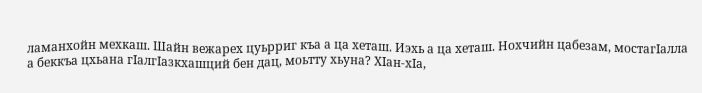ламанхойн мехкаш. Шайн вежарех цуьрриг къа а ца хеташ. Иэхь а ца хеташ. Нохчийн цабезам, мостагIалла а беккъа цхьана гIалгIазкхашций бен дац, моьтту хьуна? ХIан-хIа,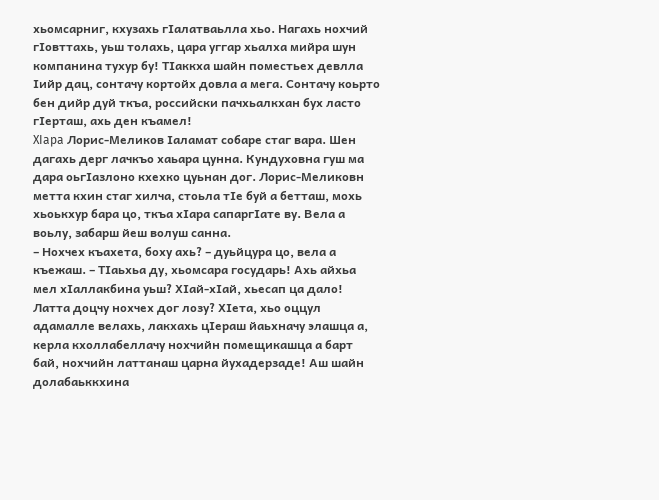хьомсарниг, кхузахь гIалатваьлла хьо. Нагахь нохчий гIовттахь, уьш толахь, цара уггар хьалха мийра шун компанина тухур бу! ТIаккха шайн поместьех девлла Iийр дац, сонтачу кортойх довла а мега. Сонтачу коьрто бен дийр дуй ткъа, российски пачхьалкхан бух ласто гIерташ, ахь ден къамел!
XIapa Лорис-Меликов Iаламат собаре стаг вара. Шен дагахь дерг лачкъо хаьара цунна. Кундуховна гуш ма дара оьгIазлоно кхехко цуьнан дог. Лорис-Меликовн метта кхин стаг хилча, стоьла тIе буй а бетташ, мохь хьоькхур бара цо, ткъа хIара сапаргIате ву. Вела а воьлу, забарш йеш волуш санна.
– Нохчех къахета, боху ахь? – дуьйцура цо, вела а къежаш. – ТIаьхьа ду, хьомсара государь! Ахь айхьа мел хIаллакбина уьш? ХIай-хIай, хьесап ца дало! Латта доцчу нохчех дог лозу? ХIета, хьо оццул адамалле велахь, лакхахь цIераш йаьхначу элашца а, керла кхоллабеллачу нохчийн помещикашца а барт бай, нохчийн латтанаш царна йухадерзаде! Аш шайн долабаьккхина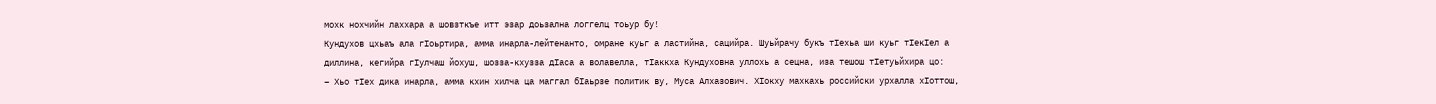мохк нохчийн лаххара а шовзткъе итт эзар доьзална логгелц тоьур бу!
Кундухов цхьаъ ала гIоьртира, амма инарла-лейтенанто, омране куьг а ластийна, сацийра. Шуьйрачу букъ тIехьа ши куьг тIекIел а диллина, кегийра гIулчаш йохуш, шозза-кхузза дIаса а волавелла, тIаккха Кундуховна уллохь а сецна, иза тешош тIетуьйхира цо:
– Хьо тIех дика инарла, амма кхин хилча ца маггал бIаьрзе политик ву, Муса Алхазович. ХIокху махкахь российски урхалла хIоттош,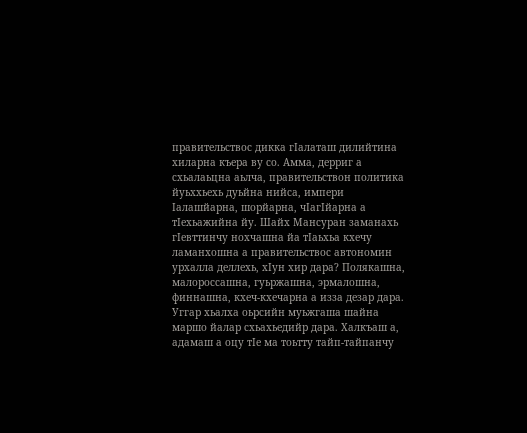правительствос дикка гIалаташ дилийтина хиларна къера ву со. Амма, дерриг а схьалаьцна аьлча, правительствон политика йуьххьехь дуьйна нийса, импери Iалашйарна, шорйарна, чIагIйарна а тIехьажийна йу. Шайх Мансуран заманахь гIевттинчу нохчашна йа тIаьхьа кхечу ламанхошна а правительствос автономин урхалла деллехь, хIун хир дара? Полякашна, малороссашна, гуьржашна, эрмалошна, финнашна, кхеч-кхечарна а изза дезар дара. Уггар хьалха оьрсийн муьжгаша шайна маршо йалар схьахьедийр дара. Халкъаш а, адамаш а оцу тIе ма тоьтту тайп-тайпанчу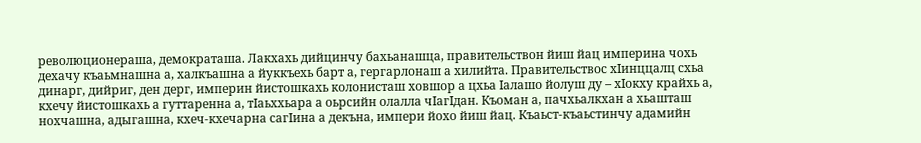революционераша, демократаша. Лакхахь дийцинчу бахьанашца, правительствон йиш йац империна чохь дехачу къаьмнашна а, халкъашна а йуккъехь барт а, гергарлонаш а хилийта. Правительствос хIинццалц схьа динарг, дийриг, ден дерг, империн йистошкахь колонисташ ховшор а цхьа Iалашо йолуш ду – хIокху крайхь а, кхечу йистошкахь а гуттаренна а, тIаьххьара а оьрсийн олалла чIагIдан. Къоман а, пачхьалкхан а хьашташ нохчашна, адыгашна, кхеч-кхечарна сагIина а декъна, импери йохо йиш йац. Къаьст-къаьстинчу адамийн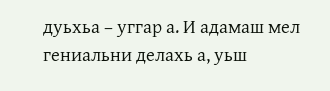дуьхьа – уггар а. И адамаш мел гениальни делахь а, уьш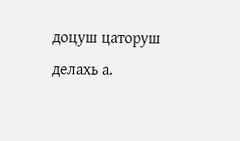доцуш цаторуш делахь а.